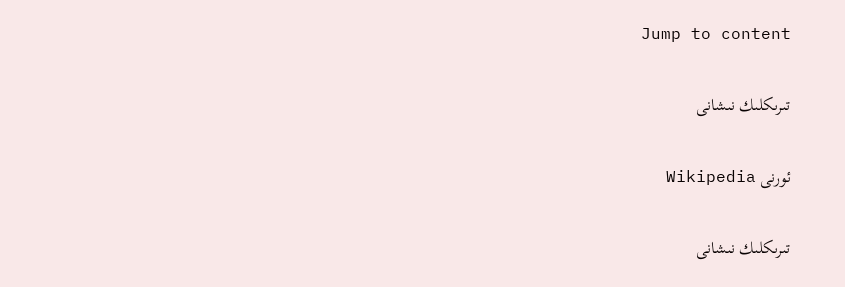Jump to content

تىرىكلىك نىشانى

ئورنى Wikipedia

تىرىكلىك نىشانى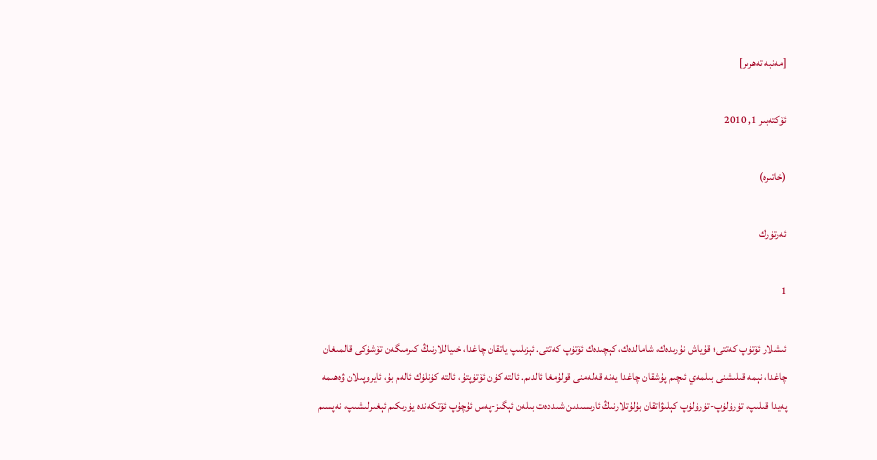[مەنبە تەھرىر]

ئۆكتەبىر 1, 2010

(خاتىرە)

ئەرتۈرك

1

ئىشلار ئۆتۈپ كەتتى؛ قۇياش نۇرىدەك، شامالدەك، كېچىدەك ئۆتۈپ كەتتى. ئېزىلىپ ياتقان چاغدا، خىياللارنىڭ كىرمىگەن تۆشۈكى قالمىغان چاغدا، نېمە قىلىشنى بىلمەي ئىچىم پۇشقان چاغدا يەنە قەلەمنى قولۇمغا ئالدىم. ئالتە كۈن ئۆتۈپتۇ، ئالتە كۈنلۈك ئالەم بۇ، ئايروپىلان ۋەھىمە پەيدا قىلىپ، تۈرۈلۈپ-تۈرۈلۈپ كېلىۋاتقان بۇلۇتلارنىڭ ئارىسىدىن شىددەت بىلەن ئېگىز-پەس ئۇچۇپ ئۆتكەندە يۈرىكىم ئېغىرلىشىپ، نەپسىم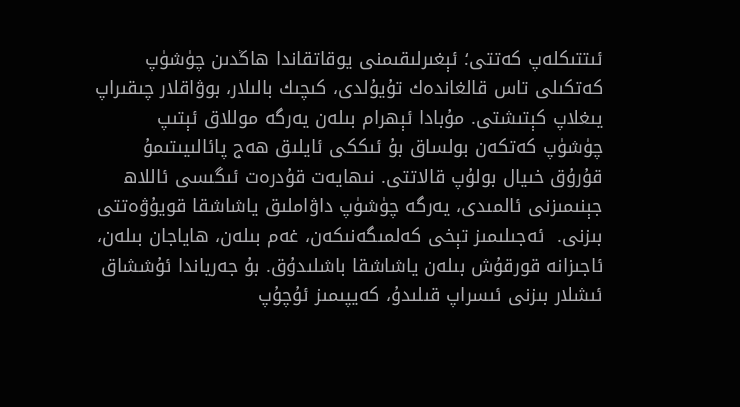ئىتتىكلەپ كەتتى؛ ئېغىرلىقىمنى يوقاتقاندا ھاڭدىن چۈشۈپ كەتكىلى تاس قالغاندەك تۇيۇلدى، كىچىك بالىلار، بوۋاقلار چىقىراپ يىغلاپ كېتىشتى. مۇبادا ئېھرام بىلەن يەرگە موللاق ئېتىپ چۈشۈپ كەتكەن بولساق بۇ ئىككى ئايلىق ھەج پائالىيىتىمۇ قۇرۇق خىيال بولۇپ قالاتتى. نىھايەت قۇدرەت ئىگىسى ئاللاھ جېنىمىزنى ئالمىدى، يەرگە چۈشۈپ داۋاملىق ياشاشقا قويۇۋەتتى بىزنى.  ئەجىلىمىز تېخى كەلمىگەنىكەن، غەم بىلەن، ھاياجان بىلەن، ئاجىزانە قورقۇش بىلەن ياشاشقا باشلىدۇق. بۇ جەرياندا ئۇششاق ئىشلار بىزنى ئىسراپ قىلىدۇ، كەيپىمىز ئۇچۇپ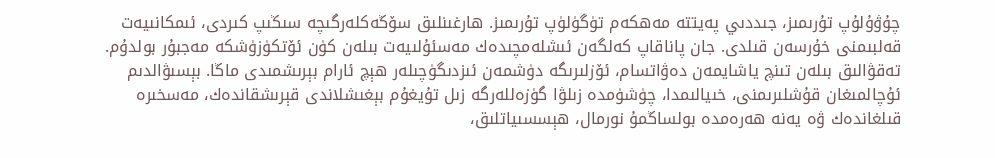چۇۋۇلۇپ تۇرىمىز، جىددىي پەيتتە مەھكەم تۈگۈلۈپ تۇرىمىز. ھارغىنلىق سۆڭەكلەرگىچە سىڭىپ كىردى، ئىمكانىيەت قەلبىمنى خۇرسەن قىلدى. جان پاناقاپ كەلگەن ئىشلەمچىدەك مەسئۇلىيەت بىلەن كۈن ئۆتكۈزۈشكە مەجبۇر بولدۇم. تەقۋالىق بىلەن تىنچ ياشايمەن دەۋاتسام، ئۆزلىرىگە دۈشمەن ئىزدىگۈچىلەر ھېچ ئارام بېرىشمىدى ماڭا. بېسىۋالدىم ئۇچالمىغان قۇشلىرىمنى، خىيالىمدا، چۈشۈمدە زىلۋا گۈزەللەرگە زىل تۇيغۇم بېغىشلاندى قېرىشقاندەك، مەسخىرە قىلغاندەك ۋە يەنە ھەرەمدە بولساڭمۇ نورمال، ھېسسىياتلىق،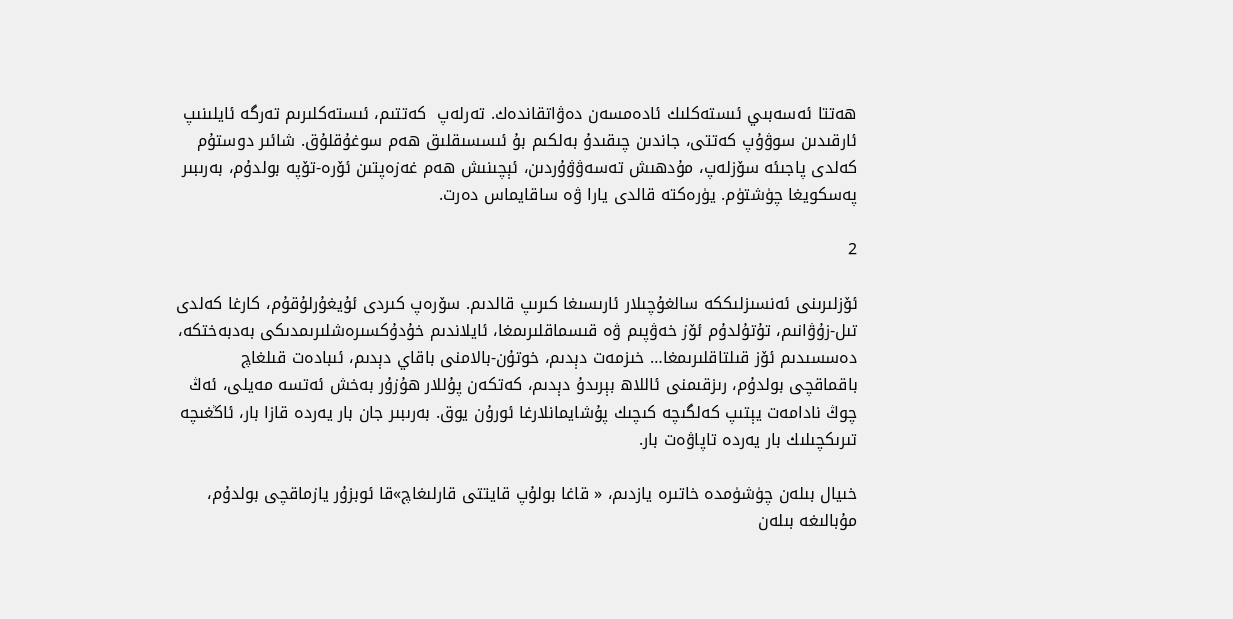ھەتتا ئەسەبىي ئىستەكلىك ئادەمسەن دەۋاتقاندەك. تەرلەپ  كەتتىم، ئىستەكلىرىم تەرگە ئايلىنىپ ئارقىدىن سوۋۇپ كەتتى، جاندىن چىقىدۇ بەلكىم بۇ ئىسسىقلىق ھەم سوغۇقلۇق. شائىر دوستۇم كەلدى پاجىئە سۆزلەپ، مۇدھىش تەسەۋۋۇردىن، ئېچىنىش ھەم غەزەپتىن ئۆرە-تۆپە بولدۇم، بەرىبىر پەسكويغا چۈشتۈم. يۈرەكتە قالدى يارا ۋە ساقايماس دەرت.

2

ئۆزلىرىنى ئەنسىزلىككە سالغۇچىلار ئارىسىغا كىرىپ قالدىم. سۆرەپ كىردى ئۇيغۇرلۇقۇم، كارغا كەلدى تىل-زۇۋانىم، تۇتۇلدۇم ئۆز خەۋپىم ۋە قىسماقلىرىمغا، ئايلاندىم خۇدۇكسىرەشلىرىمدىكى بەدبەختكە، دەسسىدىم ئۆز قىلتاقلىرىمغا… خىزمەت دېدىم، خوتۇن-بالامنى باقاي دېدىم، ئىبادەت قىلغاچ باقماقچى بولدۇم، رىزقىمنى ئاللاھ بېرىدۇ دېدىم، كەتكەن پۇللار ھۇزۇر بەخش ئەتسە مەيلى، ئەڭ چوڭ نادامەت يېتىپ كەلگىچە كىچىك پۇشايمانلارغا ئورۇن يوق. بەرىبىر جان بار يەردە قازا بار، ئاڭغىچە تىرىكچىلىك بار يەردە تاپاۋەت بار.

خىيال بىلەن چۈشۈمدە خاتىرە يازدىم، « قاغا بولۇپ قايتتى قارلىغاچ»قا ئوبزۇر يازماقچى بولدۇم، مۇبالىغە بىلەن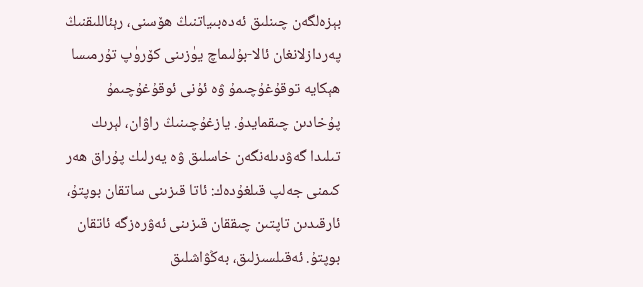بېزەلگەن چىنلىق ئەدەبىياتنىڭ ھۆسنى، رېئاللىقنىڭ پەردازلانغان ئالا-بۇلىماچ يۈزىنى كۆرۈپ تۇرمىسا ھېكايە توقۇغۇچىمۇ ۋە ئۇنى ئوقۇغۇچىمۇ پۇخادىن چىقمايدۇ. يازغۇچىنىڭ راۋان، لېرىك تىلىدا گەۋدىلەنگەن خاسلىق ۋە يەرلىك پۇراق ھەر كىمنى جەلپ قىلغۇدەك: ئاتا قىزىنى ساتقان بوپتۇ، ئارقىدىن تاپتىن چىققان قىزىنى ئەۋرەزگە ئاتقان بوپتۇ. ئەقىلسىزلىق، بەڭۋاشلىق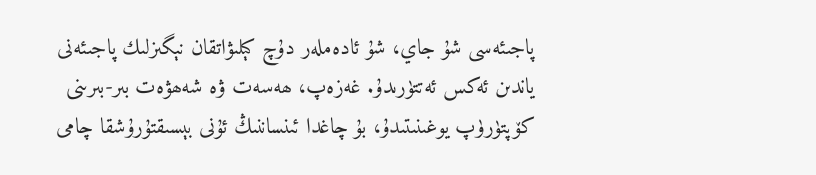پاجىئەسى شۇ جاي، شۇ ئادەملەر دۇچ كېلىۋاتقان نېگىزلىك پاجىئەنى ياندىن ئەكس ئەتتۈرىدۇ. غەزەپ، ھەسەت ۋە شەھۋەت بىر-بىرىنى كۆپتۈرۈپ يوغىنىتىدۇ، بۇ چاغدا ئىنساننىڭ ئۇنى بېسىقتۇرۇشقا چامى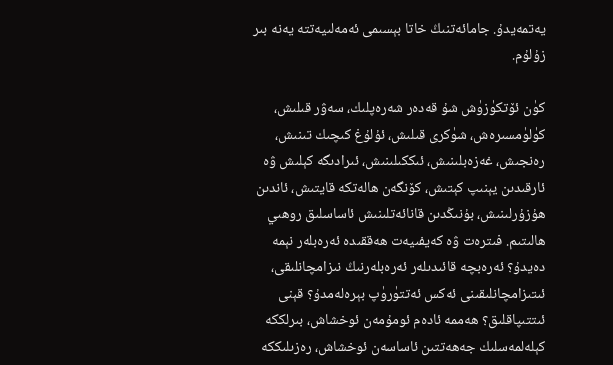يەتمەيدۇ. جامائەتنىڭ خاتا بېسىمى ئەمەلىيەتتە يەنە بىر زۇلۇم.

كۈن ئۆتكۈزۈش شۇ قەدەر شەرەپلىك، سەۋر قىلىش، كۈلۈمسىرەش، شۈكرى قىلىش، ئۇلۇغ كىچىك تىنىش، رەنجىش، غەزەبلىنىش، ئىككىلىنىش، ئىرادىگە كېلىش ۋە ئارقىدىن يېنىپ كېتىش، كۆنگەن ھالەتكە قايتىش، ئاندىن ھۇزۇرلىنىش، بۇنىڭدىن قانائەتلىنىش ئاساسلىق روھىي ھالىتىم. فىترەت ۋە كەيفىيەت ھەققىدە ئەرەبلەر نېمە دەيدۇ؟ ئەرەبچە قائىدىلەر ئەرەبلەرنىڭ نىزامچانلىقى، ئىتىزامچانلىقىنى ئەكس ئەتتۈرۈپ بېرەلەمدۇ؟ قېنى ئىتتىپاقلىق؟ ھەممە ئادەم ئومۇمەن ئوخشاش، بىرلككە كېلەلمەسلىك جەھەتتىن ئاساسەن ئوخشاش، رەزىلىككە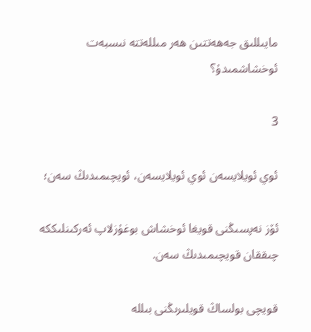مايىللىق جەھەتتىن ھەر مىللەتتە نىسبەت ئوخشاشمىدۇ؟

3

ئوي ئويلايسەن ئوي ئويلايسەن، ئويچىمىدىڭ سەن؛

ئۆز نەپسىڭنى قويغا ئوخشاش بوغۇزلاپ ئەركىنلىككە چىققان قويچىمىدىڭ سەن.

قويچى بولساڭ قويلىرىڭنى بىللە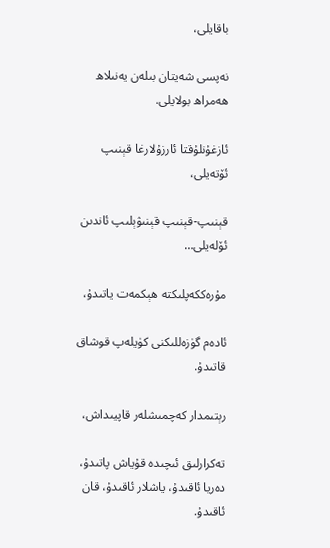باقايلى،

نەپسى شەيتان بىلەن يەنىلاھ ھەمراھ بولايلى.

ئازغۇنلۇقتا ئارزۇلارغا قېنىپ ئۆتەيلى،

قېنىپ-قېنىپ قېنىۋېلىپ ئاندىن ئۆلەيلى…

مۇرەككەپلىكتە ھېكمەت ياتىدۇ،

ئادەم گۈزەللىكنى كۈيلەپ قوشاق قاتىدۇ.

رېتىمدار كەچمىشلەر قاپيىداش،

تەكرارلىق ئىچىدە قۇياش پاتىدۇ، دەريا ئاقىدۇ، ياشلار ئاقىدۇ، قان ئاقىدۇ.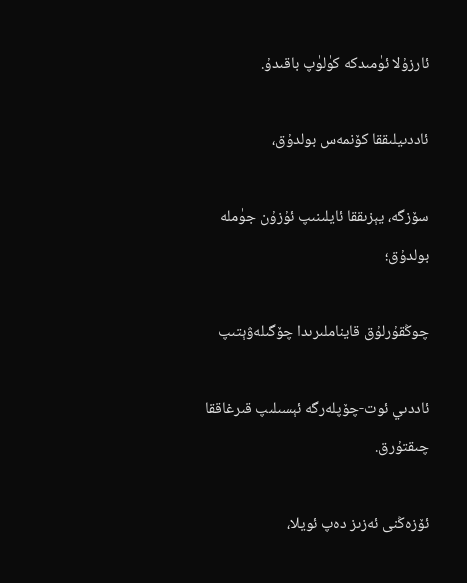ئارزۇلا ئۈمىدكە كۈلۈپ باقىدۇ.

ئاددىيلىققا كۆنمەس بولدۇق،

سۆزگە، يېزىققا ئايلىنىپ ئۇزۇن جۈملە بولدۇق؛

چوڭقۇرلۇق قايناملىرىدا چۆگىلەۋېتىپ

ئاددىي ئوت-چۆپلەرگە ئېسىلىپ قىرغاققا چىقتۇرق.

ئۆزەڭنى ئەزىز دەپ ئويلا،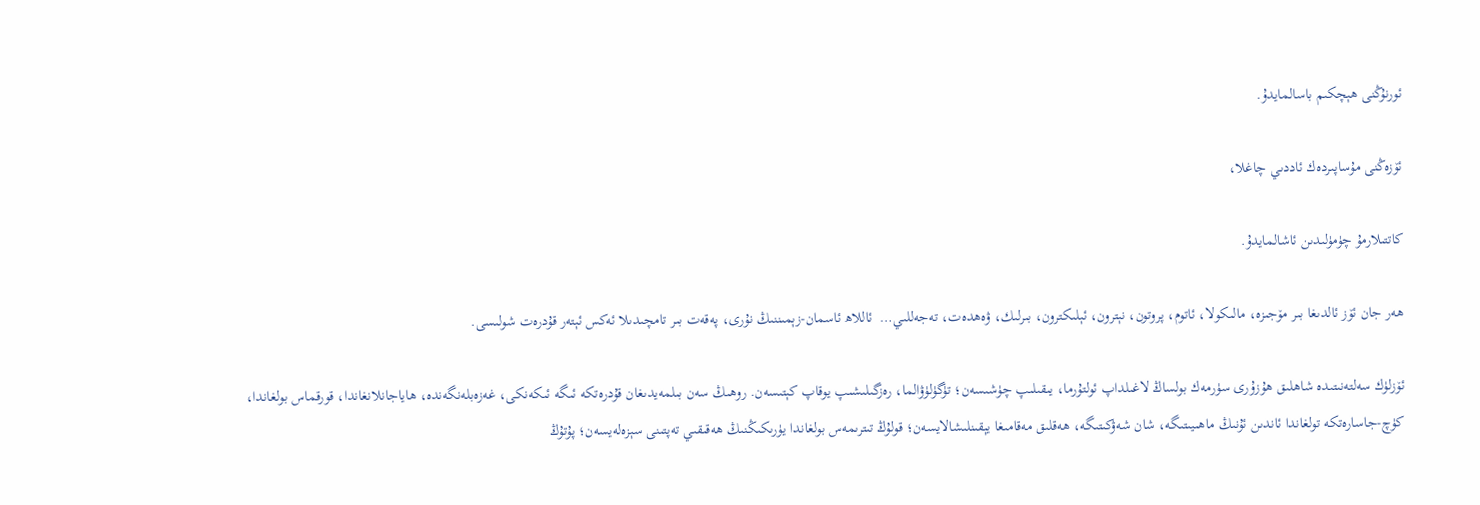ئورنۇڭنى ھېچكىم باسالمايدۇ.

ئۆزەڭنى مۇساپىردەك ئاددىي چاغلا،

كاتتىلارمۇ چۈمۈلىدىن ئاشالمايدۇ.

ھەر جان ئۆز ئالدىغا بىر مۆجىزە، مالىكولا، ئاتوم، پروتون، نېترون، ئېلىكترون، بىرلىك، ۋەھدەت، تەجەللىي…  ئاللاھ ئاسمان-زېمىننىڭ نۇرى، پەقەت بىر تامچىدىلا ئەكس ئېتەر قۇدرەت شولىسى.

ئۆزلۈك سەلتەنىتىدە شاھلىق ھۇزۇرى سۈرمەك بولساڭ لاغىلداپ ئولتۇرما، يىقىلىپ چۈشىسەن؛ تۈگۈلۈۋالما، رەزگىلىشىپ يوقاپ كېتىسەن. روھىڭ سەن بىلمەيدىغان قۇدرەتكە ئىگە ئىكەنكى، غەزەبلەنگەندە، ھاياجانلانغاندا، قورقماس بولغاندا، كۈچ-جاسارەتكە تولغاندا ئاندىن ئۇنىڭ ماھىيىتىگە، شان شەۋكىتىگە، ھەقلىق مەقامىغا يېقىنلىشالايسەن؛ قولۇڭ تىترىمەس بولغاندا يۈرىكىڭنىڭ ھەقىقىي تەپتىنى سېزەلەيسەن؛ پۇتۇڭ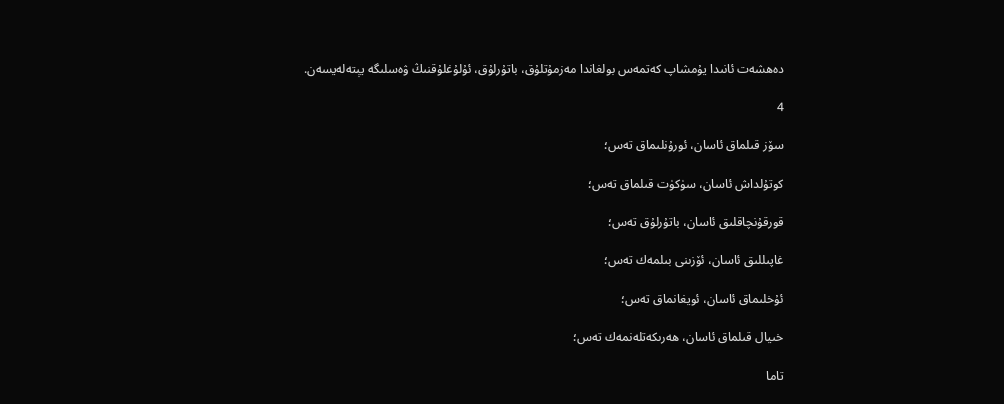دەھشەت ئانىدا يۇمشاپ كەتمەس بولغاندا مەزمۇتلۇق، باتۇرلۇق، ئۇلۇغلۇقنىڭ ۋەسلىگە يېتەلەيسەن.

4

سۆز قىلماق ئاسان، ئورۇنلىماق تەس؛

كوتۇلداش ئاسان، سۈكۈت قىلماق تەس؛

قورقۇنچاقلىق ئاسان، باتۇرلۇق تەس؛

غاپىللىق ئاسان، ئۆزىنى بىلمەك تەس؛

ئۇخلىماق ئاسان، ئويغانماق تەس؛

خىيال قىلماق ئاسان، ھەرىكەتلەنمەك تەس؛

تاما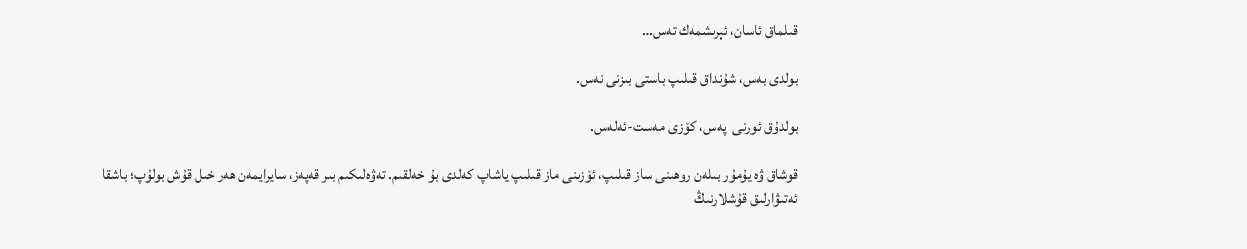قىلماق ئاسان، ئېرىشمەك تەس…

بولدى بەس، شۇنداق قىلىپ باستى بىزنى نەس.

بولدۇق ئورنى  پەس، كۆزى مەست-ئەلەس.

قوشاق ۋە يۇمۇر بىلەن روھىنى ساز قىلىپ، ئۆزىنى ماز قىلىپ ياشاپ كەلدى بۇ خەلقىم. تەۋەلىكىم بىر قەپەز، سايرايمەن ھەر خىل قۇش بولۇپ؛ باشقا ئەتىۋارلىق قۇشلارنىڭ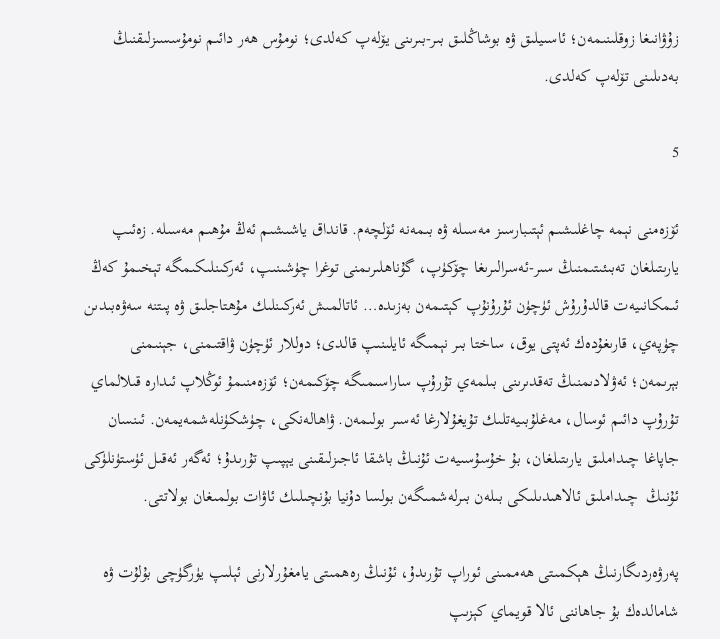زۇۋانىغا زوقلىنىمەن؛ ئاسىيلىق ۋە بوشاڭلىق بىر-بىرىنى يۆلەپ كەلدى؛ نومۇس ھەر دائىم نومۇسسىزلىقنىڭ بەدىلىنى تۆلەپ كەلدى.

5

ئۆزەمنى نېمە چاغلىشىم ئېتىبارسىز مەسىلە ۋە بىمەنە ئۆلچەم. قانداق ياشىشىم ئەڭ مۇھىم مەسىلە. زەئىپ يارىتىلغان تەبىئىتىمنىڭ سىر-ئەسرالىرىغا چۆكۈپ، گۇناھلىرىمنى توغرا چۈشىنىپ، ئەركىنلىكىمگە تېخىمۇ كەڭ ئىمكانىيەت قالدۇرۇش ئۈچۈن ئۇرۇنۇپ كېتىمەن بەزىدە… ئاتالمىش ئەركىنلىك مۇھتاجلىق ۋە پىتنە سەۋەبىدىن چۈپەي، قارىغۇدەك ئەپتى يوق، ساختا بىر نېمىگە ئايلىنىپ قالدى؛ دوللار ئۈچۈن ۋاقتىمنى، جېنىمنى بېرىمەن؛ ئەۋلادىمنىڭ تەقدىرىنى بىلمەي تۇرۇپ ساراسىمىگە چۆكىمەن؛ ئۆزەمنىمۇ ئوڭلاپ ئىدارە قىلالماي تۇرۇپ دائىم ئوسال، مەغلۇبىيەتلىك تۇيغۇلارغا ئەسىر بولىمەن. ۋاھالەنكى، چۈشكۈنلەشمەيمەن. ئىنسان جاپاغا چىداملىق يارىتىلغان، بۇ خۇسۇسىيەت ئۇنىڭ باشقا ئاجىزلىقىنى يېپىپ تۇرىدۇ؛ ئەگەر ئەقىل ئۈستۈنلۈكى ئۇنىڭ  چىداملىق ئالاھىدىلىكى بىلەن بىرلەشمىگەن بولسا دۇنيا بۇنچىلىك ئاۋات بولمىغان بولاتتى.

پەرۋەردىگارنىڭ ھېكمىتى ھەممىنى ئوراپ تۇرىدۇ، ئۇنىڭ رەھمىتى يامغۇرلارنى ئېلىپ يۈرگۈچى بۇلۇت ۋە شامالدەك بۇ جاھاننى ئالا قويماي كېزىپ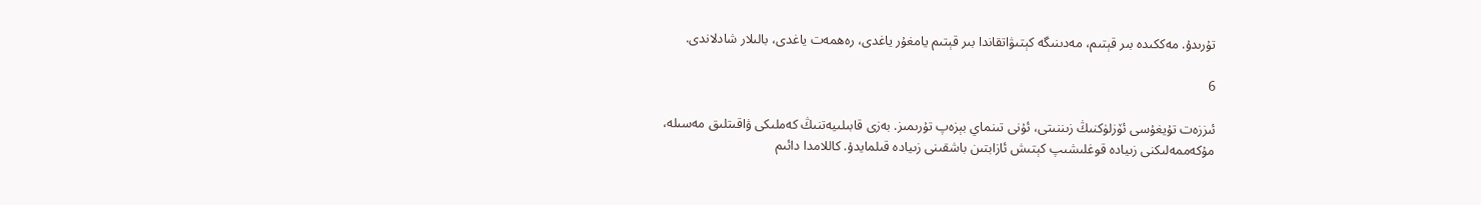تۇرىدۇ. مەككىدە بىر قېتىم، مەدىنىگە كېتىۋاتقاندا بىر قېتىم يامغۇر ياغدى، رەھمەت ياغدى، بالىلار شادلاندى.

6

ئىززەت تۇيغۇسى ئۆزلۈكنىڭ زىننىتى، ئۇنى تىنماي بېزەپ تۇرىمىز. بەزى قابىلىيەتنىڭ كەملىكى ۋاقىتلىق مەسىلە، مۇكەممەلىكنى زىيادە قوغلىشىپ كېتىش ئازابتىن باشقىنى زىيادە قىلمايدۇ. كاللامدا دائىم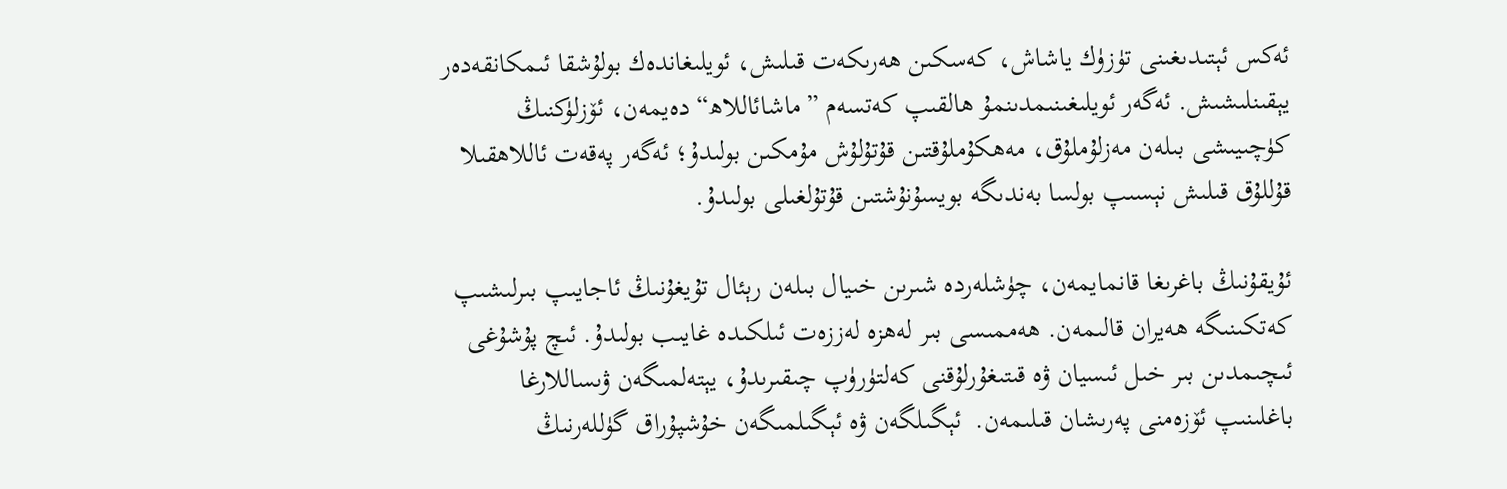ئەكس ئېتىدىغىنى تۈزۈك ياشاش، كەسكىن ھەرىكەت قىلىش، ئويلىغاندەك بولۇشقا ئىمكانقەدەر يېقىنلىشىش. ئەگەر ئويلىغىنىمدىنمۇ ھالقىپ كەتسەم ”ماشائاللاھ“ دەيمەن، ئۆزلۈكنىڭ كۈچىيىشى بىلەن مەزلۇملۇق، مەھكۇملۇقتىن قۇتۇلۇش مۇمكىن بولىدۇ؛ ئەگەر پەقەت ئاللاھقىلا قۇللۇق قىلىش نېسىپ بولسا بەندىگە بويسۇنۇشتىن قۇتۇلغىلى بولىدۇ.

ئۇيقۇنىڭ باغرىغا قانمايمەن، چۈشلەردە شىرىن خىيال بىلەن رېئال تۇيغۇنىڭ ئاجايىپ بىرلىشىپ كەتكىنىگە ھەيران قالىمەن. ھەممىسى بىر لەھزە لەززەت ئىلكىدە غايىب بولىدۇ. ئىچ پۇشۇغى ئىچىمدىن بىر خىل ئىسيان ۋە قىتىغۇرلۇقنى كەلتۈرۈپ چىقىرىدۇ، يېتەلمىگەن ۋىساللارغا  باغلىنىپ ئۆزەمنى پەرىشان قىلىمەن.  ئېگىلگەن ۋە ئېگىلمىگەن خۇشپۇراق گۈللەرنىڭ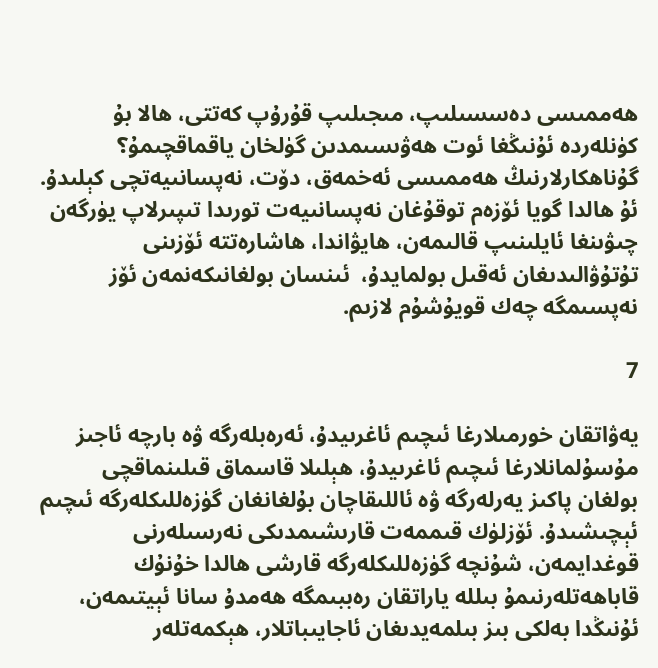ھەممىسى دەسسىلىپ، مىجىلىپ قۇرۇپ كەتتى، ھالا بۇ كۈنلەردە ئۇنىڭغا ئوت ھەۋىسىمدىن گۈلخان ياقماقچىمۇ؟  گۇناھكارلارنىڭ ھەممىسى ئەخمەق، دۆت، نەپسانىيەتچى كېلىدۇ.  ئۇ ھالدا گويا ئۆزەم توقۇغان نەپسانىيەت تورىدا تىپىرلاپ يۈرگەن چىۋىنغا ئايلىنىپ قالىمەن، ھايۋاندا، ھاشارەتتە ئۆزىنى تۇتۇۋالىدىغان ئەقىل بولمايدۇ،  ئىنسان بولغانىكەنمەن ئۆز نەپسىمگە چەك قويۇشۇم لازىم.

7

يەۋاتقان خورمىلارغا ئىچىم ئاغرىيدۇ، ئەرەبلەرگە ۋە بارچە ئاجىز مۇسۇلمانلارغا ئىچىم ئاغرىيدۇ، ھېلىلا قاسماق قىلىنماقچى بولغان پاكىز يەرلەرگە ۋە ئاللىقاچان بۇلغانغان گۈزەللىكلەرگە ئىچىم ئېچىشىدۇ. ئۆزلۈك قىممەت قارىشىمدىكى نەرسىلەرنى قوغدايمەن، شۇنچە گۈزەللىكلەرگە قارشى ھالدا خۇنۇك قاباھەتلەرنىمۇ بىللە ياراتقان رەببىمگە ھەمدۇ سانا ئېيتىمەن، ئۇنىڭدا بەلكى بىز بىلمەيدىغان ئاجايىباتلار، ھېكمەتلەر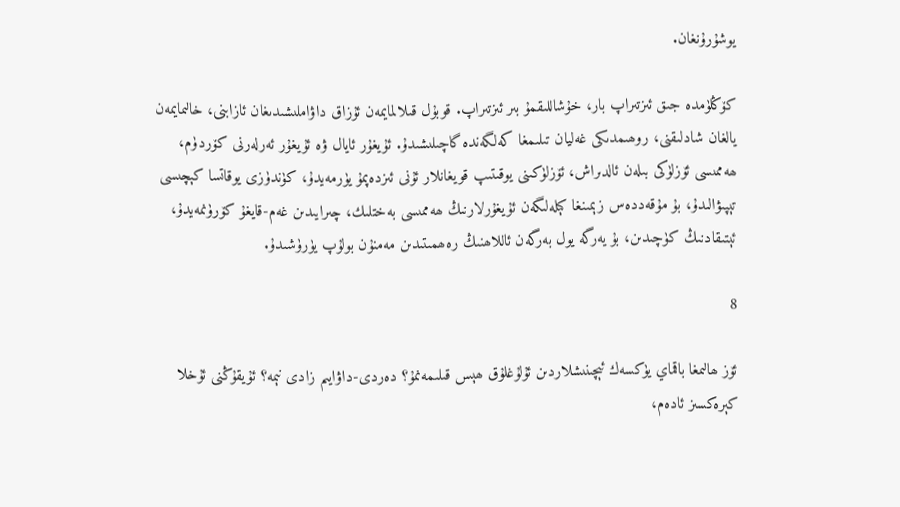يوشۇرۇنغان.

كۆڭلۈمدە جىق ئىزتىراپ بار، خۇشاللىقمۇ بىر ئىزتىراپ. قوبۇل قىلالمايمەن ئۇزاق داۋاملىشىدىغان ئازابنى، خالىمايمەن يالغان شادلىقنى، روھىمدىكى غەليان تىلىمغا كەلگەندە گاچىلىشىدۇ. ئۇيغۇر ئايال ۋە ئۇيغۇر ئەرلەرنى كۆردۈم، ھەممىسى ئۆزلۈكى بىلەن ئالدىراش، ئۆزلۈكىنى يوقىتىپ قويغانلار ئۇنى ئىزدەپمۇ يۈرمەيدۇ، كۈندۈزى يوقاتسا كېچىسى تېپىۋالىدۇ، بۇ مۇقەددەس زېمىنغا كېلەلىگەن ئۇيغۇرلارنىڭ ھەممىسى بەختلىك، چىرايىدىن غەم-قايغۇ كۆرۈنمەيدۇ، ئېتىقادنىڭ كۈچىدىن، بۇ يەرگە يول بەرگەن ئاللاھنىڭ رەھمىتىدىن مەمنۇن بولۇپ يۈرۈشىدۇ.

8

ئۆز ھالىمغا باقماي يۈكسەك ئېچىنىشلاردىن ئۇلۇغلۇق ھېس قىلىمەنمۇ؟ دەردى-داۋايىم زادى نېمە؟ ئۇيقۇڭنى ئۇخلا كېرەكسىز ئادەم،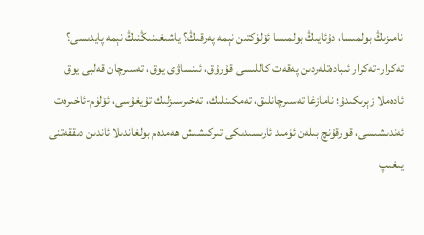نامىزىڭ بولمىسا، دۇئايىڭ بولمىسا ئۆلۈكتىن نېمە پەرقىڭ؟ ياشىغىنىڭنىڭ نېمە پايدىسى؟  تەكرار-تەكرار ئىبادەتلەردىن پەقەت كاللىسى قۇرۇق، ئىنساۋى يوق، تەسىرچان قەلبى يوق ئادەملا زېرىكىدۇ؛ نامازغا تەسىرچانلىق، تەمكىنلىك، تەخىرسىزلىك تۇيغۇسى، ئۆلۈم-ئاخىرەت ئەندىشىسى، قورقۇنچ بىلەن ئۈمىد ئارىسىدىكى تىركىشىش ھەمدەم بولغاندىلا ئاندىن دىققەتنى يىغىپ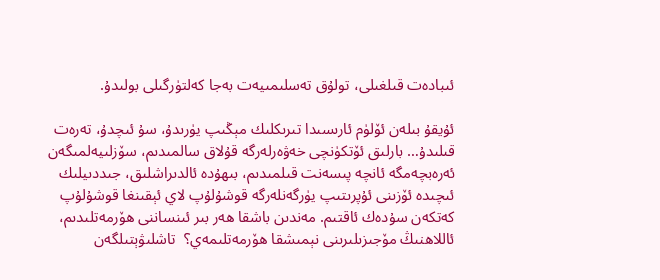ئىبادەت قىلغىلى، تولۇق تەسلىمىيەت بەجا كەلتۈرگىلى بولىدۇ.

ئۇيقۇ بىلەن ئۆلۈم ئارىسىدا تىرىكلىك مېڭىپ يۈرىدۇ، سۇ ئىچدۇ، تەرەت قىلىدۇ… بارلىق ئۆتكۈنچى خەۋەرلەرگە قۇلاق سالمىدىم، سۆزلىيەلمىگەن ئەرەبچەمگە ئانچە پىسەنت قىلمىدىم، بىھۇدە ئالدىراشلىق، جىددىيلىك ئىچىدە ئۆزىنى ئۇپرىتىپ يۈرگەنلەرگە قوشۇلۇپ لاي ئېقىنغا قوشۇلۇپ كەتكەن سۇدەك ئاقتىم. مەندىن باشقا ھەر بىر ئىنساننى ھۆرمەتلىدىم، ئاللاھنىڭ مۆجىزىلىرىنى نېمىشقا ھۆرمەتلىمەي؟  تاشلىۋېتىلگەن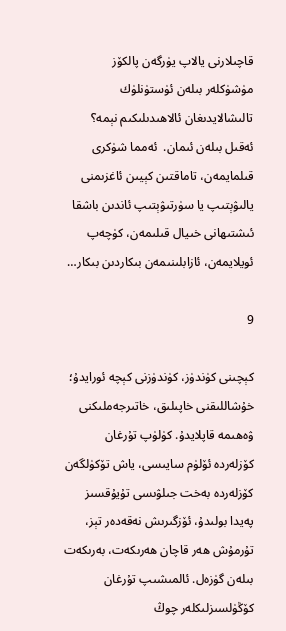قاچىلارنى يالاپ يۈرگەن پالكۆز مۈشۈكلەر بىلەن ئۈستۈنلۈك تالىشالايدىغان ئالاھىدىلىكىم نېمە؟ ئەقىل بىلەن ئىمان.  ئەمما شۈكرى قىلمايمەن، تاماقتىن كېيىن ئاغزىمنى يالىۋېتىپ يا سۈرتىۋېتىپ ئاندىن باشقا ئىشتىھانى خىيال قىلىمەن، كۈچەپ ئويلايمەن، ئازابلىنىمەن بىكاردىن بىكار…

9

كېچىنى كۈندۈز، كۈندۈزنى كېچە ئورايدۇ؛ خۇشاللىقنى خاپىلىق، خاتىرجەملىكنى ۋەھىمە قاپلايدۇ. كۈلۈپ تۇرغان كۆزلەردە ئۆلۈم سايىسى، ياش تۆكۈلگەن كۆزلەردە بەخت جىلۋىسى تۇيۇقسىز پەيدا بولىدۇ، ئۆزگىرىش نەقەدەر تېز، تۇرمۇش ھەر قاچان ھەرىكەت، بەرىكەت بىلەن گۈزەل. ئالمىشىپ تۇرغان كۆڭۈلسىزلىكلەر چوڭ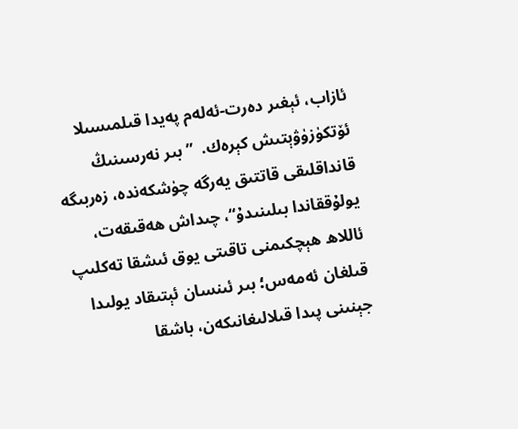ئازاب، ئېغىر دەرت-ئەلەم پەيدا قىلمىسىلا ئۆتكۈزۈۋېتىش كېرەك.  ” بىر نەرسىنىڭ قانداقلىقى قاتتىق يەرگە چۈشكەندە، زەربىگە يولۇققاندا بىلىنىدۇ“، چىداش ھەقىقەت، ئاللاھ ھېچكىمنى تاقىتى يوق ئىشقا تەكلىپ قىلغان ئەمەس؛ بىر ئىنسان ئېتىقاد يولىدا جېنىنى پىدا قىلالىغانىكەن، باشقا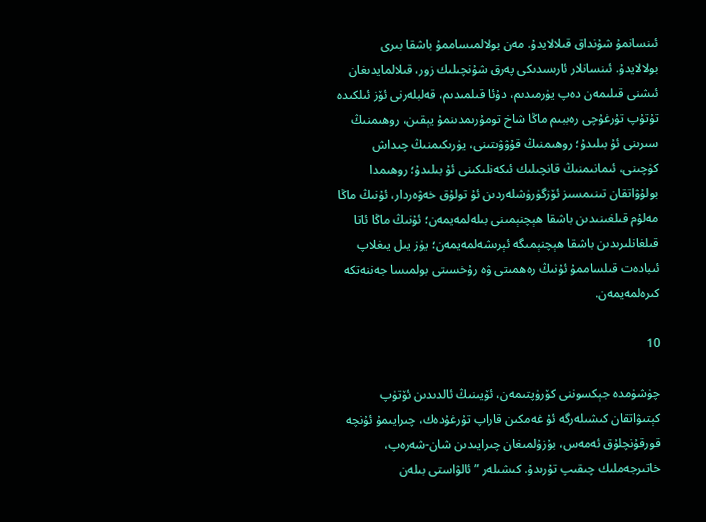ئىنسانمۇ شۇنداق قىلالايدۇ. مەن بولالمىساممۇ باشقا بىرى بولالايدۇ. ئىنسانلار ئارىسدىكى پەرق شۇنچىلىك زور، قىلالمايدىغان ئىشنى قىلىمەن دەپ يۈرمىدىم، دۇئا قىلمىدىم، قەلبلەرنى ئۆز ئىلكىدە تۇتۇپ تۇرغۇچى رەببىم ماڭا شاخ تومۇرىمدىنمۇ يېقىن، روھىمنىڭ سىرىنى ئۇ بىلىدۇ؛ روھىمنىڭ قۇۋۋىتىنى، يۈرىكىمنىڭ چىداش كۈچىنى، ئىمانىمنىڭ قانچىلىك ئىكەنلىكىنى ئۇ بىلىدۇ؛ روھىمدا بولۇۋاتقان تىنىمسىز ئۆزگۈرۈشلەردىن ئۇ تولۇق خەۋەردار، ئۇنىڭ ماڭا مەلۇم قىلغىنىدىن باشقا ھېچنېمىنى بىلەلمەيمەن؛ ئۇنىڭ ماڭا ئاتا قىلغانلىرىدىن باشقا ھېچنېمىگە ئېرىشەلمەيمەن؛ يۈز يىل يىغلاپ ئىبادەت قىلساممۇ ئۇنىڭ رەھمىتى ۋە رۇخسىتى بولمىسا جەننەتكە كىرەلمەيمەن.

10

چۈشۈمدە جېكسوننى كۆرۈپتىمەن، ئۆيىنىڭ ئالدىدىن ئۆتۈپ كېتىۋاتقان كىشىلەرگە ئۇ غەمكىن قاراپ تۇرغۇدەك، چىرايىمۇ ئۇنچە قورقۇنچلۇق ئەمەس، بۇزۇلمىغان چىرايىدىن شان-شەرەپ، خاتىرجەملىك چىقىپ تۇرىدۇ. كىشىلەر ”ئالۋاستى بىلەن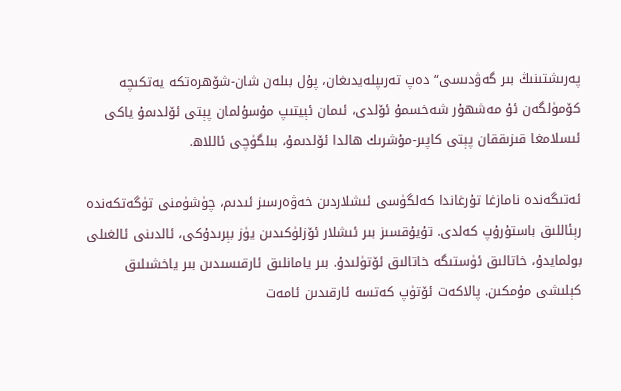پەرىشتىنىڭ بىر گەۋدىسى“ دەپ تەرىپلەيدىغان، پۇل بىلەن شان-شۆھرەتكە يەتكىچە كۆمۈلگەن ئۇ مەشھۇر شەخسمۇ ئۆلدى، ئىمان ئېيتىپ مۇسۇلمان پېتى ئۆلدىمۇ ياكى ئىسلامغا قىزىققان پېتى كاپىر-مۇشرىك ھالدا ئۆلدىمۇ، بىلگۈچى ئاللاھ.

ئەتىگەندە نامازغا تۇرغاندا كەلگۈسى ئىشلاردىن خەۋەرسىز ئىدىم، چۈشۈمنى تۈگەتكەندە رېئاللىق باستۇرۇپ كەلدى. تۇيۇقسىز بىر ئىشلار ئۆزلۈكىدىن يۈز بېرىدۇكى، ئالدىنى ئالغىلى بولمايدۇ، خاتالىق ئۈستىگە خاتالىق ئۆتۈلىدۇ. بىر يامانلىق ئارقىسىدىن بىر ياخشىلىق كېلىشى مۇمكىن. پالاكەت ئۆتۈپ كەتسە ئارقىدىن ئامەت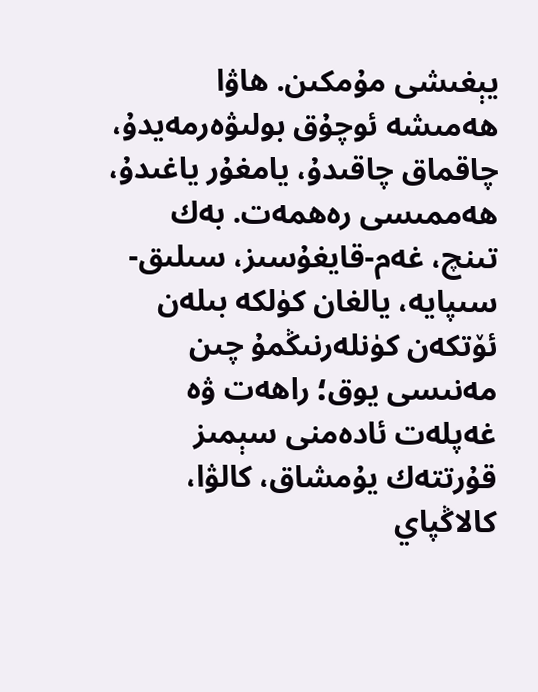يېغىشى مۇمكىن. ھاۋا ھەمىشە ئوچۇق بولىۋەرمەيدۇ، چاقماق چاقىدۇ، يامغۇر ياغىدۇ، ھەممىسى رەھمەت. بەك تىنچ، غەم-قايغۇسىز، سىلىق-سىپايە، يالغان كۈلكە بىلەن ئۆتكەن كۈنلەرنىڭمۇ چىن مەنىسى يوق؛ راھەت ۋە غەپلەت ئادەمنى سېمىز قۇرتتەك يۇمشاق، كالۋا، كالاڭپاي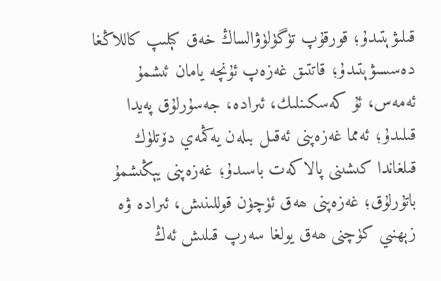قىلىۋېتىدۇ؛ قورقۇپ تۈگۈلۈۋالساڭ خەق كېلىپ كاللاڭغا دەسسىۋېتىدۇ؛ قاتتىق غەزەپ ئۇنچە يامان ئىشمۇ ئەمەس، ئۇ كەسكىنلىك، ئىرادە، جەسۇرلۇق پەيدا قىلىدۇ؛ ئەمما غەزەپنى ئەقىل بىلەن يەڭمەي دۆتلۈك قىلغاندا كىشىنى پالاكەت باسىدۇ؛ غەزەپنى يېڭىشمۇ باتۇرلۇق؛ غەزەپنى ھەق ئۈچۈن قوللىنىش، ئىرادە ۋە زېھنىي كۈچنى ھەق يولغا سەرپ قىلىش ئەڭ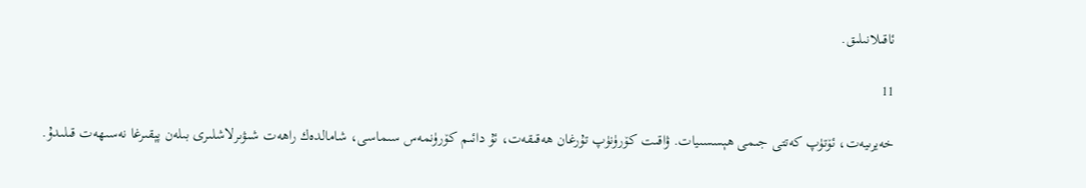ئاقىلانىلىق.

11

خەيرىيەت، ئۆتۈپ كەتتى جىمى ھېسسىيات. ۋاقىت كۆرۈنۈپ تۇرغان ھەقىقەت، ئۇ دائىم كۆرۈنمەس سىماسى، شامالدەك راھەت شىۋىرلاشلىرى بىلەن پېقىرغا نەسىھەت قىلىدۇ.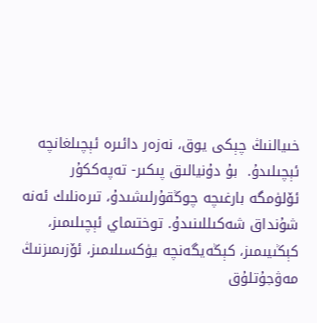خىيالنىڭ چېكى يوق، نەزەر دائىرە ئېچىلغانچە ئېچىلىدۇ.  بۇ دۇنيالىق پىكىر- تەپەككۇر ئۆلۈمگە بارغىچە چوڭقۇرلىشىدۇ، تىرەنلىك ئەنە شۇنداق شەكىللىنىدۇ. توختىماي ئېچىلىمىز، كېڭىيىمىز، كېڭەيگەنچە يۈكسىلىمىز، ئۆزىمىزنىڭ مەۋجۇتلۇق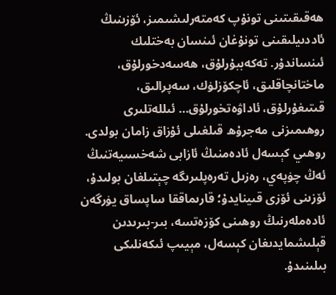ھەقىقىتىنى تونۇپ كەمتەرلىشىمىز، ئۆزىنىڭ ئاددىيلىقىنى تونۇغان ئىنسان بەختلىك ئىنساندۇر. تەكەببۇرلۇق، ھەسەدخورلۇق، ماختانچاقلىق، ئاچكۆزلۈك، سەپرالىق، قىتىغۇرلۇق، ئاداۋەتخورلۇق… ئىللەتلىرى روھىمىزنى مەجرۇھ قىلغىلى ئۇزاق زامان بولدى. روھىي كېسەل ئادەمنىڭ ئازابى شەخسىيەتنىڭ ئەڭ چۈپەي، رەزىل تەرەپلىرىگە چېتىلغان بولىدۇ، ئۆزىنى ئۆزى قىينايدۇ؛ قارىماققا ساپساق يۈرگەن ئادەملەرنىڭ روھىنى كۆزەتسە، بىر-بىرىدىن قېلىشمايدىغان كېسەل، مېيىپ ئىكەنلىكى بىلىنىدۇ.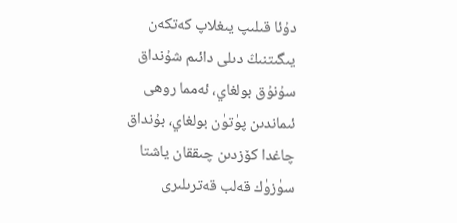دۇئا قىلىپ يىغلاپ كەتكەن يىگىتنىڭ دىلى دائىم شۇنداق سۇنۇق بولغاي، ئەمما روھى ئىماندىن پۈتۈن بولغاي، بۇنداق چاغدا كۆزدىن چىققان ياشتا سۈزۈك قەلب قەترىلىرى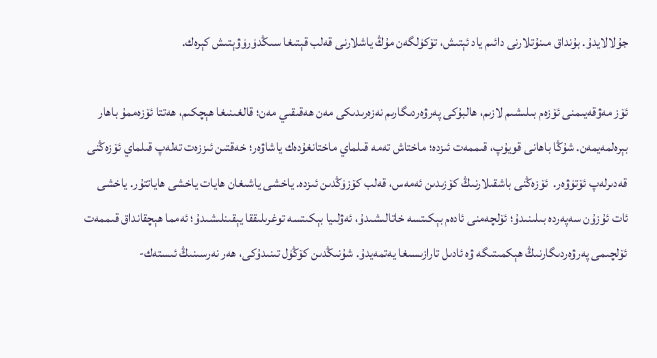جۇلالايدۇ. بۇنداق مىنۇتلارنى دائىم ياد ئېتىش، تۆكۈلگەن مۇڭ ياشلارنى قەلب قېتىغا سىڭدۈرۈۋېتىش كېرەك.

ئۆز مەۋقەيىمنى ئۆزەم بىلىشىم لازىم، ھالبۇكى پەرۋەردىگارىم نەزەرىدىكى مەن ھەقىقىي مەن؛ قالغىنىغا ھېچكىم، ھەتتا ئۆزەممۇ باھار بېرەلمەيمەن. شۇڭا باھانى قويۇپ، قىممەت ئىزدە؛ ماختاش تەمە قىلماي ماختانغۇدەك ياشاۋەر؛ خەقتىن ئىززەت تەلەپ قىلماي ئۆزەڭنى قەدىرلەپ ئۆتۈۋەر.  ئۆزەڭنى باشقىلارنىڭ كۆزىدىن ئەمەس، قەلب كۆزۈڭدىن ئىزدە. ياخشى ياشىغان ھايات ياخشى ھاياتتۇر. ياخشى ئات ئۇزۇن سەپەردە بىلىنىدۇ؛ ئۆلچەمنى ئادەم بېكىتسە خاتالىشىدۇ، ئەۋلىيا بېكىتسە توغرىلىققا يېقىنلىشىدۇ؛ ئەمما ھېچقانداق قىممەت ئۆلچىمى پەرۋەردىگارنىڭ ھېكمىتىگە ۋە ئادىل تارازىسىغا يەتمەيدۇ. شۇنىڭدىن كۆڭۈل تىنىدۇكى، ھەر نەرسىنىڭ ئىستەك-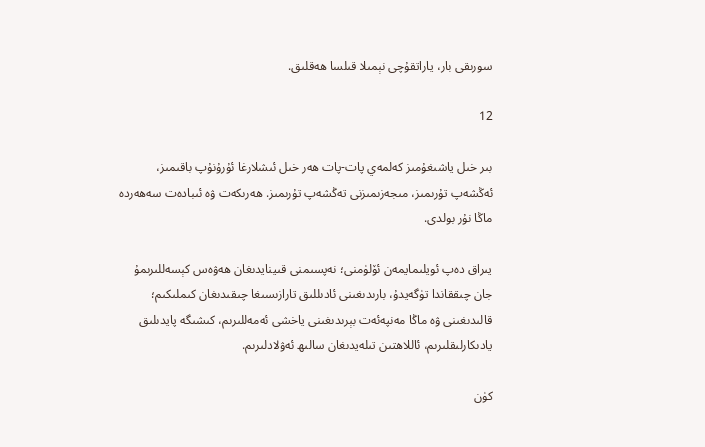سورىقى بار، ياراتقۇچى نېمىلا قىلسا ھەقلىق.

12

بىر خىل ياشىغۇمىز كەلمەي پات-پات ھەر خىل ئىشلارغا ئۇرۇنۇپ باقىمىز، ئەڭشەپ تۇرىمىز، مىجەزىمىزنى تەڭشەپ تۇرىمىز. ھەرىكەت ۋە ئىبادەت سەھەردە ماڭا نۇر بولدى.

يىراق دەپ ئويلىمايمەن ئۆلۈمنى؛ نەپسىمنى قىينايدىغان ھەۋەس كېسەللىرىمۇ جان چىققاندا تۈگەيدۇ، بارىدىغىنى ئادىللىق تارازىسىغا چىقىدىغان كىملىكىم؛ قالىدىغىنى ۋە ماڭا مەنپەئەت بېرىدىغىنى ياخشى ئەمەللىرىم، كىشىگە پايدىلىق يادىكارلىقلىرىم، ئاللاھتىن تىلەيدىغان سالىھ ئەۋلادلىرىم.

كۈن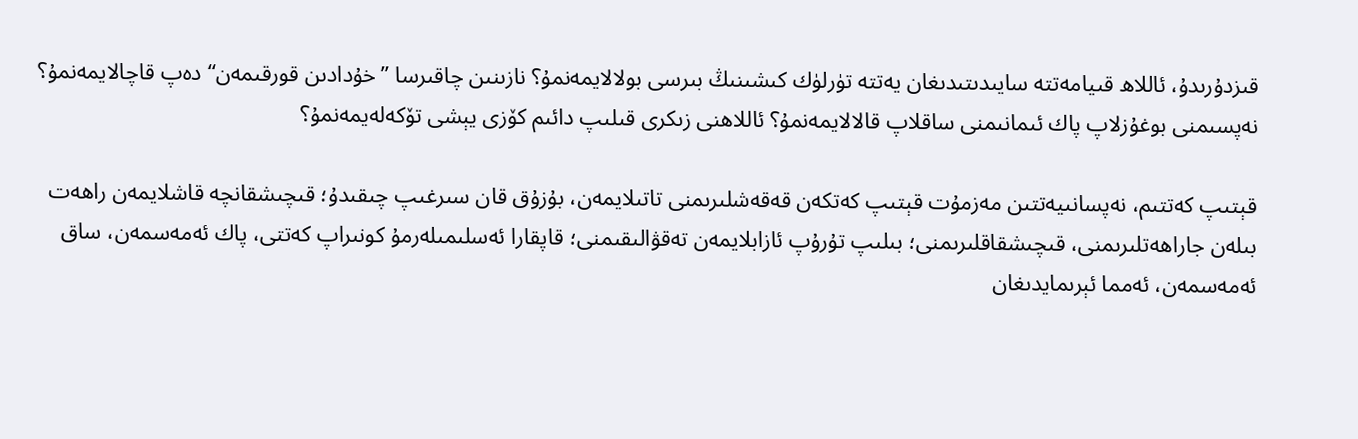قىزدۇرىدۇ، ئاللاھ قىيامەتتە سايىدىتىدىغان يەتتە تۈرلۈك كىشىنىڭ بىرسى بولالايمەنمۇ؟ نازىنىن چاقىرسا ”خۇدادىن قورقىمەن“ دەپ قاچالايمەنمۇ؟ نەپسىمنى بوغۇزلاپ پاك ئىمانىمنى ساقلاپ قالالايمەنمۇ؟ ئاللاھنى زىكرى قىلىپ دائىم كۆزى يېشى تۆكەلەيمەنمۇ؟

قېتىپ كەتتىم، نەپسانىيەتتىن مەزمۇت قېتىپ كەتكەن قەقەشلىرىمنى تاتىلايمەن، بۇزۇق قان سىرغىپ چىقىدۇ؛ قىچىشقانچە قاشلايمەن راھەت بىلەن جاراھەتلىرىمنى، قىچىشقاقلىرىمنى؛ بىلىپ تۇرۇپ ئازابلايمەن تەقۋالىقىمنى؛ قاپقارا ئەسلىمىلەرمۇ كونىراپ كەتتى، پاك ئەمەسمەن، ساق ئەمەسمەن، ئەمما ئېرىمايدىغان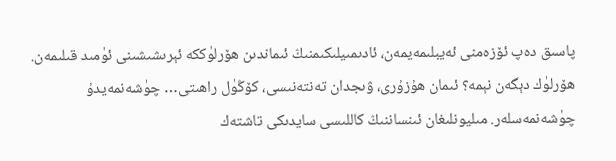پاسىق دەپ ئۆزەمنى ئەيبلىمەيمەن، ئادىمىيلىكىمنىڭ ئىماندىن ھۆرلۈككە ئېرىشىشىنى ئۈمىد قىلىمەن. ھۆرلۈك دېگەن نېمە؟ ئىمان ھۇزۇرى، ۋىجدان تەنتەنىسى، كۆڭۈل راھىتى… چۈشەنمەيدۇ چۈشەنمەسلەر. مىليونلىغان ئىنساننىڭ كاللىسى سايدىكى تاشتەك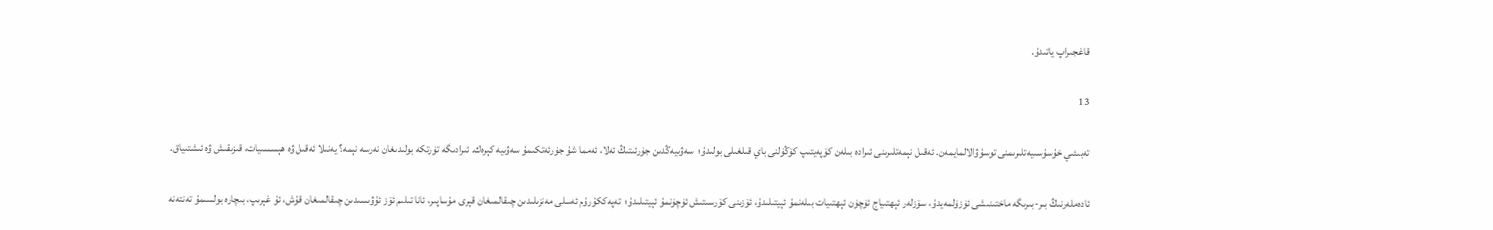قاغجىراپ ياتىدۇ.

13

تەبىئىي خۇسۇسىيەتلىرىمنى توسۇۋالالمايمەن. ئەقىل نېمەتلىرىنى ئىرادە بىلەن كۆپەيتىپ كۆڭۈلنى باي قىلغىلى بولىدۇ؛  سەۋىيەڭدىن جۈرئىتىڭ ئەلا، ئەمما شۇ جۈرئەتكىمۇ سەۋىيە كېرەك. ئىرادىگە تۈرتكە بولىدىغان نەرسە نېمە؟ يەنىلا ئەقىل ۋە ھېسسىيات، قىزىقىش ۋە ئىشتىياق.

ئادەملەرنىڭ بىر-بىرىگە ماختىنىشى ئۈزۈلمەيدۇ، سۆزلەر ئېھتىياج ئۈچۈن ئېھتىيات بىلەنمۇ ئېيتىلىدۇ، ئۆزىنى كۆرسىتىش ئۈچۈنمۇ ئېيتىلىدۇ؛  تەپەككۇرۇم ئەسلى مەنزىلىدىن چىقالمىغان قېرى مۇساپىر، ئانا تىلىم ئۆز ئۇۋىسىدىن چىقالمىغان قۇش، ئۇ غېرىپ، بىچارە بولسىمۇ تەنتەنە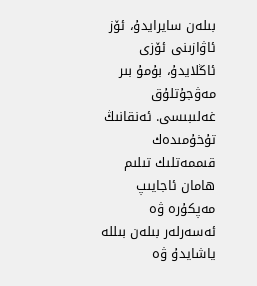بىلەن سايرايدۇ، ئۆز ئاۋازىنى ئۆزى ئاڭلايدۇ، بۇمۇ بىر مەۋجۇتلۇق غەلىبىسى. ئەنقانىڭ تۇخۇمىدەك قىممەتلىك تىلىم ھامان ئاجايىپ مەپكۇرە ۋە ئەسەرلەر بىلەن بىللە ياشايدۇ ۋە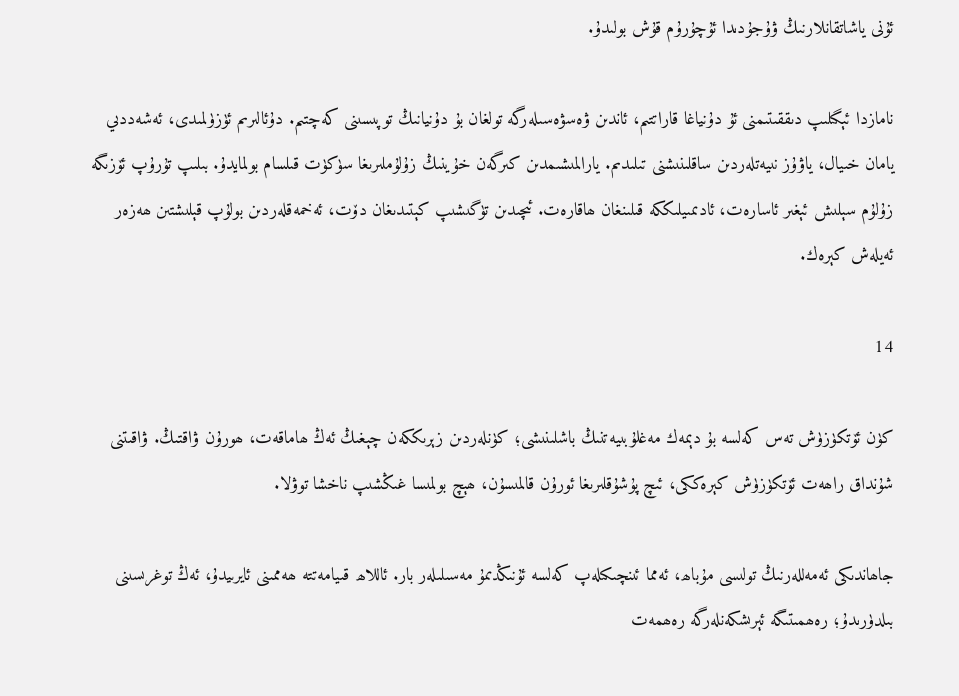ئۇنى ياشاتقانلارنىڭ ۋۇجۇدىدا ئۇچۇرۇم قۇش بولىدۇ.

نامازدا ئېگىلىپ دىققىتىمنى ئۇ دۇنياغا قاراتتىم، ئاندىن ۋەسۋەسىلەرگە تولغان بۇ دۇنيانىڭ توپىسىنى كەچتىم. دۇئالىرىم ئۈزۈلمىدى، ئەشەددىي يامان خىيال، ياۋۇز نىيەتلەردىن ساقلىنىشنى تىلىدىم. يارالمىشىمدىن كىرگەن خۇينىڭ زۇلۇملىرىغا سۈكۈت قىلسام بولمايدۇ. بىلىپ تۇرۇپ ئۆزىگە زۇلۇم سېلىش ئېغىر ئاسارەت، ئادىمىيلىككە قىلىنغان ھاقارەت. ئىچىدىن تۈگىشىپ كېتىدىغان دۆت، ئەخمەقلەردىن بولۇپ قېلىشتىن ھەزەر ئەيلەش كېرەك.

14

كۈن ئۆتكۈزۈش تەس كەلسە بۇ دېمەك مەغلۇبىيەتنىڭ باشلىنىشى؛ كۈنلەردىن زېرىككەن چېغىڭ ئەڭ ھاماقەت، ھورۇن ۋاقتىڭ. ۋاقىتنى شۇنداق راھەت ئۆتكۈزۈش كېرەككى، ئىچ پۇشۇقلىرىغا ئورۇن قالمىسۇن، ھېچ بولمىسا غىڭشىپ ناخشا توۋلا.

جاھاندىكى ئەمەللەرنىڭ تولىسى مۇباھ، ئەمما ئىنچىكىلەپ كەلسە ئۇنىڭدىمۇ مەسىلىلەر بار. ئاللاھ قىيامەتتە ھەممىنى ئايرىيدۇ، ئەڭ توغرىسىنى بىلدۈرىدۇ؛ رەھمىتىگە ئېرىشكەنلەرگە رەھمەت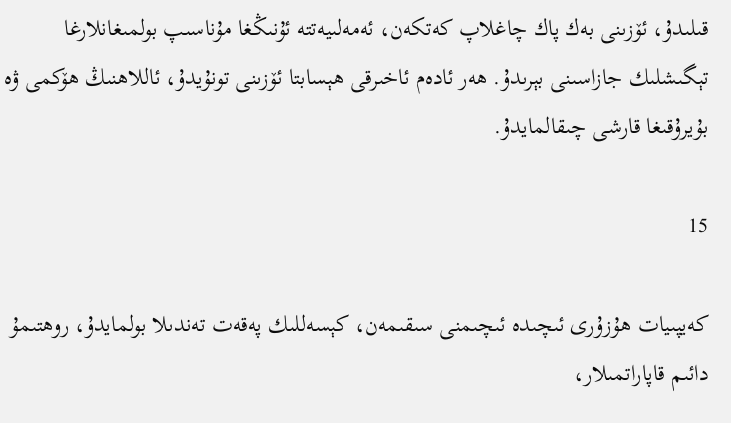قىلىدۇ، ئۆزىنى بەك پاك چاغلاپ كەتكەن، ئەمەلىيەتتە ئۇنىڭغا مۇناسىپ بولمىغانلارغا تېگىشلىك جازاسىنى بېرىدۇ. ھەر ئادەم ئاخىرقى ھېسابتا ئۆزىنى تونۇيدۇ، ئاللاھنىڭ ھۆكمى ۋە بۇيرۇقىغا قارشى چىقالمايدۇ.

15

كەيپىيات ھۇزۇرى ئىچىدە ئىچىمنى سىقىمەن، كېسەللىك پەقەت تەندىلا بولمايدۇ، روھتىمۇ دائىم قاپاراتمىلار،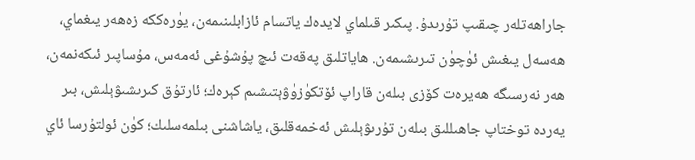جاراھەتلەر چىقىپ تۇرىدۇ. پىكىر قىلماي لايدەك ياتسام ئازابلىنىمەن، يۈرەككە زەھەر يىغماي، ھەسەل يىغىش ئۈچۈن تىرىشىمەن. ھاياتلىق پەقەت ئىچ پۇشۇغى ئەمەس، مۇساپىر ئىكەنمەن، ھەر نەرسىگە ھەيرەت كۆزى بىلەن قاراپ ئۆتكۈزۈۋېتىشىم كېرەك؛ ئارتۇق كىرىشىۋېلىش، بىر يەردە توختاپ جاھىللىق بىلەن تۇرىۋېلىش ئەخمەقلىق، ياشاشنى بىلمەسلىك؛ كۈن ئولتۇرسا ئاي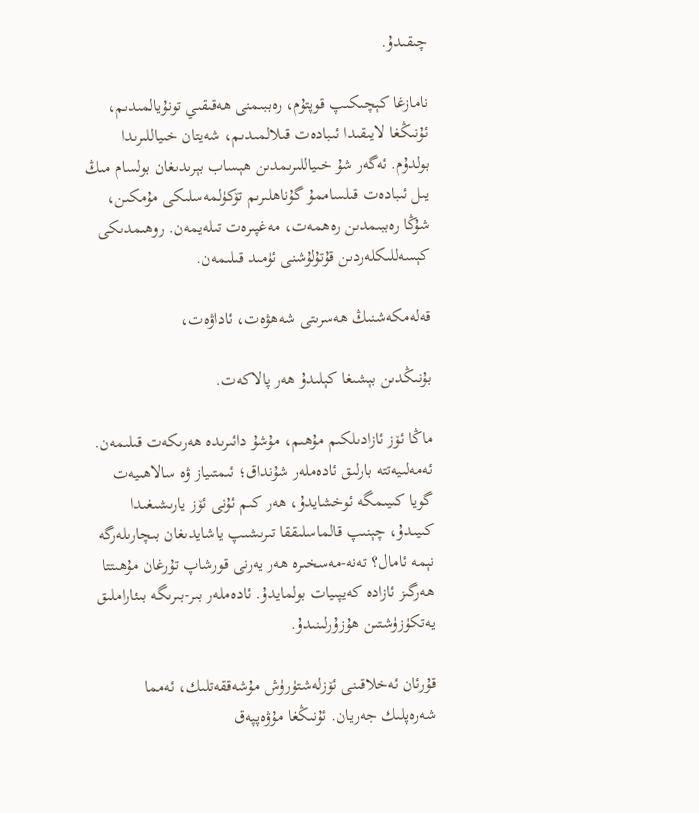چىقىدۇ.

نامازغا كېچىكىپ قوپتۇم، رەببىمنى ھەقىقىي تونۇيالمىدىم، ئۇنىڭغا لايىقىدا ئىبادەت قىلالمىدىم، شەيتان خىياللىرىدا بولدۇم. ئەگەر شۇ خىياللىرىمدىن ھېساب بېرىدىغان بولسام مىڭ يىل ئىبادەت قىلساممۇ گۇناھلىرىم تۆكۈلمەسلىكى مۇمكىن، شۇڭا رەببىمدىن رەھمەت، مەغپىرەت تىلەيمەن. روھىمدىكى كېسەللىكلەردىن قۇتۇلۇشنى ئۈمىد قىلىمەن.

قەلەمكەشنىڭ ھەسرىتى شەھۋەت، ئاداۋەت،

بۇنىڭدىن بېشىغا كېلىدۇ ھەر پالاكەت.

ماڭا ئۆز ئازادىلكىم مۇھىم، مۇشۇ دائىرىدە ھەرىكەت قىلىمەن. ئەمەلىيەتتە بارلىق ئادەملەر شۇنداق؛ ئىمتىياز ۋە سالاھىيەت گويا كىيىمگە ئوخشايدۇ، ھەر كىم ئۇنى ئۆز يارىشىغىدا كىيىدۇ، چېنىپ قالماسلىققا تىرىشىپ ياشايدىغان بىچارىلەرگە نېمە ئامال؟ تەنە-مەسخىرە ھەر يەرنى قورشاپ تۇرغان مۇھىتتا ھەرگىز ئازادە كەيپىيات بولمايدۇ. ئادەملەر بىر-بىرىگە بىئاراملىق يەتكۈزۈشتىن ھۇزۇرلىنىدۇ.

قۇرئان ئەخلاقىنى ئۆزلەشتۈرۈش مۇشەققەتلىك، ئەمما شەرەپلىك جەريان. ئۇنىڭغا مۇۋەپپەق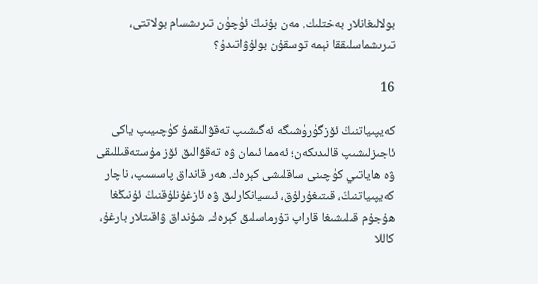بولالىغانلار بەختلىك. مەن بۇنىڭ ئۈچۈن تىرىشسام بولاتتى، تىرىشماسلىققا نېمە توسقۇن بولۇۋاتىدۇ؟

16

كەيپىياتنىڭ ئۆزگۈرۈشىگە ئەگىشىپ تەقۋالىقمۇ كۈچىيىپ ياكى ئاجىزلىشىپ قالىدىكەن؛ ئەمما ئىمان ۋە تەقۋالىق ئۆز مۇستەقىللىقى ۋە ھاياتىي كۈچىنى ساقلىشى كېرەك. ھەر قانداق پاسسىپ، ناچار كەيپىياتنىڭ، قىتىغۇرلۇق، ئىسيانكارلىق ۋە ئازغۇنلۇقنىڭ ئۇنىڭغا ھۇجۇم قىلىشىغا قاراپ تۇرماسلىق كېرەك. شۇنداق ۋاقىتلار بارغۇ، كاللا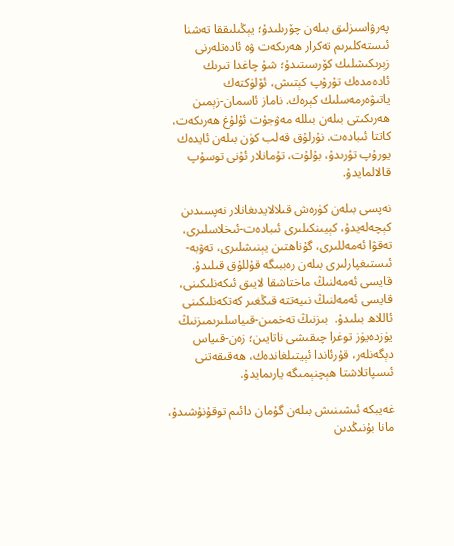پەرۋاسىزلىق بىلەن چۆرىلىدۇ؛ يېڭىلىققا تەشنا ئىستەكلىرىم تەكرار ھەرىكەت ۋە ئادەتلەرنى زېرىكىشلىك كۆرسىتىدۇ؛ شۇ چاغدا تىرىك ئادەمدەك تۇرۇپ كېتىش، ئۆلۈكتەك ياتىۋەرمەسلىك كېرەك. ناماز ئاسمان-زېمىن ھەرىكىتى بىلەن بىللە مەۋجۇت ئۇلۇغ ھەرىكەت، كاتتا ئىبادەت. نۇرلۇق قەلب كۈن بىلەن ئايدەك يورۇپ تۇرىدۇ، بۇلۇت، تۇمانلار ئۇنى توسۇپ قالالمايدۇ.

نەپسى بىلەن كۈرەش قىلالايدىغانلار نەپسىدىن كېچەلەيدۇ، كېيىنكىلىرى ئىبادەت-ئىخلاسلىرى، تەقۋا ئەمەللىرى، گۇناھتىن يېنىشلىرى، تەۋبە-ئىستىغپارلىرى بىلەن رەببىگە قۇللۇق قىلىدۇ.  قايسى ئەمەلنىڭ ماختاشقا لايىق ئىكەنلىكىنى، قايسى ئەمەلنىڭ نىيەتتە قىڭغىر كەتكەنلىكىنى ئاللاھ بىلىدۇ.  بىزنىڭ تەخمىن-قىياسلىرىمىزنىڭ يۈزدەيۈز توغرا چىقىشى ناتايىن؛ زەن-قىياس دېگەنلەر، قۇرئاندا ئېيتىلغاندەك، ھەقىقەتنى ئىسپاتلاشتا ھېچنېمىگە يارىمايدۇ.

غەيبكە ئىشىنىش بىلەن گۇمان دائىم توقۇنۇشىدۇ، مانا بۇنىڭدىن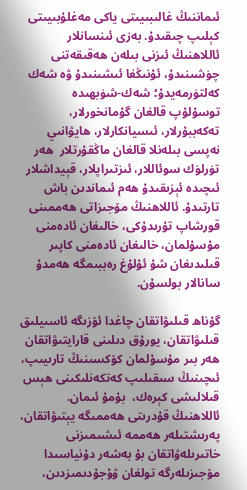ئىماننىڭ غالىبىيىتى ياكى مەغلۇبىيىتى كېلىپ چىقىدۇ. بەزى ئىنسانلار ئاللاھنىڭ ئىزنى بىلەن ھەقىقەتنى چۈشىنىدۇ، ئۇنىڭغا ئىشىنىدۇ ۋە شەك كەلتۈرمەيدۇ؛ شەك-شۈبھىدە توسۇلۇپ قالغان گۇمانخورلار، تەكەببۇرلار، ئىسيانكارلار، ھايۋانىي نەپسى بىلەنلا قالغان ماڭقۇرتلار  ھەر تۈرلۈك سوئاللار، ئىزتىراپلار، قېيداشلار ئىچىدە ئېزىقىدۇ ھەم ئىماندىن باش تارتىدۇ. ئاللاھنىڭ مۆجىزاتى ھەممىنى قورشاپ تۇرىدۇكى، خالىغان ئادەمنى مۇسۇلمان، خالىغان ئادەمنى كاپىر قىلىدىغان شۇ ئۇلۇغ رەببىمگە ھەمدۇ سانالار بولسۇن.

گۇناھ قىلىۋاتقان چاغدا ئۆزىگە ئاسىيلىق قىلىۋاتقان، يورۇق دىلىنى قارايتىۋاتقان ھەر بىر مۇسۇلمان كۆكسىنىڭ تارىيىپ، ئىچىنىڭ سىقىلىپ كەتكەنلىكىنى ھېس قىلالىشى كېرەك،  بۇمۇ ئىمان. ئاللاھنىڭ قۇدرىتى ھەممىگە يېتىۋاتقان، پەرىشتىلەر ھەممە ئىشىمىزنى خاتىرىلەۋاتقان بۇ بەشەر دۇنياسىدا مۆجىزىلەرگە تولغان ۋۇجۇدىمىزدىن،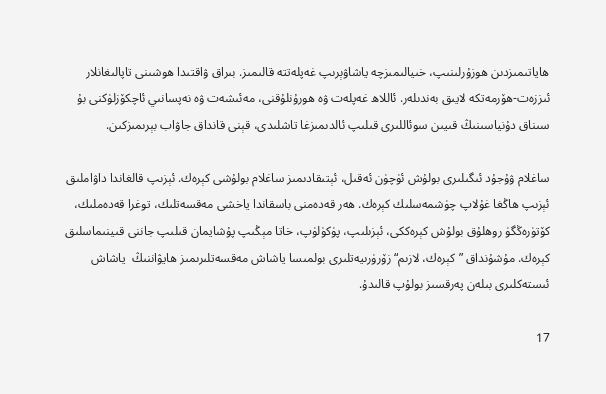ھاياتىمىزدىن ھوزۇرلىنىپ، خىيالىمىزچە ياشاۋېرىپ غەپلەتتە قالىمىز. بىراق ۋاقتىدا ھوشىنى تاپالىغانلار ئىززەت-ھۆرمەتكە لايىق بەندىلەر. ئاللاھ غەپلەت ۋە ھورۇنلۇقنى، مەئىشەت ۋە نەپسانىي ئاچكۆزلۈكنى بۇ سىناق دۇنياسىنىڭ قىيىن سوئاللىرى قىلىپ ئالدىمىزغا تاشلىدى، قېنى قانداق جاۋاب بېرىمىزكىن.

ساغلام ۋۇجۇد ئىگىلىرى بولۇش ئۈچۈن ئەقىل، ئېتىقادىمىز ساغلام بولۇشى كېرەك. ئېزىپ قالغاندا داۋاملىق ئېزىپ ھاڭغا غۇلاپ چۈشمەسلىك كېرەك. ھەر قەدەمنى باسقاندا ياخشى مەقسەتلىك، توغرا قەدەملىك، كۆتۈرەڭگۈ روھلۇق بولۇش كېرەككى، ئېزىلىپ، پۈكۈلۈپ، خاتا مېڭىپ پۇشايمان قىلىپ جاننى قىينىماسلىق كېرەك. مۇشۇنداق ”كېرەك، لازىم“ زۆرۈرىيەتلىرى بولمىسا ياشاش مەقسەتلىرىمىز ھايۋاننىڭ  ياشاش ئىستەكلىرى بىلەن پەرقسىز بولۇپ قالىدۇ.

17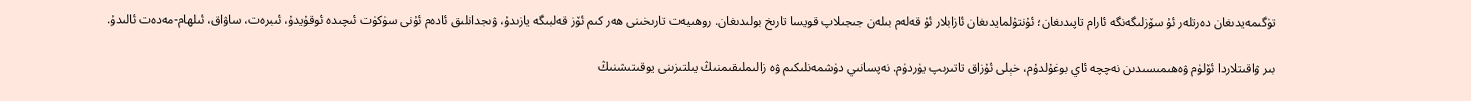تۈگىمەيدىغان دەرتلەر ئۇ سۆزلىگەنگە ئارام تاپىدىغان؛ ئۇنتۇلمايدىغان ئازابلار ئۇ قەلەم بىلەن جىجىلاپ قويسا تارىخ بولىدىغان. روھىيەت تارىخىنى ھەر كىم ئۆز قەلبىگە يازىدۇ، ۋىجدانلىق ئادەم ئۇنى سۈكۈت ئىچىدە ئوقۇيدۇ، ئىبرەت، ساۋاق، ئىلھام-مەدەت ئالىدۇ.

بىر ۋاقىتلاردا ئۆلۈم ۋەھىمىسىدىن نەچچە ئاي بوغۇلدۇم، خېلى ئۇزاق تاتىرىپ يۈردۈم. نەپسانىي دۈشمەنلىكىم ۋە زالىملىقىمنىڭ يىلتىزىنى يوقىتىشنىڭ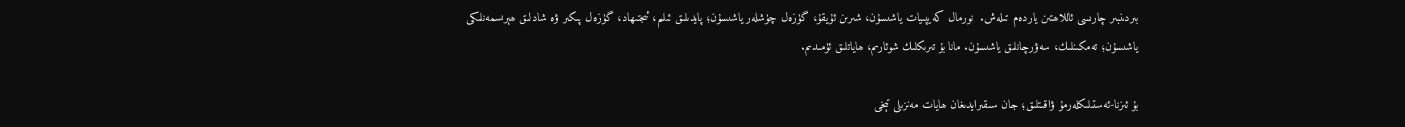بىردىنبىر چارىسى ئاللاھتىن ياردەم تىلەش.  نورمال كەيپىيات ياشىسۇن، شىرىن ئۇيقۇ، گۈزەل چۈشلەر ياشىسۇن؛ پايدىلىق ئىلىم، ئىجتىھاد، گۈزەل پىكىر ۋە شادلىق ھېرىسمەنلىكى ياشىسۇن؛ تەمكىنلىك، سەۋرچانلىق ياشىسۇن. مانا بۇ تىرىكلىك شوئارىم، ھاياتلىق ئۈمىدىم.

بۇ ئىزنا-ئەستىلىكلەرمۇ ۋاقىتلىق؛ جان سىقىرايدىغان ھايات مەنزىلى تېخى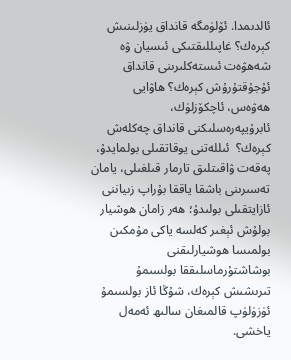ئالدىمدا. ئۆلۈمگە قانداق يۈزلىنىش كېرەك؟ غاپىللىقتىكى ئىسيان ۋە شەھۋەت ئىستەكلىرىنى قانداق ئۇجۇقتۇرۇش كېرەك؟ ھاۋايى ھەۋەس، ئاچكۆزلۈك، ئابرۇيپەرەسلىكنى قانداق چەكلەش كېرەك؟  ئىللەتنى يوقاتقىلى بولمايدۇ، پەقەت ۋاقىتلىق تارمار قىلغىلى، يامان تەسىرىنى باشقا ياققا بۇراپ زىياننى ئازايتقىلى بولىدۇ؛ ھەر زامان ھوشيار بولۇش ئېغىر كەلسە ياكى مۇمكىن بولمىسا ھوشيارلىقنى بوشاشتۇرماسلىققا بولسىمۇ تىرىشىش كېرەك، شۇڭا ئاز بولسىمۇ ئۈزۈلۈپ قالمىغان سالىھ ئەمەل ياخشى.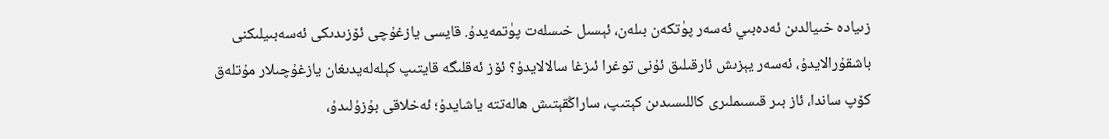زىيادە خىيالدىن ئەدەبىي ئەسەر پۈتكەن بىلەن، ئېسىل خىسلەت پۈتمەيدۇ. قايسى يازغۇچى ئۆزىدىكى ئەسەبىيلىكنى باشقۇرالايدۇ، ئەسەر يېزىش ئارقىلىق ئۇنى توغرا ئىزغا سالالايدۇ؟ ئۆز ئەقلىگە قايتىپ كېلەلەيدىغان يازغۇچىلار مۇتلەق كۆپ ساندا، ئاز بىر قىسىملىرى كاللىسىدىن كېتىپ، ساراڭقېتىش ھالەتتە ياشايدۇ؛ ئەخلاقى بۇزۇلىدۇ،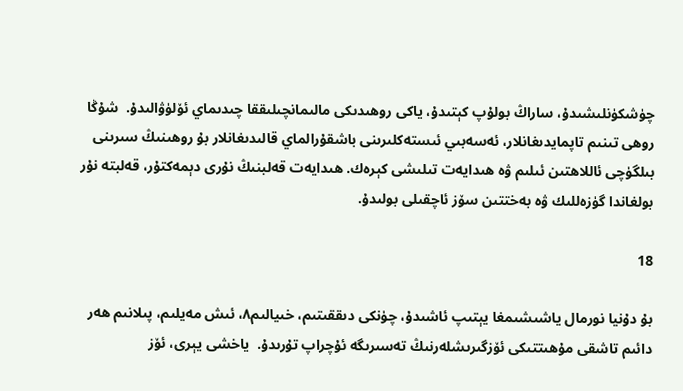چۈشكۈنلىشىدۇ، ساراڭ بولۇپ كېتىدۇ، ياكى روھىدىكى مالىمانچىلىققا چىدىماي ئۆلۈۋالىدۇ.  شۇڭا روھى تىنىم تاپمايدىغانلار، ئەسەبىي ئىستەكلىرىنى باشقۇرالماي قالىدىغانلار بۇ روھىنىڭ سىرىنى بىلگۈچى ئاللاھتىن ئىلىم ۋە ھىدايەت تىلىشى كېرەك. ھىدايەت قەلبنىڭ نۇرى دېمەكتۇر، قەلبتە نۇر بولغاندا گۈزەللىك ۋە بەختتىن سۆز ئاچقىلى بولىدۇ.

18

بۇ دۇنيا نورمال ياشىشىمغا يېتىپ ئاشىدۇ، چۈنكى دىققىتىم، خىيالىم٨، ئىش مەيلىم، پىلانىم ھەر دائىم تاشقى مۇھىتتىكى ئۆزگىرىشلەرنىڭ تەسىرىگە ئۇچراپ تۇرىدۇ.  ياخشى يېرى، ئۆز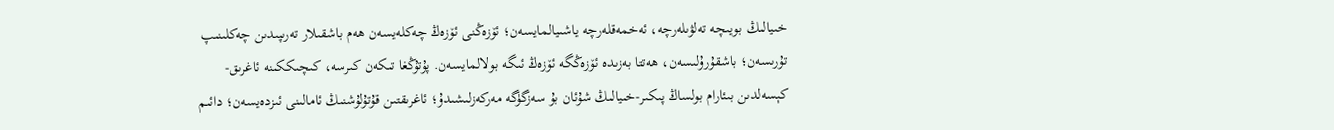خىيالىڭ بويىچە تەلۋىلەرچە، ئەخمەقلەرچە ياشىيالمايسەن؛ ئۆزەڭنى ئۆزەڭ چەكلەيسەن ھەم باشقىلار تەرىپىدىن چەكلىنىپ تۇرىسەن؛ باشقۇرۇلىسەن، ھەتتا بەزىدە ئۆزەڭگە ئۆزەڭ ئىگە بولالمايسەن. پۇتۇڭغا تىكەن كىرسە، كىچىككىنە ئاغرىق-كېسەلدىن بىئارام بولساڭ پىكىر-خىيالىڭ شۇئان بۇ سەزگۈگە مەركەزلىشىدۇ؛ ئاغرىقتىن قۇتۇلۇشنىڭ ئامالىنى ئىزدەيسەن؛ دائىم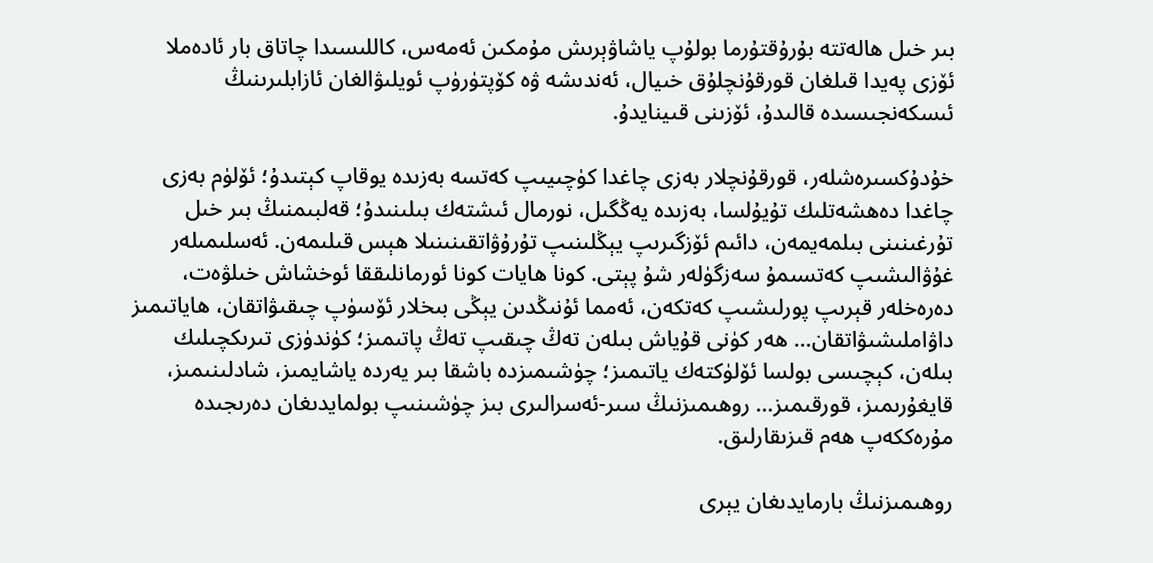بىر خىل ھالەتتە بۇرۇقتۇرما بولۇپ ياشاۋېرىش مۇمكىن ئەمەس، كاللىسىدا چاتاق بار ئادەملا ئۆزى پەيدا قىلغان قورقۇنچلۇق خىيال، ئەندىشە ۋە كۆپتۈرۈپ ئويلىۋالغان ئازابلىرىنىڭ ئىسكەنجىسىدە قالىدۇ، ئۆزىنى قىينايدۇ.

خۇدۇكسىرەشلەر، قورقۇنچلار بەزى چاغدا كۈچىيىپ كەتسە بەزىدە يوقاپ كېتىدۇ؛ ئۆلۈم بەزى چاغدا دەھشەتلىك تۇيۇلسا، بەزىدە يەڭگىل، نورمال ئىشتەك بىلىنىدۇ؛ قەلبىمنىڭ بىر خىل تۇرغىنىنى بىلمەيمەن، دائىم ئۆزگىرىپ يېڭلىنىپ تۇرۇۋاتقىنىنىلا ھېس قىلىمەن. ئەسلىمىلەر غۇۋالىشىپ كەتسىمۇ سەزگۈلەر شۇ پېتى. كونا ھايات كونا ئورمانلىققا ئوخشاش خىلۋەت، دەرەخلەر قېرىپ پورلىشىپ كەتكەن، ئەمما ئۇنىڭدىن يېڭى بىخلار ئۆسۈپ چىقىۋاتقان، ھاياتىمىز داۋاملىشىۋاتقان… ھەر كۈنى قۇياش بىلەن تەڭ چىقىپ تەڭ پاتىمىز؛ كۈندۈزى تىرىكچىلىك بىلەن، كېچىسى بولسا ئۆلۈكتەك ياتىمىز؛ چۈشىمىزدە باشقا بىر يەردە ياشايمىز، شادلىنىمىز، قايغۇرىمىز، قورقىمىز… روھىمىزنىڭ سىر-ئەسرالىرى بىز چۈشىنىپ بولمايدىغان دەرىجىدە مۇرەككەپ ھەم قىزىقارلىق.

روھىمىزنىڭ بارمايدىغان يېرى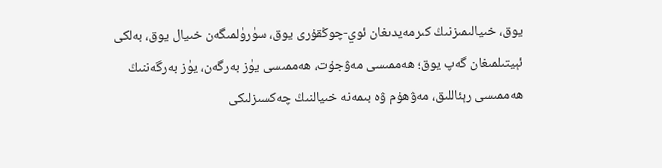يوق، خىيالىمىزنىڭ كىرمەيدىغان ئوي-چوڭقۇرى يوق، سۈرۈلمىگەن خىيال يوق، بەلكى ئېيتىلمىغان گەپ يوق؛ ھەممىسى مەۋجۇت، ھەممىسى يۈز بەرگەن، يۈز بەرگەننىڭ ھەممىسى رېئاللىق، مەۋھۇم ۋە بىمەنە خىيالنىڭ چەكسىزلىكى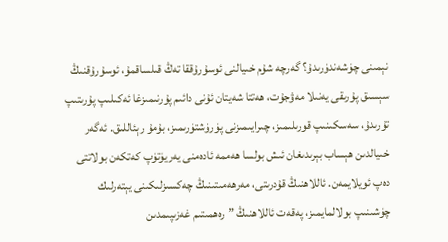نېمىنى چۈشەندۈرىدۇ؟ گەرچە شۇم خىيالنى ئوسۇرۇققا تەڭ قىلساقمۇ، ئوسۇرۇقنىڭ سېسىق پۇرىقى يەنىلا مەۋجۇت، ھەتتا شەيتان ئۇنى دائىم پۇرنىمىزغا ئەكىلىپ پۇرىتىپ تۇرىدۇ، سەسكىنىپ قورىلىمىز، چىرايىمىزنى پۈرۈشتۈرىمىز، بۇمۇ رېئاللىق. ئەگەر خىيالدىن ھېساب بېرىدىغان ئىش بولسا ھەممە ئادەمنى يەريۈتۈپ كەتكەن بولاتتى دەپ ئويلايمەن. ئاللاھنىڭ قۇدرىتى، مەرھەمىتىنىڭ چەكسىزلىكىنى يېتەرلىك چۈشىنىپ بولالمايمىز، پەقەت ئاللاھنىڭ ”رەھمىتىم غەزىپىمدىن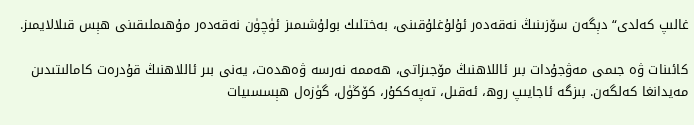غالىپ كەلدى“ دېگەن سۆزىنىڭ نەقەدەر ئۇلۇغلۇقىنى، بەختلىك بولۇشىمىز ئۈچۈن نەقەدەر مۇھىملىقىنى ھېس قىلالايمىز.

كائىنات ۋە جىمى مەۋجۇدات بىر ئاللاھنىڭ مۆجىزاتى، ھەممە نەرسە ۋەھدەت، يەنى بىر ئاللاھنىڭ قۇدرەت كامالىتىدىن مەيدانغا كەلگەن. بىزگە ئاجايىپ روھ، ئەقىل، تەپەككۇر، كۆڭۈل، گۈزەل ھېسسىيات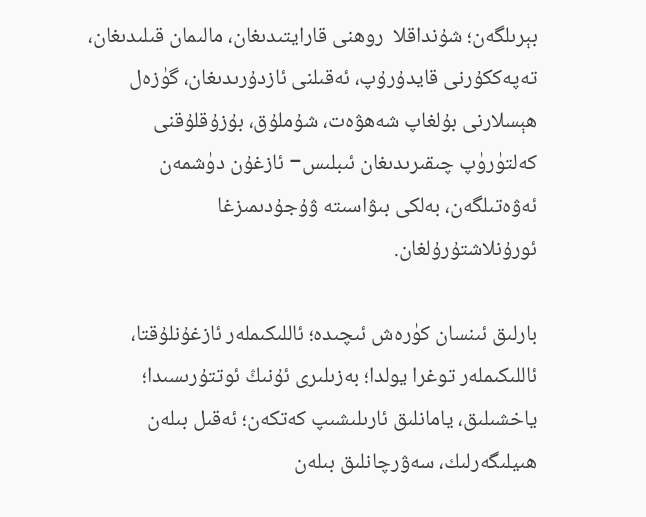بېرىلگەن؛ شۇنداقلا  روھنى قارايتىدىغان، مالىمان قىلىدىغان، تەپەككۇرنى قايدۇرۇپ، ئەقىلنى ئازدۇرىدىغان، گۈزەل ھېسلارنى بۇلغاپ شەھۋەت، شۇملۇق، بۇزۇقلۇقنى كەلتۈرۈپ چىقىرىدىغان ئىبلىس− ئازغۇن دۈشمەن ئەۋەتىلگەن، بەلكى بىۋاسىتە ۋۇجۇدىمىزغا ئورۇنلاشتۇرۇلغان.

بارلىق ئىنسان كۈرەش ئىچىدە؛ ئاللىكىملەر ئازغۇنلۇقتا، ئاللىكىملەر توغرا يولدا؛ بەزىلىرى ئۇنىڭ ئوتتۇرىسىدا؛ ياخشىلىق، يامانلىق ئارىلىشىپ كەتكەن؛ ئەقىل بىلەن ھىيلىگەرلىك، سەۋرچانلىق بىلەن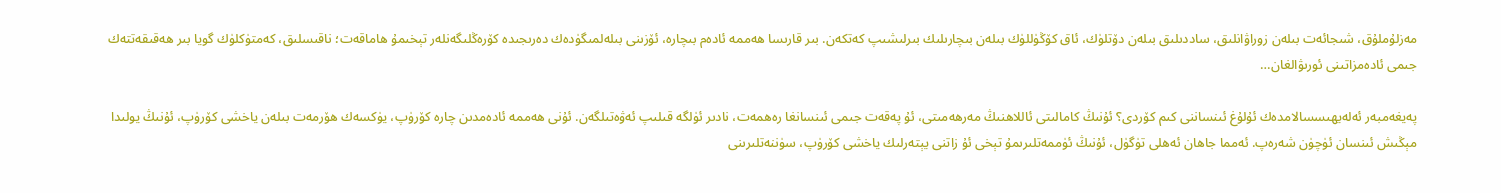مەزلۇملۇق، شىجائەت بىلەن زوراۋانلىق، ساددىلىق بىلەن دۆتلۈك، ئاق كۆڭۈللۈك بىلەن بىچارىلىك بىرلىشىپ كەتكەن. بىر قارىسا ھەممە ئادەم بىچارە، ئۆزىنى بىلەلمىگۈدەك دەرىجىدە كۆرەڭلىگەنلەر تېخىمۇ ھاماقەت؛ ناقىسلىق، كەمتۈكلۈك گويا بىر ھەقىقەتتەك جىمى ئادەمزاتىنى ئورىۋالغان…

پەيغەمبەر ئەلەيھىسسالامدەك ئۇلۇغ ئىنساننى كىم كۆردى؟ ئۇنىڭ كامالىتى ئاللاھنىڭ مەرھەمىتى، ئۇ پەقەت جىمى ئىنسانغا رەھمەت، نادىر ئۈلگە قىلىپ ئەۋەتىلگەن. ئۇنى ھەممە ئادەمدىن چارە كۆرۈپ، يۈكسەك ھۆرمەت بىلەن ياخشى كۆرۈپ، ئۇنىڭ يولىدا مېڭىش ئىنسان ئۈچۈن شەرەپ. ئەمما جاھان ئەھلى تۈگۈل، ئۇنىڭ ئۈممەتلىرىمۇ تېخى ئۇ زاتنى يېتەرلىك ياخشى كۆرۈپ، سۈننەتلىرىنى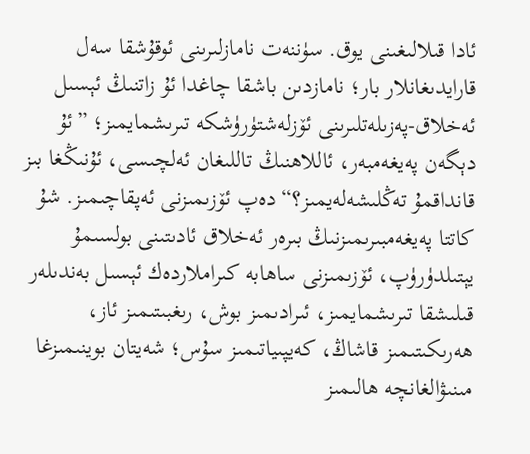ئادا قىلالىغىنى يوق. سۈننەت نامازلىرىنى ئوقۇشقا سەل قارايدىغانلار بار؛ نامازدىن باشقا چاغدا ئۇ زاتنىڭ ئېسىل ئەخلاق-پەزىلەتلىرىنى ئۆزلەشتۈرۈشكە تىرىشمايمىز؛ ”ئۇ دېگەن پەيغەمبەر، ئاللاھنىڭ تاللىغان ئەلچىسى، ئۇنىڭغا بىز قانداقمۇ تەڭلىشەلەيمىز؟“ دەپ ئۆزىمىزنى ئەپقاچىمىز. شۇ كاتتا پەيغەمبىرىمىزنىڭ بىرەر ئەخلاق ئادىتىنى بولسىمۇ يېتىلدۈرۈپ، ئۆزىمىزنى ساھابە كىراملاردەك ئېسىل بەندىلەر قىلىشقا تىرىشمايمىز، ئىرادىمىز بوش، رىغبىتىمىز ئاز، ھەرىكىتىمىز قاشاڭ، كەيپىياتىمىز سۇس؛ شەيتان بوينىمىزغا مىنىۋالغانچە ھالىمىز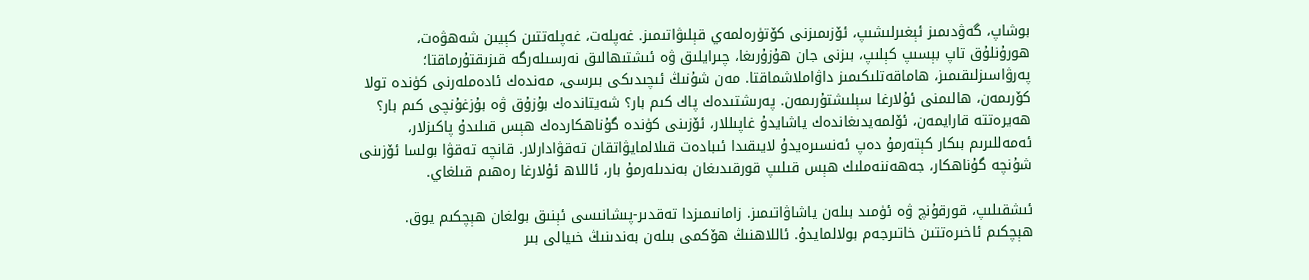بوشاپ، گەۋدىمىز ئېغىرلىشىپ، ئۆزىمىزنى كۆتۈرەلمەي قېلىۋاتىمىز. غەپلەت، غەپلەتتىن كېيىن شەھۋەت، ھورۇنلۇق تاپ بېسىپ كېلىپ، بىزنى جان ھۇزۇرىغا، چىرايلىق ۋە ئىشتىھالىق نەرسىلەرگە قىزىقتۇرماقتا؛ پەرۋاسىزلىقىمىز، ھاماقەتلىكىمىز داۋاملاشماقتا. مەن شۇنىڭ ئىچىدىكى بىرسى، مەندەك ئادەملەرنى كۈندە تولا كۆرىمەن، ھالىمنى ئۇلارغا سېلىشتۇرىمەن. پەرىشتىدەك پاك كىم بار؟ شەيتاندەك بۇزۇق ۋە بۇزغۇنچى كىم بار؟ ھەيرەتتە قارايمەن، ئۆلمەيدىغاندەك ياشايدۇ غاپىللار، ئۆزىنى كۈندە گۇناھكاردەك ھېس قىلىدۇ پاكىزلار، ئەمەللىرىم بىكار كېتەرمۇ دەپ ئەنسىرەيدۇ لايىقىدا ئىبادەت قىلالمايۋاتقان تەقۋادارلار. قانچە تەقۋا بولسا ئۆزىنى شۇنچە گۇناھكار، جەھەننەملىك ھېس قىلىپ قورقىدىغان بەندىلەرمۇ بار، ئاللاھ ئۇلارغا رەھىم قىلغاي.

ئىشقىلىپ، قورقۇنچ ۋە ئۈمىد بىلەن ياشاۋاتىمىز. زامانىمىزدا تەقدىر-پىشانىسى ئېنىق بولغان ھېچكىم يوق. ھېچكىم ئاخىرەتتىن خاتىرجەم بولالمايدۇ. ئاللاھنىڭ ھۆكمى بىلەن بەندىنىڭ خىيالى بىر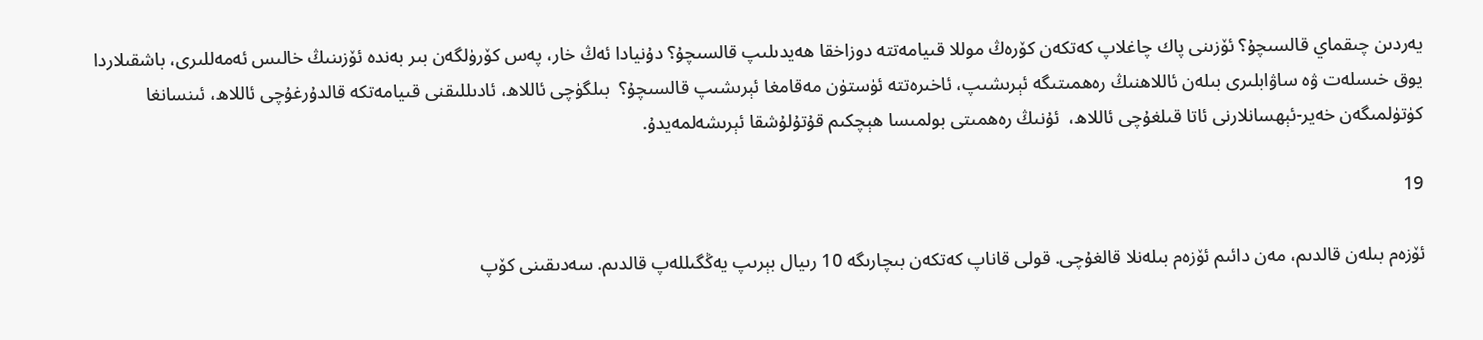يەردىن چىقماي قالسىچۇ؟ ئۆزىنى پاك چاغلاپ كەتكەن كۆرەڭ موللا قىيامەتتە دوزاخقا ھەيدىلىپ قالسىچۇ؟ دۇنيادا ئەڭ خار، پەس كۆرۈلگەن بىر بەندە ئۆزىنىڭ خالىس ئەمەللىرى، باشقىلاردا يوق خىسلەت ۋە ساۋابلىرى بىلەن ئاللاھنىڭ رەھمىتىگە ئېرىشىپ، ئاخىرەتتە ئۈستۈن مەقامغا ئېرىشىپ قالسىچۇ؟  بىلگۈچى ئاللاھ، ئادىللىقنى قىيامەتكە قالدۇرغۇچى ئاللاھ، ئىنسانغا كۈتۈلمىگەن خەير-ئېھسانلارنى ئاتا قىلغۇچى ئاللاھ،  ئۇنىڭ رەھمىتى بولمىسا ھېچكىم قۇتۇلۇشقا ئېرىشەلمەيدۇ.

19

ئۆزەم بىلەن قالدىم، مەن دائىم ئۆزەم بىلەنلا قالغۇچى. قولى قاناپ كەتكەن بىچارىگە 10 رىيال بېرىپ يەڭگىللەپ قالدىم. سەدىقىنى كۆپ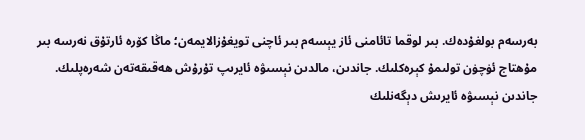بەرسەم بولغۇدەك. بىر لوقما تائامنى ئاز يېسەم بىر ئاچنى تويغۇزالايمەن؛ ماڭا كۆرە ئارتۇق نەرسە بىر مۇھتاج ئۈچۈن تولىمۇ كېرەكلىك. جاندىن، مالدىن نېسىۋە ئايرىپ تۇرۇش ھەقىقەتەن شەرەپلىك. جاندىن نېسىۋە ئايرىش دېگەنلىك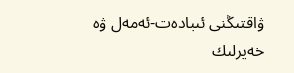ۋاقتىڭنى ئىبادەت-ئەمەل ۋە خەيرلىك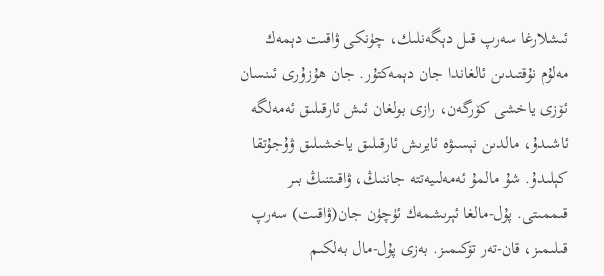ئىشلارغا سەرپ قىل دېگەنلىك، چۈنكى ۋاقىت دېمەك مەلۇم نۇقتىدىن ئالغاندا جان دېمەكتۇر. جان ھۇزۇرى ئىنسان ئۆزى ياخشى كۆرگەن، رازى بولغان ئىش ئارقىلىق ئەمەلگە ئاشىدۇ، مالدىن نېسىۋە ئايرىش ئارقىلىق ياخشىلىق ۋۇجۇتقا كېلىدۇ. شۇ مالمۇ ئەمەلىيەتتە جاننىڭ، ۋاقىتنىڭ بىر قىممىتى. پۇل-مالغا ئېرىشمەك ئۈچۈن جان(ۋاقىت) سەرپ قىلىمىز، قان-تەر تۆكىمىز. بەزى پۇل-مال بەلكىم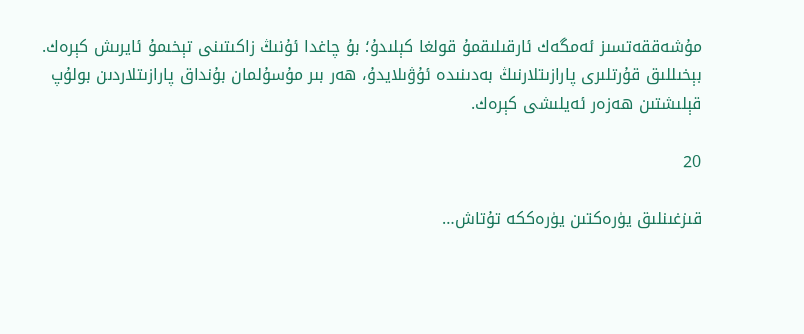مۇشەققەتسىز ئەمگەك ئارقىلىقمۇ قولغا كېلىدۇ؛ بۇ چاغدا ئۇنىڭ زاكىتىنى تېخىمۇ ئايرىش كېرەك. بېخىللىق قۇرتلىرى پارازىتلارنىڭ بەدىنىدە ئۇۋىلايدۇ، ھەر بىر مۇسۇلمان بۇنداق پارازىتلاردىن بولۇپ قېلىشتىن ھەزەر ئەيلىشى كېرەك.

20

قىزغىنلىق يۈرەكتىن يۈرەككە تۇتاش…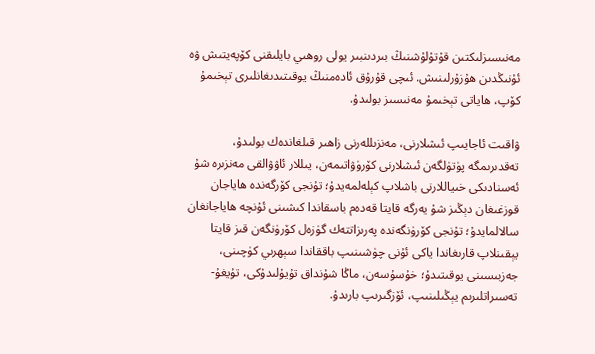مەنىسىزلىكتىن قۇتۇلۇشنىڭ بىردىنبىر يولى روھىي بايلىقنى كۆپەيتىش ۋە ئۇنىڭدىن ھۇزۇرلىنىش. ئىچى قۇرۇق ئادەمنىڭ يوقىتىدىغانلىرى تېخىمۇ كۆپ، ھاياتى تېخىمۇ مەنىسىز بولىدۇ.

ۋاقىت ئاجايىپ ئىشلارنى، مەنزىللەرنى زاھىر قىلغاندەك بولىدۇ، تەقدىرىمگە پۈتۈلگەن ئىشلارنى كۆرۈۋاتىمەن، يىللار ئاۋۋالقى مەنزىرە شۇ ئەسنادىكى خىياللارنى باشلاپ كېلەلمەيدۇ؛ تۇنجى كۆرگەندە ھاياجان قوزغىغان دېڭىز شۇ يەرگە قايتا قەدەم باسقاندا كىشىنى ئۇنچە ھاياجانغان سالالمايدۇ؛ تۇنجى كۆرۈنگەندە پەرىزاتتەك گۈزەل كۆرۈنگەن قىز قايتا يېقىنلاپ قارىغاندا ياكى ئۇنى چۈشىنىپ باققاندا سېھرىي كۈچىنى، جەزبىسىنى يوقىتىدۇ؛ خۇسۇسەن، ماڭا شۇنداق تۇيۇلىدۇكى، تۇيغۇ-تەسىراتلىرىم يېڭىلىنىپ، ئۆزگىرىپ بارىدۇ.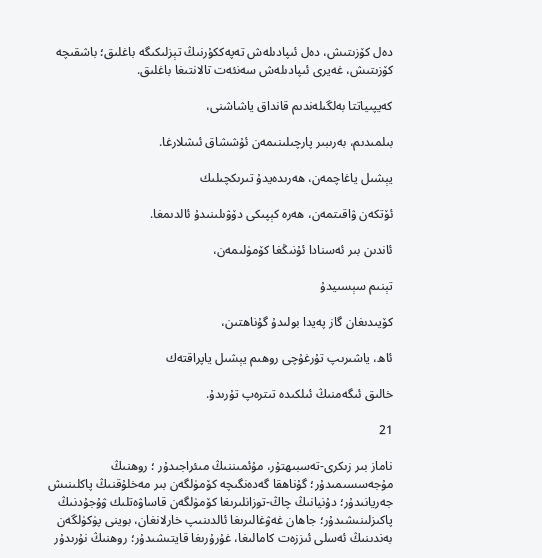دەل كۆزىتىش، دەل ئىپادىلەش تەپەككۇرنىڭ تېزلىكىگە باغلىق؛ باشقىچە كۆزىتىش، غەيرى ئىپادىلەش سەنئەت تالانتىغا باغلىق.

كەيپىياتتا بەلگىلەندىم قانداق ياشاشنى،

بىلمىدىم، بەرىبىر پارچىلىنىمەن ئۇششاق ئىشلارغا.

يېشىل ياغاچمەن، ھەرىدەيدۇ تىرىكچىلىك

ئۆتكەن ۋاقىتمەن، ھەرە كېپىكى دۆۋىلىنىدۇ ئالدىمغا.

ئاندىن بىر ئەسنادا ئۇنىڭغا كۆمۈلىمەن،

تېنىم سېسىيدۇ

كۆيىدىغان گاز پەيدا بولىدۇ گۇناھتىن،

ئاھ، ياشىرىپ تۇرغۇچى روھىم يېشىل ياپراقتەك

خالىق ئىگەمنىڭ ئىلكىدە تىترەپ تۇرىدۇ.

21

ناماز بىر زىكرى-تەسبىھتۇر، مۇئمىننىڭ مىئراجىدۇر ؛ روھنىڭ مۇجەسسىمىدۇر؛ گۇناھقا گەدەنگىچە كۆمۈلگەن بىر مەخلۇقنىڭ پاكلىنىش جەريانىدۇر؛ دۇنيانىڭ چاڭ-توزانلىرىغا كۆمۈلگەن قاساۋەتلىك ۋۇجۇدنىڭ پاكىزلىنىشىدۇر؛ جاھان غەۋغالىرىغا ئالدىنىپ خارلانغان، بوينى پۈكۈلگەن بەندىنىڭ ئەسلى ئىززەت كامالىغا، غۇرۇرىغا قايتىشىدۇر؛ روھنىڭ نۇرىدۇر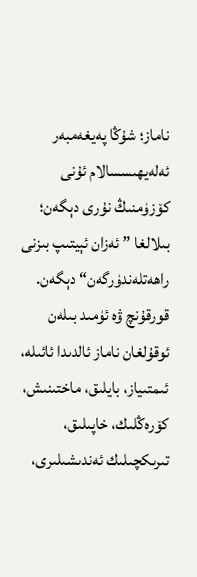ناماز؛ شۇڭا پەيغەمبەر ئەلەيھىسسالام ئۇنى كۆزۈمنىڭ نۇرى دېگەن؛ بىلالغا ” ئەزان ئېيتىپ بىزنى راھەتلەندۈرگەن“ دېگەن. قورقۇنچ ۋە ئۈمىد بىلەن ئوقۇلغان ناماز ئالدىدا ئائىلە، ئىمتىياز، بايلىق، ماختىنىش، كۆرەڭلىك، خاپىلىق، تىرىكچىلىك ئەندىشىلىرى،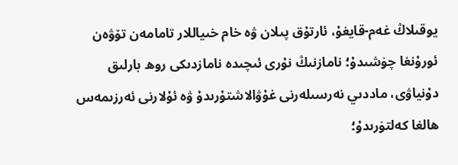يوقىلاڭ غەم-قايغۇ، ئارتۇق پىلان ۋە خام خىياللار تامامەن تۆۋەن ئورۇنغا چۈشىدۇ؛ نامازنىڭ نۇرى ئىچىدە نامازدىكى روھ بارلىق دۇنياۋى، ماددىي نەرسىلەرنى غۇۋالاشتۇرىدۇ ۋە ئۇلارنى ئەرزىمەس ھالغا كەلتۈرىدۇ؛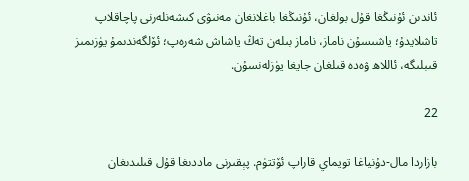ئاندىن ئۇنىڭغا قۇل بولغان، ئۇنىڭغا باغلانغان مەنىۋى كىشەنلەرنى پاچاقلاپ تاشلايدۇ؛ ياشىسۇن ناماز، ناماز بىلەن تەڭ ياشاش شەرەپ؛ ئۆلگەندىمۇ يۈزىمىز قىبلىگە، ئاللاھ ۋەدە قىلغان جايغا يۈزلەنسۇن.

22

بازاردا مال-دۇنياغا تويماي قاراپ ئۆتتۈم. پېقىرنى ماددىغا قۇل قىلىدىغان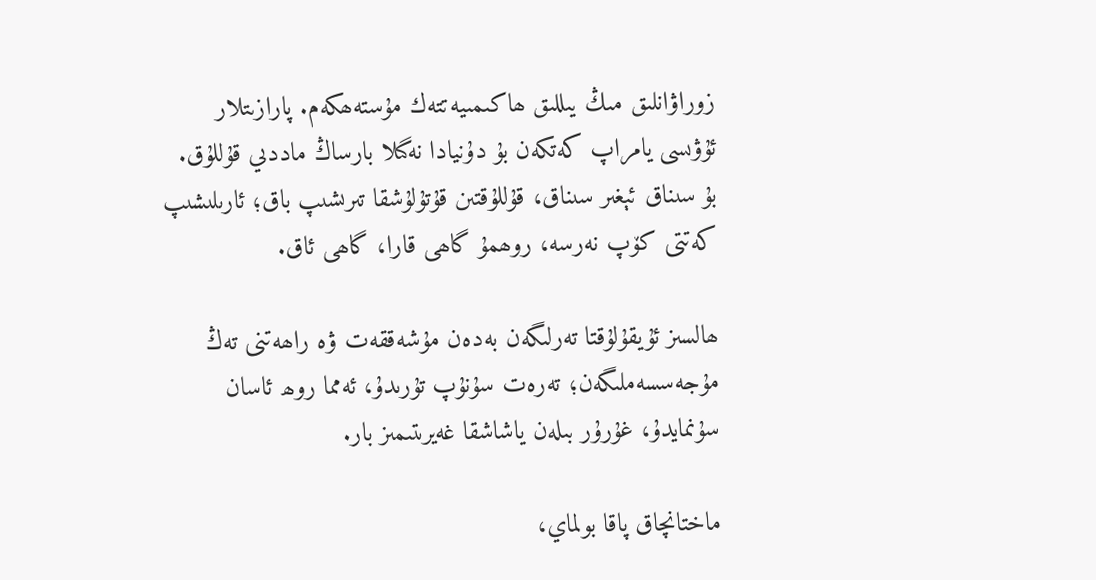زوراۋانلىق مىڭ يىللىق ھاكىمىيەتتەك مۇستەھكەم. پارازىتلار ئۇۋىسى يامراپ كەتكەن بۇ دۇنيادا نەگىلا بارساڭ ماددىي قۇللۇق. بۇ سىناق ئېغىر سىناق، قۇللۇقتىن قۇتۇلۇشقا تىرىشىپ باق؛ ئارىلىشىپ كەتتى كۆپ نەرسە، روھمۇ گاھى قارا، گاھى ئاق.

ھالسىز ئۇيقۇلۇقتا تەرلىگەن بەدەن مۇشەققەت ۋە راھەتنى تەڭ مۇجەسسەملىگەن؛ تەرەت سۇنۇپ تۇرىدۇ، ئەمما روھ ئاسان سۇنمايدۇ، غۇرۇر بىلەن ياشاشقا غەيرىتىمىز بار.

ماختانچاق پاقا بولماي،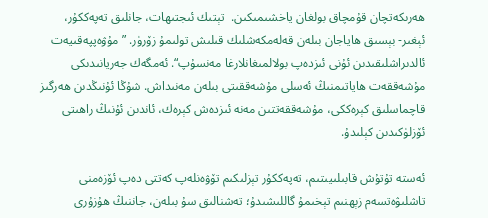ھەرىكەتچان قۇمچاق بولغان ياخشىمىكىن.  تېتىك ئىجتىھات، جانلىق تەپەككۇر، ئېغىر- بېسىق ھاياجان بىلەن قەلەمكەشلىك قىلىش تولىمۇ زۆرۈر. ”مۇۋەپپەقىيەت ئالدىراشلىقىدىن ئۇنى ئىزدەپ بولالمىغانلارغا مەنسۇپ“. ئەمگەك جەريانىدىكى مۇشەققەت ھاياتىمنىڭ ئەسلى مۇشەققىتى بىلەن مەنىداش. شۇڭا ئۇنىڭدىن ھەرگىز قاچماسلىق كېرەككى، مۇشەققەتتىن مەنە ئىزدەش كېرەك، ئاندىن ئۇنىڭ راھىتى ئۆزلۈكىدىن كېلىدۇ.

ئەستە تۇتۇش قابىلىيىتىم، تەپەككۇر تېزلىكىم تۆۋەنلەپ كەتتى دەپ ئۆزەمنى تاشلىۋەتسەم زېھنىم تېخىمۇ گاللىشىدۇ؛ تەشنالىق سۇ بىلەن، جاننىڭ ھۇزۇرى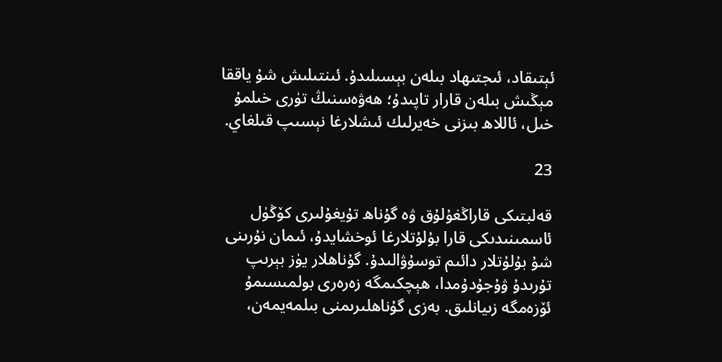ئېتىقاد، ئىجتىھاد بىلەن بېسىلىدۇ. ئىنتىلىش شۇ ياققا مېڭىش بىلەن قارار تاپىدۇ؛ ھەۋەسنىڭ تۈرى خىلمۇ خىل، ئاللاھ بىزنى خەيرلىك ئىشلارغا نېسىپ قىلغاي.

23

قەلبتىكى قاراڭغۇلۇق ۋە گۇناھ تۇيغۇلىرى كۆڭۈل ئاسمىنىدىكى قارا بۇلۇتلارغا ئوخشايدۇ، ئىمان نۇرىنى  شۇ بۇلۇتلار دائىم توسۇۋالىدۇ. گۇناھلار يۈز بېرىپ تۇرىدۇ ۋۇجۇدۇمدا، ھېچكىمگە زەرەرى بولمىسىمۇ ئۆزەمگە زىيانلىق. بەزى گۇناھلىرىمنى بىلمەيمەن،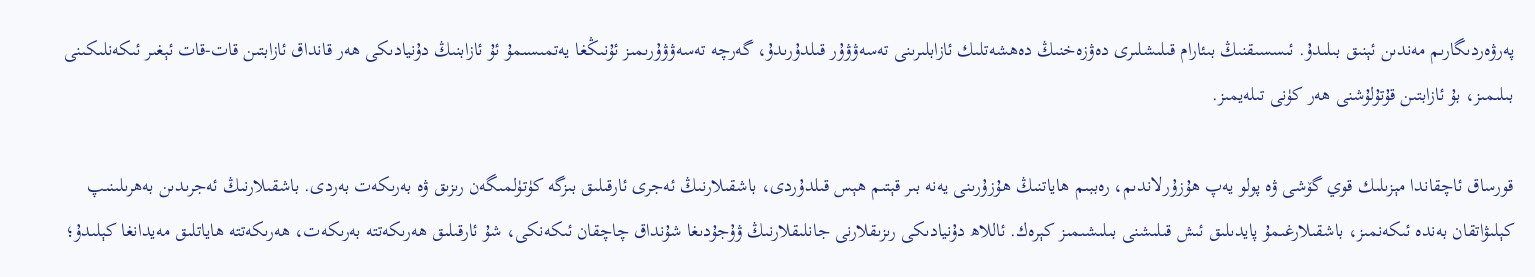پەرۋەردىگارىم مەندىن ئېنىق بىلىدۇ. ئىسسىقنىڭ بىئارام قىلىشلىرى دەۋزەخنىڭ دەھشەتلىك ئازابلىرىنى تەسەۋۋۇر قىلدۇرىدۇ، گەرچە تەسەۋۋۇرىمىز ئۇنىڭغا يەتمىسىمۇ ئۇ ئازابنىڭ دۇنيادىكى ھەر قانداق ئازابتىن قات-قات ئېغىر ئىكەنلىكىنى بىلىمىز، بۇ ئازابتىن قۇتۇلۇشنى ھەر كۈنى تىلەيمىز.

قورساق ئاچقاندا مېزىلىك قوي گۆشى ۋە پولو يەپ ھۇزۇرلاندىم، رەببىم ھاياتنىڭ ھۇزۇرىنى يەنە بىر قېتىم ھېس قىلدۇردى، باشقىلارنىڭ ئەجرى ئارقىلىق بىزگە كۈتۈلمىگەن رىزىق ۋە بەرىكەت بەردى. باشقىلارنىڭ ئەجرىدىن بەھرىلىنىپ كېلىۋاتقان بەندە ئىكەنمىز، باشقىلارغىمۇ پايدىلىق ئىش قىلىشنى بىلىشىمىز كېرەك. ئاللاھ دۇنيادىكى رىزىقلارنى جانلىقلارنىڭ ۋۇجۇدىغا شۇنداق چاچقان ئىكەنكى، شۇ ئارقىلىق ھەرىكەتتە بەرىكەت، ھەرىكەتتە ھاياتلىق مەيدانغا كېلىدۇ؛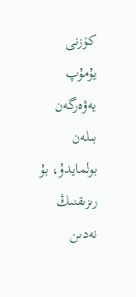كۆزنى يۇمۇپ يەۋەرگەن بىلەن بولمايدۇ، بۇ رىزىقنىڭ نەدىن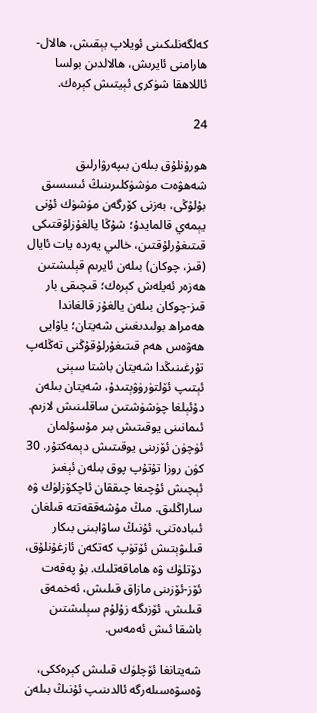كەلگەنلىكىنى ئويلاپ بېقىش، ھالال-ھارامنى ئايرىش، ھالالدىن بولسا ئاللاھقا شۈكرى ئېيتىش كېرەك.

24

ھورۇنلۇق بىلەن بىپەرۋارلىق شەھۋەت مۈشۈكلىرىنىڭ ئىسسىق بۇلۇڭى، بەزنى كۆرگەن مۈشۈك ئۇنى يېمەي قالمايدۇ؛ شۇڭا يالغۇزلۇقتىكى قىتىغۇرلۇقتىن، خالىي يەردە يات ئايال (قىز، چوكان) بىلەن ئايرىم قېلىشتىن ھەزەر ئەيلەش كېرەك؛ قىچىقى بار قىز-چوكان بىلەن يالغۇز قالغاندا ھەمراھ بولىدىغىنى شەيتان؛ ياۋايى ھەۋەس ھەم قىتىغۇرلۇقۇڭنى تەڭلەپ تۇرغىنىڭدا شەيتان باشتا سېنى ئېتىپ ئۆلتۈرۈۋېتىدۇ، شەيتان بىلەن دۇئېلغا چۈشۈشتىن ساقلىنىش لازىم. ئىمانىنى يوقىتىش بىر مۇسۇلمان ئۈچۈن ئۆزىنى يوقىتىش دېمەكتۇر. 30 كۈن روزا تۇتۇپ پوق بىلەن ئېغىز ئېچىش ئۇچىغا چىققان ئاچكۆزلۈك ۋە ساراڭلىق. مىڭ مۇشەققەتتە قىلغان ئىبادەتنى، ئۇنىڭ ساۋابىنى بىكار قىلىۋېتىش ئۆتۈپ كەتكەن ئازغۇنلۇق، دۆتلۈك ۋە ھاماقەتلىك. بۇ پەقەت ئۆز-ئۆزىنى مازاق قىلىش، ئەخمەق قىلىش، ئۆزىگە زۇلۇم سېلىشتىن باشقا ئىش ئەمەس.

شەيتانغا ئۆچلۈك قىلىش كېرەككى، ۋەسۋەسىلەرگە ئالدىنىپ ئۇنىڭ بىلەن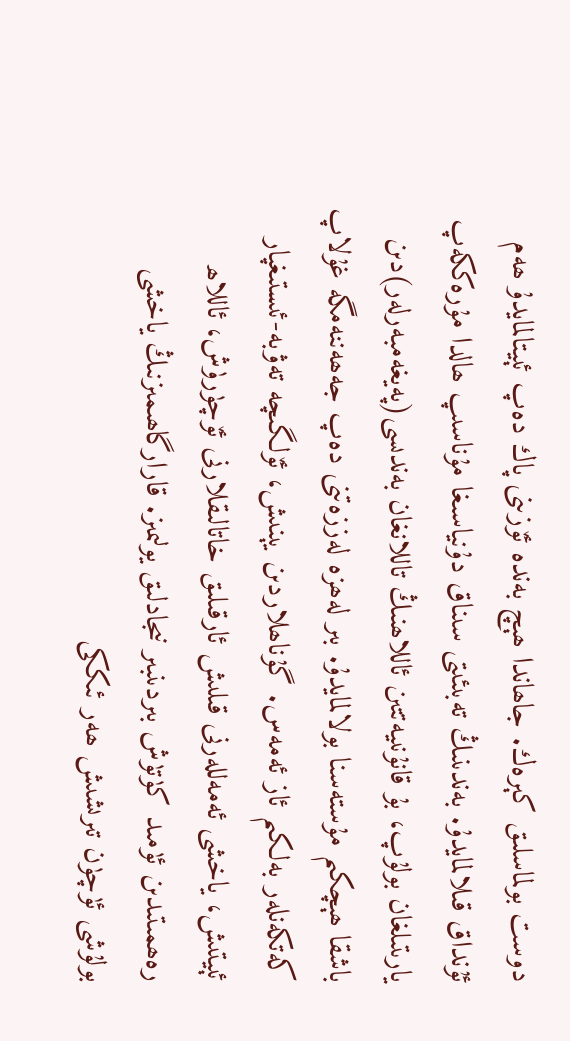دوست بولماسلىق كېرەك. جاھاندا ھېچ بەندە ئۆزىنى پاك دەپ ئېيتالمايدۇ ھەم ئۇنداق قىلالمايدۇ. بەندىنىڭ تەبىئىتى سىناق دۇنياسىغا مۇناسىپ ھالدا مۇرەككەپ يارىتىلغان بولۇپ، بۇ قانۇنىيەتتىن ئاللاھنىڭ تاللانغان بەندىسى(پەيغەمبەرلەر)دىن باشقا ھېچكىم مۇستەسنا بولالمايدۇ. بىر لەھزە لەززەتنى دەپ جەھەننەمگە غۇلاپ كەتكەنلەر بەلكىم ئاز ئەمەس. گۇناھلاردىن يېنىش، ئۆلگىچە تەۋبە-ئىستىغپار ئېيتىش، ياخشى ئەمەللەرنى قىلىش ئارقىلىق خاتالىقلارنى ئۆچۈرۈش، ئاللاھ رەھمىتىدىن ئۈمىد كۈتۈش بىردىنبىر نىجادلىق يولىمىز. قارارگاھىمىزنىڭ ياخشى بولۇشى ئۈچۈن تىرىشىش ھەر ئىككى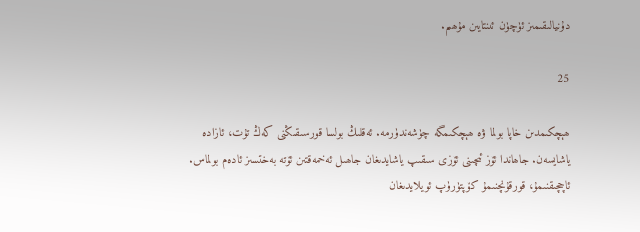دۇنيالىقىمىز ئۈچۈن ئىنتايىن مۇھىم.

25

ھېچكىمدىن خاپا بولما ۋە ھېچكىمگە چۈشەندۈرمە. ئەقلىڭ بولسا قورسىقىڭنى كەڭ تۇت، ئازادە ياشايسەن. جاھاندا ئۆز ئىچىنى ئۆزى سىقىپ ياشايدىغان جاھىل ئەخمەقتىن ئۆتە بەختسىز ئادەم بولماس. ئاچچىقنىمۇ، قورقۇنچنىمۇ كۆپتۈرۈپ ئويلايدىغان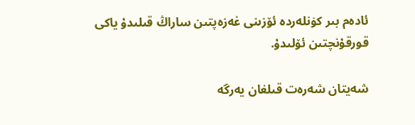ئادەم بىر كۈنلەردە ئۆزىنى غەزەپتىن ساراڭ قىلىدۇ ياكى قورقۇنچتىن ئۆلىدۇ.

شەيتان شەرەت قىلغان يەرگە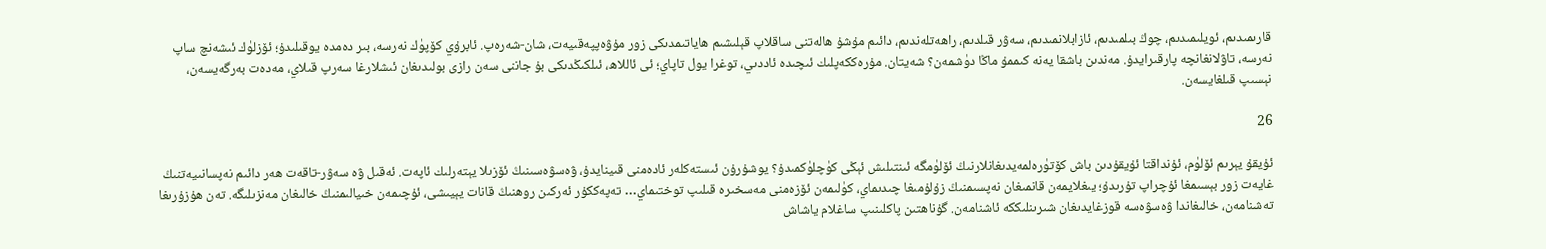قارىمىدىم، ئويلىمىدىم، چوڭ بىلمىدىم، ئازابلانمىدىم، سەۋر قىلدىم، راھەتلەندىم، دائىم مۇشۇ ھالەتنى ساقلاپ قېلىشىم ھاياتىمدىكى زور مۇۋەپپەقىيەت، شان-شەرەپ. ئابرۇي كۆپۈك نەرسە، بىر دەمدە يوقىلىدۇ؛ ئۆزلۈك ئىشەنچ ساپ نەرسە، تاۋلانغانچە پارقىرايدۇ. مەندىن باشقا يەنە كىممۇ ماڭا دۈشمەن؟ شەيتان. مۇرەككەپلىك ئىچىدە ئاددىي، توغرا يول تاپاي؛ ئى ئاللاھ، ئىلكىڭدىكى بۇ جاننى سەن رازى بولىدىغان ئىشلارغا سەرپ قىلاي، مەدەت بەرگەيسەن، نېسىپ قىلغايسەن.

26

ئۇيقۇ يېرىم ئۆلۈم، ئۇنداقتا ئۇيقۇدىن باش كۆتۈرەلمەيدىغانلارنىڭ ئۆلۈمگە ئىنتىلىش ئېڭى كۈچلۈكمىدۇ؟ يوشۇرۇن ئىستەكلەر ئادەمنى قىينايدۇ، ۋەسۋەسىنىڭ ئۆزىلا يېتەرلىك ئاپەت. ئەقىل ۋە سەۋر-تاقەت ھەر دائىم نەپسانىيەتنىڭ غايەت زور بېسىمغا ئۇچراپ تۇرىدۇ؛ يىغلايمەن قانمىغان نەپسىمنىڭ زۇلۇمىغا چىدىماي، كۈلىمەن ئۆزەمنى مەسخىرە قىلىپ توختىماي… تەپەككۇر ئەركىن روھنىڭ قانات يېيىشى، ئۇچىمەن خىيالىمنىڭ خالىغان مەنزىلىگە. تەن ھۇزۇرىغا تەشنامەن، خالىغاندا ۋەسۋەسە قوزغايدىغان شىرىنلىككە ئاشنامەن. گۇناھتىن پاكلىنىپ ساغلام ياشاش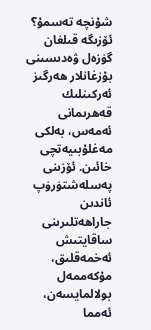شۇنچە تەسمۇ؟ ئۆزىگە قىلغان گۈزەل ۋەدىسىنى بۇزغانلار ھەرگىز ئەركىنلىك قەھرىمانى ئەمەس، بەلكى مەغلۇبىيەتچى خائىن. ئۆزىنى پەسلەشتۈرۈپ ئاندىن جاراھەتلىرىنى ساقايتىش ئەخمەقلىق، مۇكەممەل بولالمايسەن، ئەمما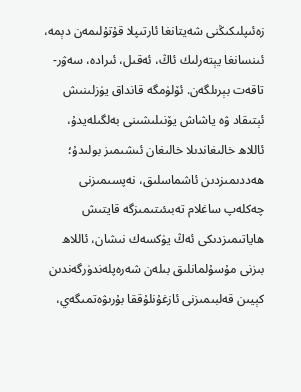زەئىپلىكىڭنى شەيتانغا ئارتىپلا قۇتۇلىمەن دېمە، ئىنسانغا يېتەرلىك ئاڭ، ئەقىل، ئىرادە، سەۋر-تاقەت بېرىلگەن. ئۆلۈمگە قانداق يۈزلىنىش ئېتىقاد ۋە ياشاش يۆنىلىشىنى بەلگىلەيدۇ، ئاللاھ خالىغاندىلا خالىغان ئىشىمىز بولىدۇ؛ ھەددىمىزدىن ئاشماسلىق، نەپسىمىزنى چەكلەپ ساغلام تەبىئىتىمىزگە قايتىش ھاياتىمىزدىكى ئەڭ يۈكسەك نىشان، ئاللاھ بىزنى مۇسۇلمانلىق بىلەن شەرەپلەندۈرگەندىن كېيىن قەلبىمىزنى ئازغۇنلۇققا بۇرىۋەتمىگەي،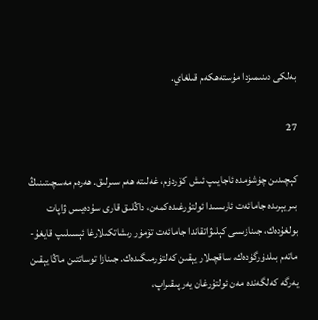بەلكى دىنىمىزدا مۇستەھكەم قىلغاي.

27

كېچىدىن چۈشۈمدە ئاجايىپ ئىش كۆردۈم، غەلىتە ھەم سىرلىق. ھەرەم مەسچىتىنىڭ بىر يېرىدە جامائەت ئارىسىدا ئولتۇرغىدەكمەن، داڭلىق قارى سۇدەيىس ۋاپات بولغۇدەك، جىنازىسى كېلىۋاتقاندا جامائەت تۆمۈر رىشاتكىلارغا ئېسىلىپ قايغۇ-ماتەم بىلدۈرگۈدەك، ساقچىلار يېقىن كەلتۈرمىگىدەك. جىنازا توساتتىن ماڭا يېقىن يەرگە كەلگەندە مەن ئولتۇرغان يەر پىقىراپ،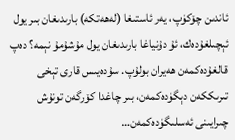ئاندىن چۆكۈپ، يەر ئاستىغا (لەھەتكە) بارىدىغان بىر يول ئېچىلغۇدەك، ئۇ دۇنياغا بارىدىغان يول مۇشۇمۇ نېمە؟ دەپ قالغۇدەكمەن ھەيران بولۇپ. سۇدەيىس قارى تېخى تىرىككەن دېگۈدەكمەن، بىر چاغدا كۆرگەن تونۇش چىرايىنى ئەسلىگۈدەكمەن…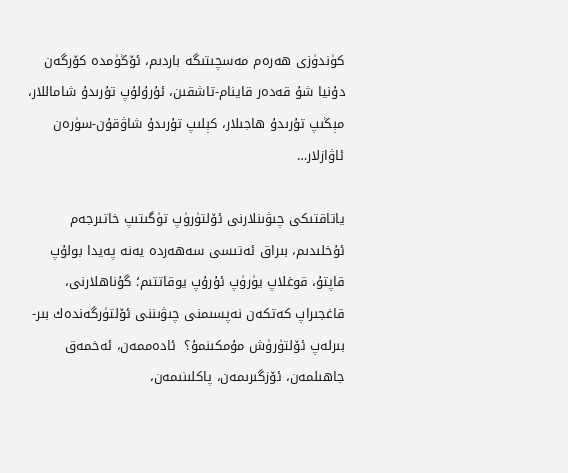كۈندۈزى ھەرەم مەسچىتىگە باردىم، ئۆڭۈمدە كۆرگەن دۇنيا شۇ قەدەر قاينام-تاشقىن، ئۇرۇلۇپ تۇرىدۇ شاماللار، مېڭىپ تۇرىدۇ ھاجىلار، كېلىپ تۇرىدۇ شاۋقۇن-سۈرەن ئاۋازلار…

ياتاقتىكى چىۋىنلارنى ئۆلتۈرۈپ تۈگىتىپ خاتىرجەم ئۇخلىدىم، بىراق ئەتىسى سەھەردە يەنە پەيدا بولۇپ قاپتۇ، قوغلاپ يۈرۈپ ئۇرۇپ يوقاتتىم؛ گۇناھلارنى، قاغجىراپ كەتكەن نەپسىمنى چىۋىننى ئۆلتۈرگەندەك بىر-بىرلەپ ئۆلتۈرۈش مۇمكىنمۇ؟  ئادەممەن، ئەخمەق جاھىلمەن، ئۆزگىرىمەن، پاكلىنىمەن،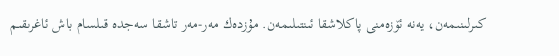كىرلىنىمەن، يەنە ئۆزەمنى پاكلاشقا ئىنتىلىمەن. مۇزدەك مەر-مەر تاشقا سەجدە قىلسام باش ئاغرىقىم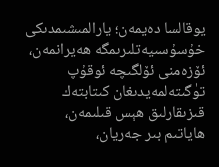يوقالسا دەيمەن؛ يارالمىشىمدىكى خۇسۇسىيەتلىرىمگە ھەيرانمەن، ئۆزەمنى ئۆلگىچە ئوقۇپ تۈگىتەلمەيدىغان كىتابتەك قىزىقارلىق ھېس قىلىمەن، ھاياتىم بىر جەريان،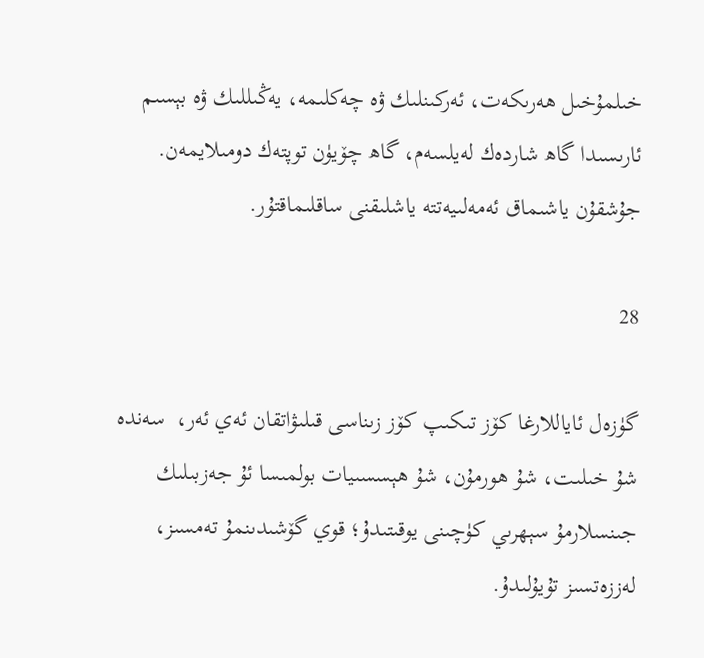خىلمۇخىل ھەرىكەت، ئەركىنلىك ۋە چەكلىمە، يەڭىللىك ۋە بېسىم ئارىسىدا گاھ شاردەك لەيلسەم، گاھ چۆيۈن توپتەك دومىلايمەن. جۇشقۇن ياشىماق ئەمەلىيەتتە ياشلىقنى ساقلىماقتۇر.

28

گۈزەل ئاياللارغا كۆز تىكىپ كۆز زىناسى قىلىۋاتقان ئەي ئەر،  سەندە شۇ خىلىت، شۇ ھورمۇن، شۇ ھېسسىيات بولمىسا ئۇ جەزبىلىك جىنسلارمۇ سېھرىي كۈچىنى يوقىتىدۇ؛ قوي گۆشىدىنمۇ تەمسىز، لەززەتسىز تۇيۇلىدۇ.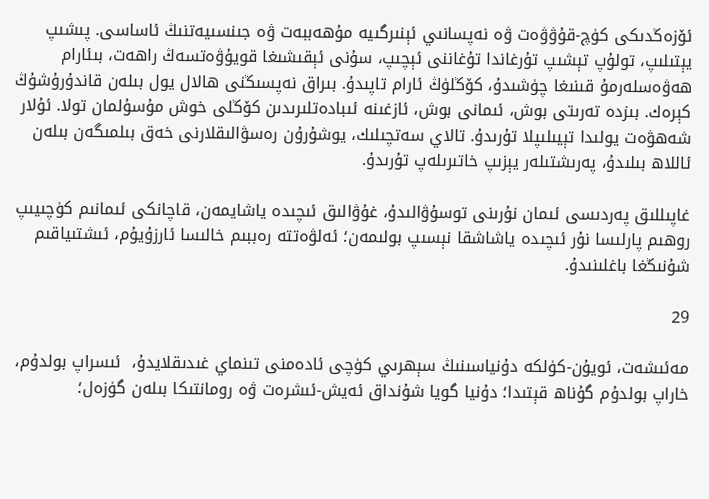ئۆزەڭدىكى كۈچ-قۇۋۋەت ۋە نەپسانىي ئېنىرگىيە مۇھەببەت ۋە جىنسىيەتنىڭ ئاساسى. پىشىپ يېتىلىپ، تولۇپ تېشىپ تۇرغاندا تۇغاننى ئېچىپ، سۇنى ئېقىشىغا قويۇۋەتسەڭ راھەت، بىئارام ھەۋەسلەرمۇ قىنىغا چۈشىدۇ، كۆڭلۈڭ ئارام تاپىدۇ. بىراق نەپسىڭنى ھالال يول بىلەن قاندۇرۇشۇڭ كېرەك. بىزدە تەرىتى بوش، ئىمانى بوش، ئازغىنە ئىبادەتلىرىدىن كۆڭلى خوش مۇسۇلمان تولا. ئۇلار شەھۋەت يولىدا تېيىلىپلا تۇرىدۇ. تالاي سەتچىلىك، يوشۇرۇن رەسۋالىقلارنى خەق بىلمىگەن بىلەن ئاللاھ بىلىدۇ، پەرىشتىلەر يېزىپ خاتىرىلەپ تۇرىدۇ.

غاپىللىق پەردىسى ئىمان نۇرىنى توسۇۋالىدۇ، غۇۋالىق ئىچىدە ياشايمەن، قاچانكى ئىمانىم كۈچىيىپ روھىم پارلىسا نۇر ئىچىدە ياشاشقا نېسىپ بولىمەن؛ ئەلۋەتتە رەببىم خالىسا ئارزۇيۇم، ئىشتىياقىم شۇنىڭغا باغلىنىدۇ.

29

مەئىشەت، ئويۇن-كۈلكە دۇنياسىنىڭ سېھرىي كۈچى ئادەمنى تىنماي غىدىقلايدۇ،  ئىسراپ بولدۇم، خاراپ بولدۇم گۇناھ قېتىدا؛ دۇنيا گويا شۇنداق ئەيش-ئىشرەت ۋە رومانتىكا بىلەن گۈزەل؛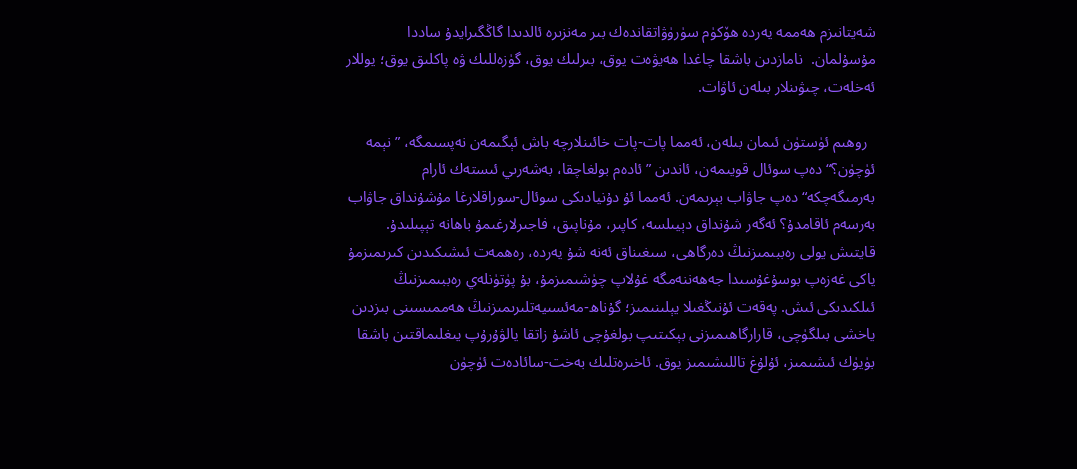شەيتانىزم ھەممە يەردە ھۆكۈم سۈرۈۋاتقاندەك بىر مەنزىرە ئالدىدا گاڭگىرايدۇ ساددا مۇسۇلمان.  نامازدىن باشقا چاغدا ھەيۋەت يوق، بىرلىك يوق، گۈزەللىك ۋە پاكلىق يوق؛ يوللار ئەخلەت، چىۋىنلار بىلەن ئاۋات.

  روھىم ئۈستۈن ئىمان بىلەن، ئەمما پات-پات خائىنلارچە باش ئېگىمەن نەپسىمگە، ”نېمە ئۈچۈن؟“ دەپ سوئال قويىمەن، ئاندىن ”ئادەم بولغاچقا، بەشەرىي ئىستەك ئارام بەرمىگەچكە“ دەپ جاۋاب بېرىمەن. ئەمما ئۇ دۇنيادىكى سوئال-سوراقلارغا مۇشۇنداق جاۋاب بەرسەم ئاقامدۇ؟ ئەگەر شۇنداق دېيىلسە، كاپىر، مۇناپىق، فاجىرلارغىمۇ باھانە تېپىلىدۇ. قايتىش يولى رەببىمىزنىڭ دەرگاھى، سىغىناق ئەنە شۇ يەردە، رەھمەت ئىشىكىدىن كىرىمىزمۇ ياكى غەزەپ بوسۇغۇسىدا جەھەننەمگە غۇلاپ چۈشىمىزمۇ، بۇ پۈتۈنلەي رەببىمىزنىڭ ئىلكىدىكى ئىش. پەقەت ئۇنىڭغىلا يېلىنىمىز؛ گۇناھ-مەئسىيەتلىرىمىزنىڭ ھەممىسىنى بىزدىن ياخشى بىلگۈچى، قارارگاھىمىزنى بېكىتىپ بولغۇچى ئاشۇ زاتقا يالۋۇرۇپ يىغلىماقتىن باشقا بۈيۈك ئىشىمىز، ئۇلۇغ تاللىشىمىز يوق. ئاخىرەتلىك بەخت-سائادەت ئۈچۈن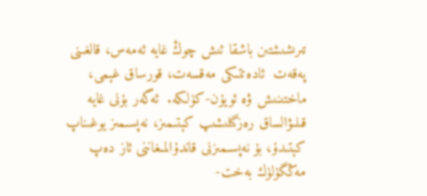تىرىشىشتىن باشقا ئىش چوڭ غايە ئەمەس، قالغىنى  پەقەت  ئادەتتىكى مەقسەت، قورساق غېمى، ماختىنىش ۋە ئويۇن-كۈلكە.  ئەگەر بۇنى غايە قىلىۋالساق رەزگىلىشىپ كېتىمىز، نەپسىمىز يوغىناپ كېتىدۇ، بۇ نەپسىمىزنى قاندۇالمىغاننى ئاز دەپ مەڭگۈلۈك بەخت-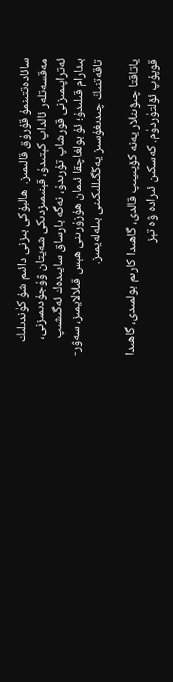سائادەتتىنمۇ قۇرۇق قالىمىز.  ھالبۇكى بىزنى دائىم شۇ كۈندىلىك مەقسەتلەر ئالداپ كېتىدۇ، قېنىمىزدىكى شەيتان ۋۇجۇدىمىزنى، ئەتراپىمىزنى قورشاپ تۇرىدۇ، نەگە بارساق سايىدەك ئەگىشىپ بىئارام قىلىدۇ؛ ئۇ بولغاچقا ئىمان ھۇزۇرىنى ھېس قىلالايمىز، سەۋر-تاقەتنىڭ چىدىغۇسىز يەڭگىللىكىنى بىلەلەيمىز.

ياتاقتا چىۋىنلار يەنە كۆپىيىپ قالدى، گاھىدا كارىم بولمىدى، گاھىدا قوپۇپ ئۆلتۈردۈم. كەسكىن ئىرادە ۋە تېز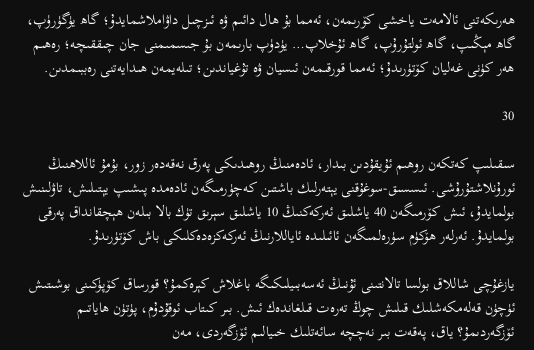ھەرىكەتنى ئالامەت ياخشى كۆرىمەن، ئەمما بۇ ھال دائىم ۋە ئىزچىل داۋاملاشمايدۇ؛ گاھ يۈگۈرۈپ، گاھ مېڭىپ، گاھ ئولتۇرۇپ، گاھ ئۇخلاپ… يۈدۈپ بارىمەن بۇ جىسمىمنى جان چىققىچە؛ رەھىم ھەر كۈنى غەليان كۆتۈرىدۇ؛ ئەمما قورقىمەن ئىسيان ۋە تۇغياندىن؛ تىلەيمەن ھىدايەتنى رەببىمدىن.

30

سىقىلىپ كەتكەن روھىم ئۇيقۇدىن بىدار، ئادەمنىڭ روھىدىكى پەرق نەقەدەر زور، بۇمۇ ئاللاھنىڭ ئورۇنلاشتۇرۇشى. ئىسسىق-سوغۇقنى يېتەرلىك باشتىن كەچۈرمىگەن ئادەمدە پىشىپ يېتىلىش، تاۋلىنىش بولمايدۇ، ئىش كۆرمىگەن 40 ياشلىق ئەركەكنىڭ 10 ياشلىق سېرىق تۈك بالا بىلەن ھېچقانداق پەرقى بولمايدۇ. ئەرلەر ھۆكۈم سۈرەلمىگەن ئائىلىدە ئاياللارنىڭ ئەركەكزەدەكلىكى باش كۆتۈرىدۇ.

يازغۇچى شاللاق بولسا تالانتىنى ئۇنىڭ ئەسەبىيلىكىگە باغلاش كېرەكمۇ؟ قورساق كۆپۈكىنى بوشىتىش ئۈچۈن قەلەمكەشلىك قىلىش چوڭ تەرەت قىلغاندەك ئىش. بىر كىتاب ئوقۇدۇم، پۈتۈن ھاياتىم ئۆزگەردىمۇ؟ ياق، پەقەت بىر نەچچە سائەتلىك خىيالىم ئۆزگەردى، مەن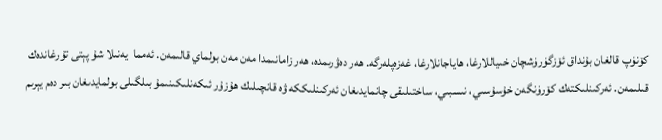كۆنۈپ قالغان بۇنداق ئۆزگۈرۈشچان خىياللارغا، ھاياجانلارغا، غەزەپلەرگە. ھەر دەۋرىمدە، ھەر زامانىمدا مەن مەن بولماي قالىمەن. ئەمما  يەنىلا شۇ پېتى تۇرغاندەك قىلىمەن. ئەركىنلىكتەك كۆرۈنگەن خۇسۇسىي، نىسبىي، ساختىلىقى چانمايدىغان ئەركىنلىككە ۋە قانچىلىك ھۇزۇر ئىكەنلىكىنىمۇ بىلگىلى بولمايدىغان بىر دەم يېرىم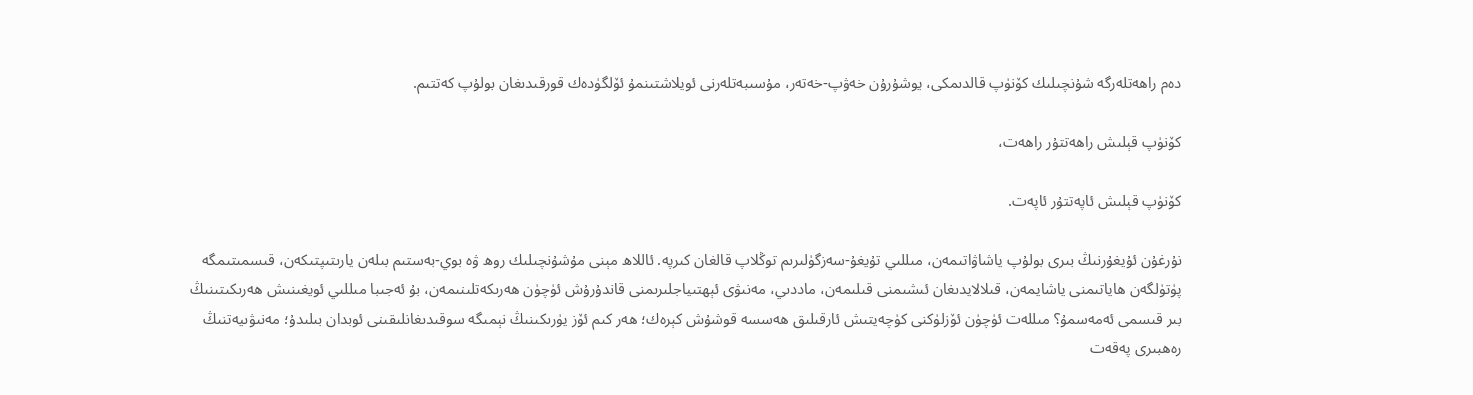دەم راھەتلەرگە شۇنچىلىك كۆنۈپ قالدىمكى، يوشۇرۇن خەۋپ-خەتەر، مۇسىبەتلەرنى ئويلاشتىنمۇ ئۆلگۈدەك قورقىدىغان بولۇپ كەتتىم.

كۆنۈپ قېلىش راھەتتۇر راھەت،

كۆنۈپ قېلىش ئاپەتتۇر ئاپەت.

نۇرغۇن ئۇيغۇرنىڭ بىرى بولۇپ ياشاۋاتىمەن، مىللىي تۇيغۇ-سەزگۈلىرىم توڭلاپ قالغان كىرپە. ئاللاھ مېنى مۇشۇنچىلىك روھ ۋە بوي-بەستىم بىلەن يارىتىپتىكەن، قىسمىتىمگە پۈتۈلگەن ھاياتىمنى ياشايمەن، قىلالايدىغان ئىشىمنى قىلىمەن، ماددىي، مەنىۋى ئېھتىياجلىرىمنى قاندۇرۇش ئۈچۈن ھەرىكەتلىنىمەن، بۇ ئەجىبا مىللىي ئويغىنىش ھەرىكىتىنىڭ بىر قىسمى ئەمەسمۇ؟ مىللەت ئۈچۈن ئۆزلۈكنى كۈچەيتىش ئارقىلىق ھەسسە قوشۇش كېرەك؛ ھەر كىم ئۆز يۈرىكىنىڭ نېمىگە سوقىدىغانلىقىنى ئوبدان بىلىدۇ؛ مەنىۋىيەتنىڭ رەھبىرى پەقەت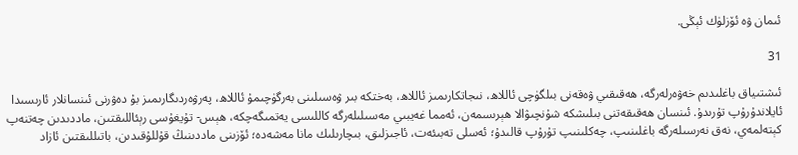ئىمان ۋە ئۆزلۈك ئېڭى.

31

ئىشتىياق باغلىدىم خەۋەرلەرگە، ھەقىقىي ۋەقەنى بىلگۈچى ئاللاھ، نىجاتكارىمىز ئاللاھ، بەختكە بىر ۋەسىلىنى بەرگۈچىمۇ ئاللاھ، پەرۋەردىگارىمىز بۇ دەۋرنى ئىنسانلار ئارىسىدا ئايلاندۇرۇپ تۇرىدۇ. ئىنسان ھەقىقەتنى بىلىشكە شۇنچىۋالا ھېرىسمەن، ئەمما غەيبىي مەسىلىلەرگە كاللىسى يەتمىگەچكە، ھېس- تۇيغۇسى رېئاللىقتىن، ماددىدىن چەتنەپ كېتەلمەي، نەق نەرسىلەرگە باغلىنىپ، چەكلىنىپ تۇرۇپ قالىدۇ؛ ئەسلى تەبىئەت، ئاجىزلىق، بىچارىلىك مانا مەشەدە؛ ئۆزىنى ماددىنىڭ قۇللۇقىدىن، باتىللىقتىن ئازاد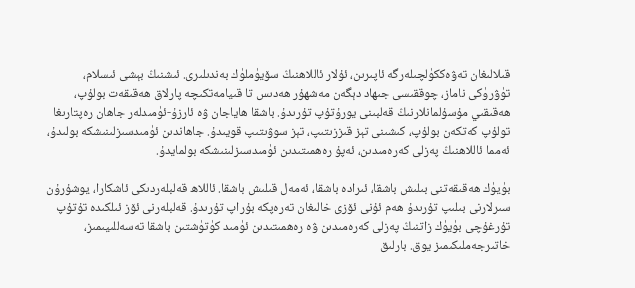قىلالىغان تەۋەككۈلچىلەرگە ئاپىرىن، ئۇلار ئاللاھنىڭ سۆيۈملۈك بەندىلىرى. ئىشنىڭ بېشى ئىسلام، تۈۋرۈكى ناماز، چوققىسى جىھاد دېگەن مەشھۇر ھەدىس تا قىيامەتكىچە پارلاق ھەقىقەت بولۇپ، ھەقىقىي مۇسۇلمانلارنىڭ قەلبىنى يورۇتۇپ تۇرىدۇ. باشقا ھاياجان ۋە ئارزۇ-ئۈمىدلەر جاھان رەپتارىغا تولۇپ كەتكەن بولۇپ، كىشىنى تېز قىززىتىپ، تېز سوۋىتىپ قويىدۇ. جاھاندىن ئۈمىدسىزلىنىشكە بولىدۇ، ئەمما ئاللاھنىڭ پەزلى كەرەمىدىن، ئەپۇ رەھمىتىدىن ئۈمىدسىزلىنىشكە بولمايدۇ.

بۈيۈك ھەقىقەتنى بىلىش باشقا، ئىرادە باشقا، ئەمەل قىلىش باشقا. ئاللاھ قەلبلەردىكى ئاشكارا، يوشۇرۇن سىرلارنى بىلىپ تۇرىدۇ ھەم ئۇنى ئۆزى خالىغان تەرەپكە بۇراپ تۇرىدۇ. قەلبلەرنى ئۆز ئىلكىدە تۇتۇپ تۇرغۇچى بۈيۈك زاتنىڭ پەزلى كەرەمىدىن ۋە رەھمىتىدىن ئۈمىد كۈتۈشتىن باشقا تەسەللىيىمىز، خاتىرجەملىكىمىز يوق. بارلىق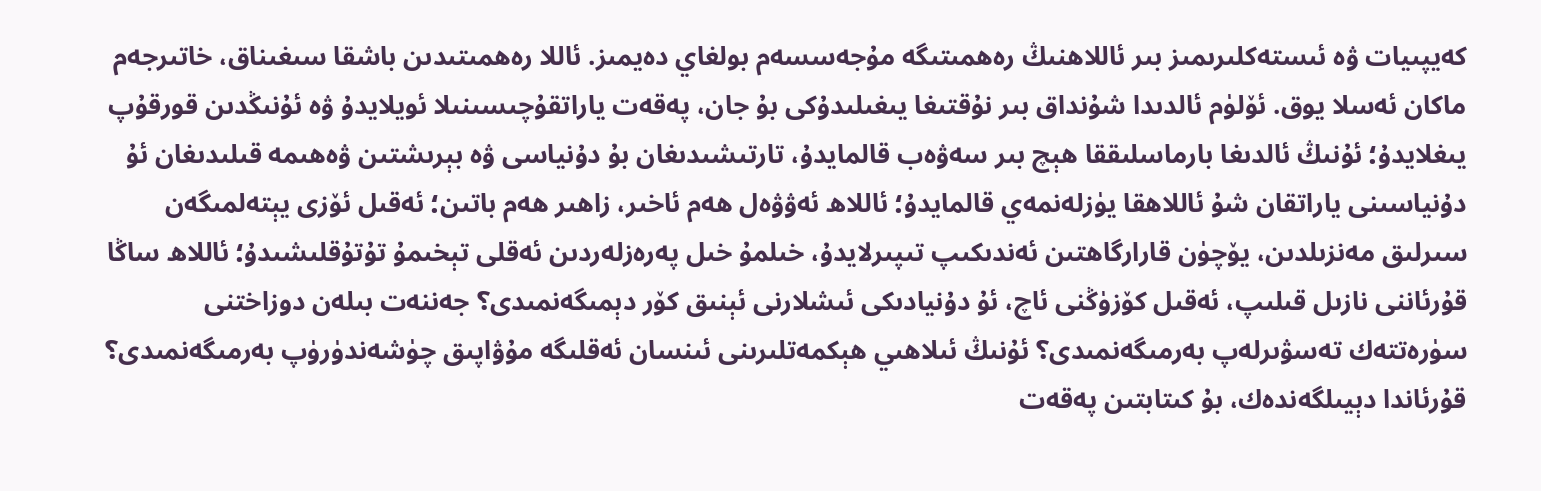كەيپىيات ۋە ئىستەكلىرىمىز بىر ئاللاھنىڭ رەھمىتىگە مۇجەسسەم بولغاي دەيمىز. ئاللا رەھمىتىدىن باشقا سىغىناق، خاتىرجەم ماكان ئەسلا يوق. ئۆلۈم ئالدىدا شۇنداق بىر نۇقتىغا يىغىلىدۇكى بۇ جان، پەقەت ياراتقۇچىسىنىلا ئويلايدۇ ۋە ئۇنىڭدىن قورقۇپ يىغلايدۇ؛ ئۇنىڭ ئالدىغا بارماسلىققا ھېچ بىر سەۋەب قالمايدۇ، تارتىشىدىغان بۇ دۇنياسى ۋە بېرىشتىن ۋەھىمە قىلىدىغان ئۇ دۇنياسىنى ياراتقان شۇ ئاللاھقا يۈزلەنمەي قالمايدۇ؛ ئاللاھ ئەۋۋەل ھەم ئاخىر، زاھىر ھەم باتىن؛ ئەقىل ئۆزى يېتەلمىگەن سىرلىق مەنزىلدىن، يۆچۈن قارارگاھتىن ئەندىكىپ تىپىرلايدۇ، خىلمۇ خىل پەرەزلەردىن ئەقلى تېخىمۇ تۇتۇقلىشىدۇ؛ ئاللاھ ساڭا قۇرئاننى نازىل قىلىپ، ئەقىل كۆزۈڭنى ئاچ، ئۇ دۇنيادىكى ئىشلارنى ئېنىق كۆر دېمىگەنمىدى؟ جەننەت بىلەن دوزاختنى سۈرەتتەك تەسۋىرلەپ بەرمىگەنمىدى؟ ئۇنىڭ ئىلاھىي ھېكمەتلىرىنى ئىنسان ئەقلىگە مۇۋاپىق چۈشەندۈرۈپ بەرمىگەنمىدى؟ قۇرئاندا دېيىلگەندەك، بۇ كىتابتىن پەقەت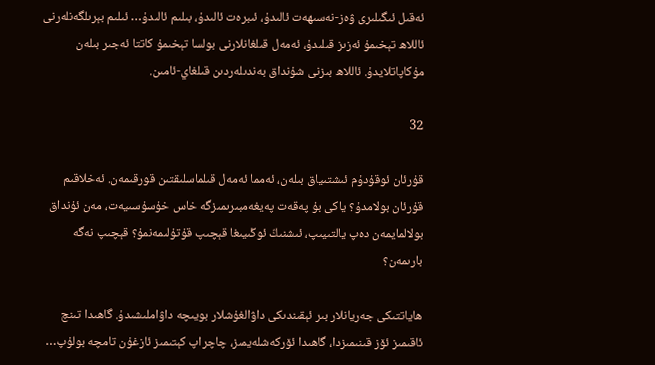ئەقىل ئىگىلىرى ۋەز-نەسىھەت ئالىدۇ، ئىبرەت ئالىدۇ، بىلىم ئالىدۇ… ئىلىم بېرىلگەنلەرنى ئاللاھ تېخىمۇ ئەزىز قىلىدۇ، ئەمەل قىلغانلارنى بولسا تېخىمۇ كاتتا ئەجىر بىلەن مۇكاپاتلايدۇ. ئاللاھ بىزنى شۇنداق بەندىلەردىن قىلغاي-ئامىن.

32

قۇرئان ئوقۇدۇم ئىشتىياق بىلەن، ئەمما ئەمەل قىلماسلىقتىن قورقىمەن. ئەخلاقىم قۇرئان بولامدۇ؟ ياكى بۇ پەقەت پەيغەمبىرىمىزگە خاس خۇسۇسىيەت، مەن ئۇنداق بولالمايمەن دەپ يالتىيىپ، ئىشنىڭ ئوڭىيىغا قېچىپ قۇتۇلىمەنمۇ؟ قېچىپ نەگە بارىمەن؟

ھاياتتىكى جەريانلار بىر ئېقىندىكى داۋالغۇشلار بويىچە داۋاملىشىدۇ. گاھىدا تىنچ ئاقىمىز ئۆز قىنىمىزدا، گاھىدا ئۆركەشلەيمىز، چاچراپ كېتىمىز ئازغۇن تامچە بولۇپ…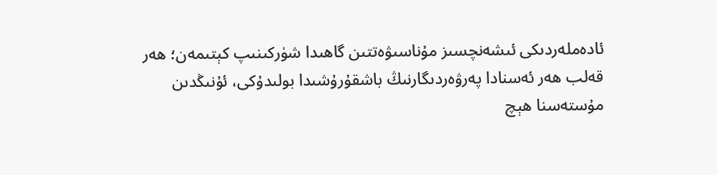ئادەملەردىكى ئىشەنچسىز مۇناسىۋەتتىن گاھىدا شۈركىنىپ كېتىمەن؛ ھەر قەلب ھەر ئەسنادا پەرۋەردىگارنىڭ باشقۇرۇشىدا بولىدۇكى، ئۇنىڭدىن مۇستەسنا ھېچ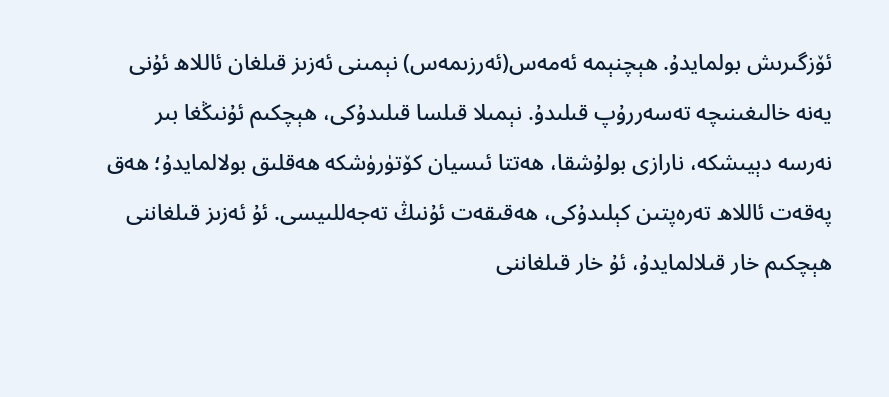ئۆزگىرىش بولمايدۇ. ھېچنېمە ئەمەس(ئەرزىمەس) نېمىنى ئەزىز قىلغان ئاللاھ ئۇنى يەنە خالىغىنىچە تەسەررۇپ قىلىدۇ. نېمىلا قىلسا قىلىدۇكى، ھېچكىم ئۇنىڭغا بىر نەرسە دېيىشكە، نارازى بولۇشقا، ھەتتا ئىسيان كۆتۈرۈشكە ھەقلىق بولالمايدۇ؛ ھەق پەقەت ئاللاھ تەرەپتىن كېلىدۇكى، ھەقىقەت ئۇنىڭ تەجەللىيسى. ئۇ ئەزىز قىلغاننى ھېچكىم خار قىلالمايدۇ، ئۇ خار قىلغاننى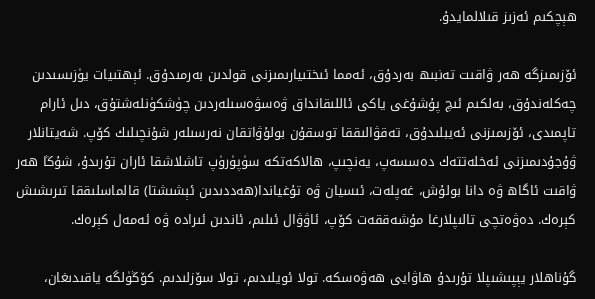ھېچكىم ئەزىز قىلالمايدۇ.

ئۆزىمىزگە ھەر ۋاقىت تەنبىھ بەردۇق، ئەمما ئىختىيارىمىزنى قولدىن بەرمىدۇق. ئېھتىيات يۈزىسىدىن چەكلەندۇق، بەلكىم ئىچ پۇشۇغى ياكى ئاللىقانداق ۋەسۋەسىلەردىن چۈشكۈنلەشتۇق، دىل ئارام تاپمىدى، ئۆزىمىزنى ئەيبلىدۇق، تەقۋالىققا توسقۇن بولۇۋاتقان نەرسىلەر شۇنچىلىك كۆپ. شەيتانلار ۋۇجۇدىمىزنى ئەخلەتتەك دەسسەپ، يەنچىپ، ھالاكەتكە سۈپۈرۈپ تاشلاشقا ئاران تۇرىدۇ، شۇڭا ھەر ۋاقىت ئاگاھ ۋە دانا بولۇش، غەپلەت، ئىسيان ۋە تۇغياندا(ھەددىدىن ئېشىشتا) قالماسلىققا تىرىشىش كېرەك. دەۋەتچى تالىپلارغا مۇشەققەت كۆپ، ئاۋۋال ئىلىم، ئاندىن ئىرادە ۋە ئەمەل كېرەك.

گۇناھلار يېپىشىپلا تۇرىدۇ ھاۋايى ھەۋەسكە. تولا ئويلىدىم، تولا سۆزلىدىم. كۆڭۈلگە ياقىدىغان،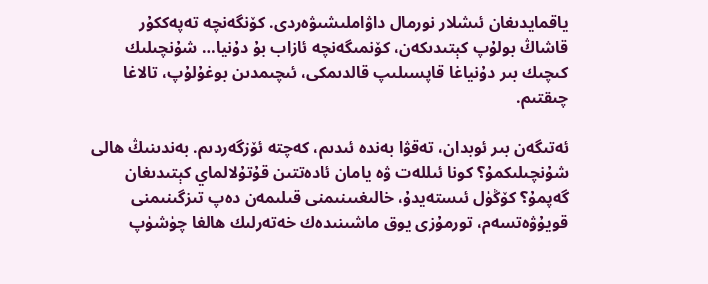ياقمايدىغان ئىشلار نورمال داۋاملىشىۋەردى. كۆنگەنچە تەپەككۇر قاشاڭ بولۇپ كېتىدىكەن، كۆنمىگەنچە ئازاب بۇ دۇنيا… شۇنچىلىك كىچىك بىر دۇنياغا قاپسىلىپ قالدىمكى، ئىچىمدىن بوغۇلۇپ، تالاغا چىقتىم.

ئەتىگەن بىر ئوبدان، تەقۋا بەندە ئىدىم، كەچتە ئۆزگەردىم. بەندىنىڭ ھالى شۇنچىلىكمۇ؟ كونا ئىللەت ۋە يامان ئادەتتىن قۇتۇلالماي كېتىدىغان گەپمۇ؟ كۆڭۈل ئىستەيدۇ، خالىغىىنىمنى قىلىمەن دەپ تىزگىنىمنى قويۇۋەتسەم، تورمۇزى يوق ماشىنىدەك خەتەرلىك ھالغا چۈشۈپ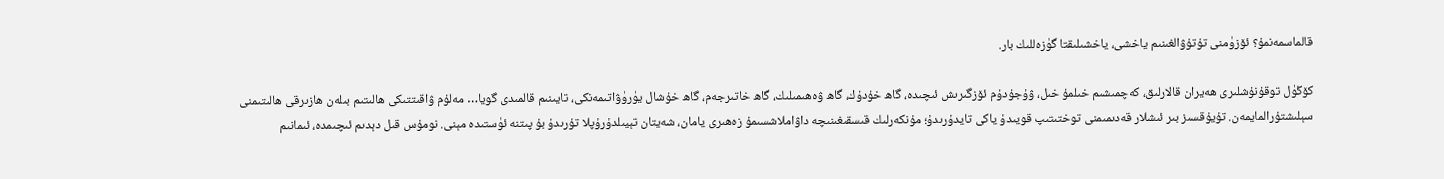قالماسمەنمۇ؟ ئۆزۈمنى تۇتۇۋالغىنىم ياخشى، ياخشىلىقتا گۈزەللىك بار.

كۆڭۈل توقۇنۇشلىرى ھەيران قالارلىق، كەچمىشىم خىلمۇ خىل، ۋۇجۇدۇم ئۆزگىرىش ئىچىدە، گاھ خۇدۇك، گاھ ۋەھىمىلىك، گاھ خاتىرجەم، گاھ خۇشال يۈرۈۋاتىمەنكى، تايىنىم قالمىدى گويا… مەلۇم ۋاقىتتىكى ھالىتىم بىلەن ھازىرقى ھالىتىمنى سېلىشتۇرالمايمەن. تۇيۇقسىز بىر ئىشلار قەدىمىمنى توختىتىپ قويىدۇ ياكى تايدۇرىدۇ؛ مۇنكەرلىك قىسقىغىنىچە داۋاملاشسىمۇ زەھىرى يامان، شەيتان تېيىلدۇرۇپلا تۇرىدۇ بۇ پىتنە ئۈستىدە مېنى. نومۇس قىل دېدىم ئىچىمدە، ئىمانىم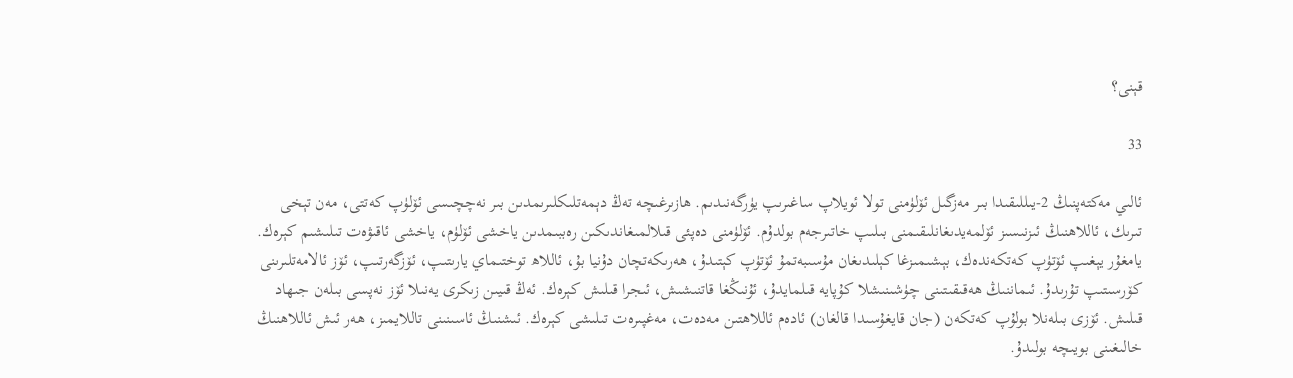قېنى؟

33

ئالىي مەكتەپنىڭ 2-يىللىقىدا بىر مەزگىل ئۆلۈمنى تولا ئويلاپ ساغىرىپ يۈرگەنىدىم. ھازىرغىچە تەڭ دېمەتلىكلىرىمدىن بىر نەچچىسى ئۆلۈپ كەتتى، مەن تېخى تىرىك، ئاللاھنىڭ ئىزنىسىز ئۆلمەيدىغانلىقىمنى بىلىپ خاتىرجەم بولدۇم. ئۆلۈمنى دەپئى قىلالمىغاندىكىن رەببىمدىن ياخشى ئۆلۈم، ياخشى ئاقىۋەت تىلىشىم كېرەك. يامغۇر يېغىپ ئۆتۈپ كەتكەندەك، بېشىمىزغا كېلىدىغان مۇسىبەتمۇ ئۆتۈپ كېتىدۇ، ھەرىكەتچان دۇنيا بۇ، ئاللاھ توختىماي يارىتىپ، ئۆزگەرتىپ، ئۆز ئالامەتلىرىنى كۆرسىتىپ تۇرىدۇ. ئىماننىڭ ھەقىقىتىنى چۈشىنىشلا كۇپايە قىلمايدۇ، ئۇنىڭغا قاتنىشىش، ئىجرا قىلىش كېرەك. ئەڭ قىيىن زىكرى يەنىلا ئۆز نەپسى بىلەن جىھاد قىلىش. ئۆزى بىلەنلا بولۇپ كەتكەن (جان قايغۇسىدا قالغان) ئادەم ئاللاھتىن مەدەت، مەغپىرەت تىلىشى كېرەك. ئىشنىڭ ئاسىنىنى تاللايمىز، ھەر ئىش ئاللاھنىڭ خالىغىنى بويىچە بولىدۇ.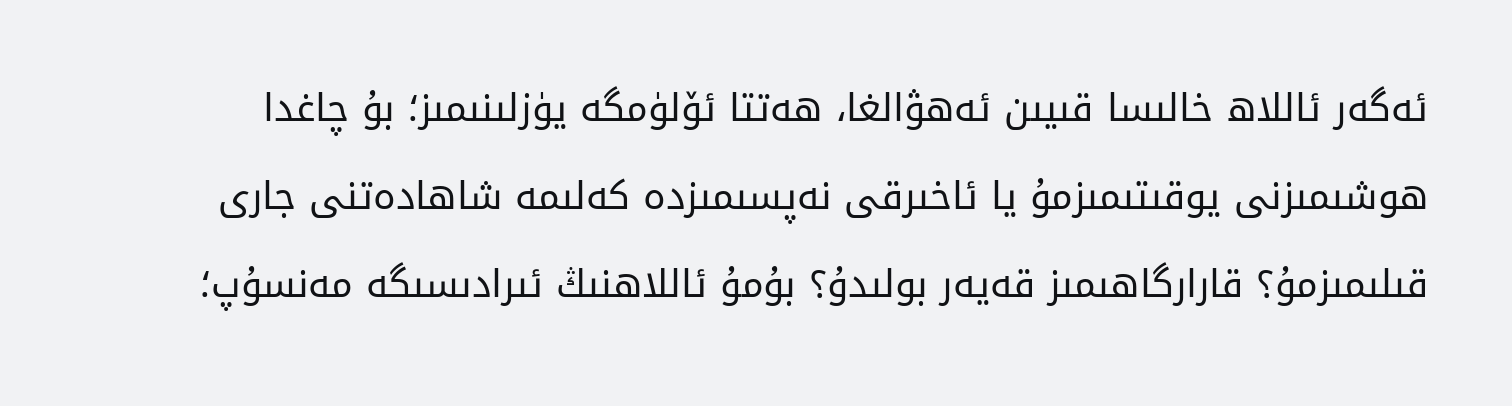ئەگەر ئاللاھ خالىسا قىيىن ئەھۋالغا، ھەتتا ئۆلۈمگە يۈزلىنىمىز؛ بۇ چاغدا ھوشىمىزنى يوقىتىمىزمۇ يا ئاخىرقى نەپسىمىزدە كەلىمە شاھادەتنى جارى قىلىمىزمۇ؟ قارارگاھىمىز قەيەر بولىدۇ؟ بۇمۇ ئاللاھنىڭ ئىرادىسىگە مەنسۇپ؛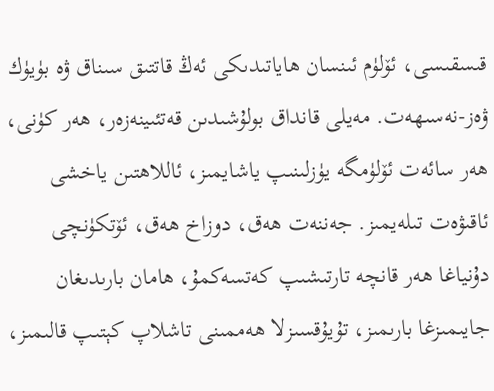قىسقىسى، ئۆلۈم ئىنسان ھاياتىدىكى ئەڭ قاتتىق سىناق ۋە بۈيۈك ۋەز-نەسىھەت. مەيلى قانداق بولۇشىدىن قەتئىينەزەر، ھەر كۈنى، ھەر سائەت ئۆلۈمگە يۈزلىنىپ ياشايمىز، ئاللاھتىن ياخشى ئاقىۋەت تىلەيمىز. جەننەت ھەق، دوزاخ ھەق، ئۆتكۈنچى دۇنياغا ھەر قانچە تارتىشىپ كەتسەكمۇ، ھامان بارىدىغان جايىمىزغا بارىمىز، تۇيۇقسىزلا ھەممىنى تاشلاپ كېتىپ قالىمىز،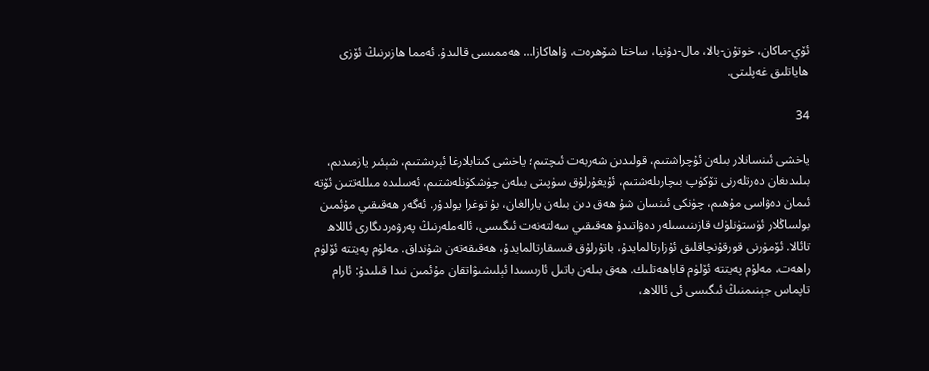ئۆي-ماكان، خوتۇن-بالا، مال-دۇنيا، ساختا شۆھرەت، ۋاھاكازا… ھەممىسى قالىدۇ. ئەمما ھازىرنىڭ ئۆزى ھاياتلىق غەپلىتى.

34

ياخشى ئىنسانلار بىلەن ئۇچراشتىم، قولىدىن شەربەت ئىچتىم؛ ياخشى كىتابلارغا ئېرىشتىم، شېئىر يازمىدىم، بىلىدىغان دەرتلەرنى تۆكۈپ بىچارىلەشتىم، ئۇيغۇرلۇق سۈپىتى بىلەن چۈشكۈنلەشتىم، ئەسلىدە مىللەتتىن ئۆتە ئىمان دەۋاسى مۇھىم، چۈنكى ئىنسان شۇ ھەق دىن بىلەن يارالغان، بۇ توغرا يولدۇر. ئەگەر ھەقىقىي مۇئمىن بولساڭلار ئۈستۈنلۈك قازىنىسىلەر دەۋاتىدۇ ھەقىقىي سەلتەنەت ئىگىسى، ئالەملەرنىڭ پەرۋەردىگارى ئاللاھ تائالا. ئۆمۈرنى قورقۇنچاقلىق ئۇزارتالمايدۇ، باتۇرلۇق قىسقارتالمايدۇ، ھەقىقەتەن شۇنداق. مەلۇم پەيتتە ئۆلۈم راھەت، مەلۇم پەيتتە ئۆلۈم قاباھەتلىك. ھەق بىلەن باتىل ئارىسىدا ئېلىشىۋاتقان مۇئمىن نىدا قىلىدۇ: ئارام تاپماس جېنىمنىڭ ئىگىسى ئى ئاللاھ،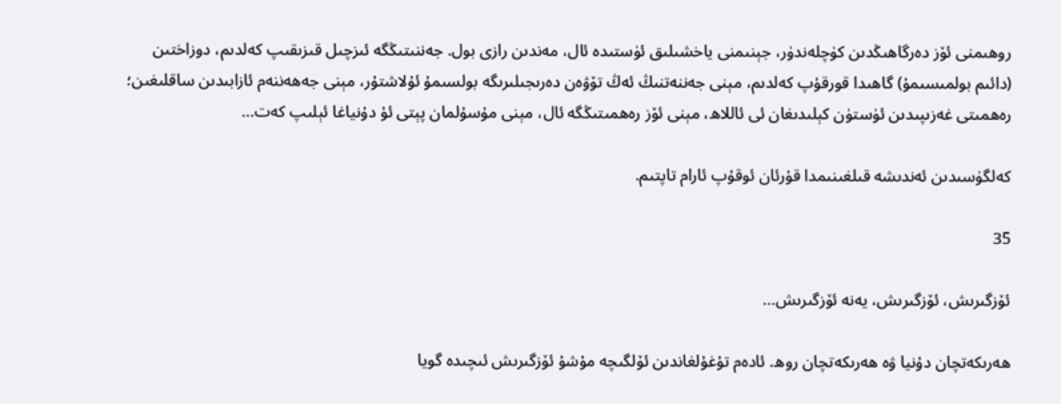روھىمنى ئۆز دەرگاھىڭدىن كۈچلەندۈر، جېنىمنى ياخشىلىق ئۈستىدە ئال، مەندىن رازى بول. جەننىتىڭگە ئىزچىل قىزىقىپ كەلدىم، دوزاختىن (دائىم بولمىسىمۇ) گاھىدا قورقۇپ كەلدىم، مېنى جەننەتنىڭ ئەڭ تۆۋەن دەرىجىلىرىگە بولسىمۇ ئۇلاشتۇر، مېنى جەھەننەم ئازابىدىن ساقلىغىن؛ رەھمىتى غەزىپىدىن ئۈستۈن كېلىدىغان ئى ئاللاھ، مېنى ئۆز رەھمىتىڭگە ئال، مېنى مۇسۇلمان پېتى ئۇ دۇنياغا ئېلىپ كەت…

كەلگۈسىدىن ئەندىشە قىلغىنىمدا قۇرئان ئوقۇپ ئارام تاپتىم.

35

ئۆزگىرىش، ئۆزگىرىش، يەنە ئۆزگىرىش…

ھەرىكەتچان دۇنيا ۋە ھەرىكەتچان روھ. ئادەم تۇغۇلغاندىن ئۆلگىچە مۇشۇ ئۆزگىرىش ئىچىدە گويا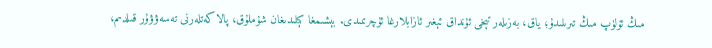مىڭ ئۆلۈپ مىڭ تىرىلىدۇ؛ ياق، بەزىلەر تېخى ئۇنداق ئېغىر ئازابلارغا ئۇچرىمىدى. بېشىمغا كېلىدىغان شۇملۇق، پالاكەتلەرنى تەسەۋۋۇر قىلدىم،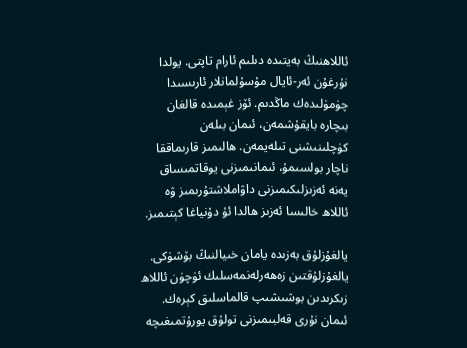ئاللاھنىڭ بەيتىدە دىلىم ئارام تاپتى. يولدا نۇرغۇن ئەر-ئايال مۇسۇلمانلار ئارىسىدا چۈمۈلىدەك ماڭدىم. ئۆز غېمىدە قالغان بىچارە بايقۇشمەن، ئىمان بىلەن كۈچلىنىشنى تىلەيمەن. ھالىمىز قارىماققا ناچار بولسىمۇ، ئىمانىمىزنى يوقاتمىساق يەنە ئەزىزلىكىمىزنى داۋاملاشتۇرىمىز ۋە ئاللاھ خالىسا ئەزىز ھالدا ئۇ دۇنياغا كېتىمىز.

يالغۇزلۇق بەزىدە يامان خىيالنىڭ بۆشۈكى. يالغۇزلۇقتىن زەھەرلەنمەسلىك ئۈچۈن ئاللاھ زىكرىدىن بوشىشىپ قالماسلىق كېرەك. ئىمان نۇرى قەلبىمىزنى تولۇق يورۇتمىغىچە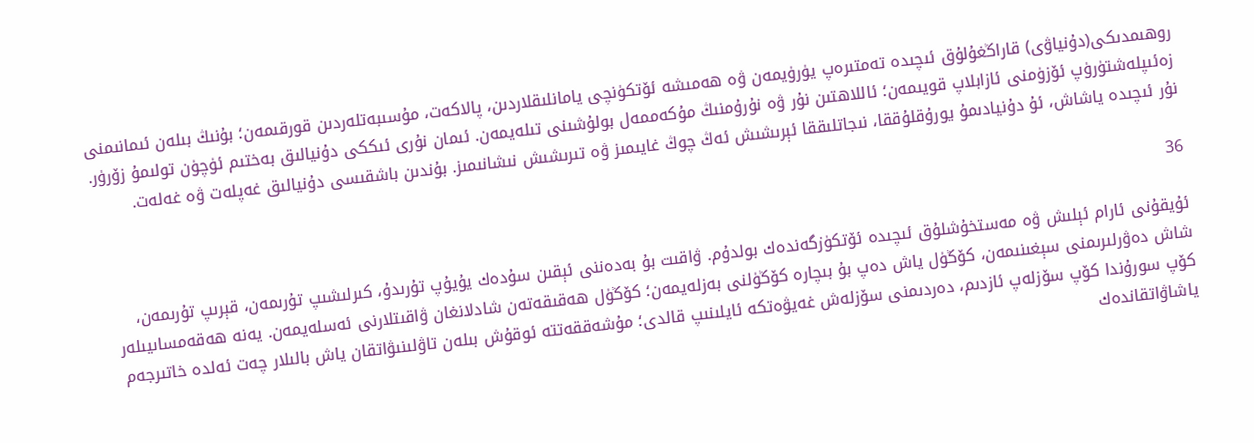روھىمدىكى(دۇنياۋى) قاراڭغۇلۇق ئىچىدە تەمتىرەپ يۈرۈيمەن ۋە ھەمىشە ئۆتكۈنچى يامانلىقلاردىن، پالاكەت، مۇسىبەتلەردىن قورقىمەن؛ بۇنىڭ بىلەن ئىمانىمنى زەئىپلەشتۈرۈپ ئۆزۈمنى ئازابلاپ قويىمەن؛ ئاللاھتىن نۇر ۋە نۇرۇمنىڭ مۇكەممەل بولۇشىنى تىلەيمەن. ئىمان نۇرى ئىككى دۇنيالىق بەختىم ئۈچۈن تولىمۇ زۆرۈر. نۇر ئىچىدە ياشاش، ئۇ دۇنيادىمۇ يورۇقلۇققا، نىجاتلىققا ئېرىشىش ئەڭ چوڭ غايىمىز ۋە تىرىشىش نىشانىمىز. بۇندىن باشقىسى دۇنيالىق غەپلەت ۋە غەلەت.

36

ئۇيقۇنى ئارام ئېلىش ۋە مەستخۇشلۇق ئىچىدە ئۆتكۈزگەندەك بولدۇم. ۋاقىت بۇ بەدەننى ئېقىن سۇدەك يۇيۇپ تۇرىدۇ، كىرلىشىپ تۇرىمەن، قېرىپ تۇرىمەن، شاش دەۋرلىرىمنى سېغىنىمەن، كۆڭۈل ياش دەپ بۇ بىچارە كۆڭۈلنى بەزلەيمەن؛ كۆڭۈل ھەقىقەتەن شادلانغان ۋاقىتلارنى ئەسلەيمەن. يەنە ھەقەمساىيىلەر كۆپ سورۇندا كۆپ سۆزلەپ ئازدىم، دەردىمنى سۆزلەش غەيۋەتكە ئايلىنىپ قالدى؛ مۇشەققەتتە ئوقۇش بىلەن تاۋلىنىۋاتقان ياش بالىلار چەت ئەلدە خاتىرجەم ياشاۋاتقاندەك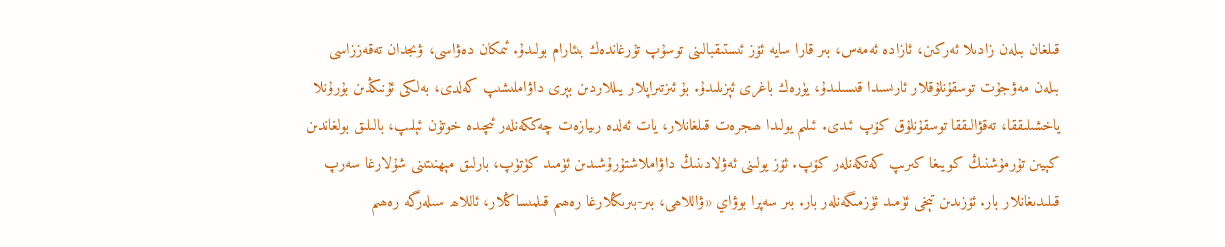قىلغان بىلەن زادىلا ئەركىن، ئازادە ئەمەس، بىر قارا سايە ئۆز ئىستىقبالىنى توسۇپ تۇرغاندەك بىئارام بولىدۇ. ئىمكان دەۋاسى، ۋىجدان تەقەززاسى بىلەن مەۋجۇت توسقۇنلۇقلار ئارىسىدا قىسىلىدۇ، يۈرەك باغرى ئېزىلىدۇ. بۇ ئىزتىراپلار يىللاردىن بېرى داۋاملىشىپ كەلدى، بەلكى ئۇنىڭدىن بۇرۇنلا ياخشىلىققا، تەقۋالىققا توسقۇنلۇق كۆپ ئىدى. ئىلىم يولىدا ھىجرەت قىلغانلار، يات ئەلدە رىيازەت چەككەنلەر ئىچىدە خوتۇن ئېلىپ، بالىلىق بولغاندىن كېيىن تۇرمۇشنىڭ كويىغا كىرىپ كەتكەنلەر كۆپ. ئۆز يولىنى ئەۋلادىنىڭ داۋاملاشتۇرۇشىدىن ئۈمىد كۈتۈپ، بارلىق مېھنىتىنى شۇلارغا سەرپ قىلىدىغانلار بار. ئۆزىدىن تېخى ئۈمىد ئۈزمىگەنلەر بار. بىر سەپرا بوۋاي «ۋاللاھى، بىر-بىرىڭلارغا رەھىم قىلمىساڭلار، ئاللاھ سىلەرگە رەھىم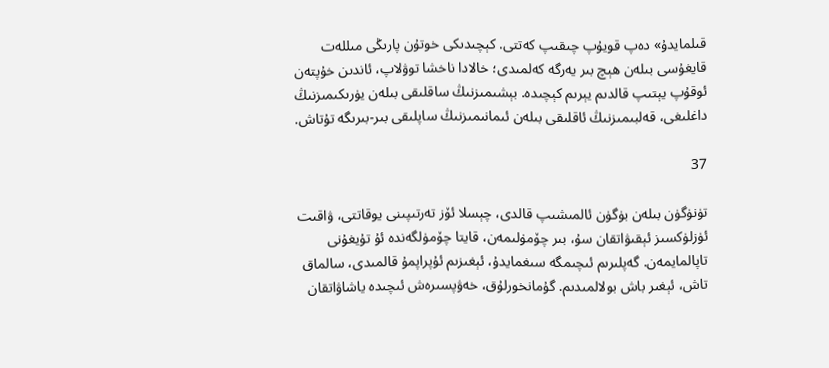قىلمايدۇ» دەپ قويۇپ چىقىپ كەتتى. كېچىدىكى خوتۇن پارىڭى مىللەت قايغۇسى بىلەن ھېچ بىر يەرگە كەلمىدى؛ خالادا ناخشا توۋلاپ، ئاندىن خۇپتەن ئوقۇپ يېتىپ قالدىم يېرىم كېچىدە. بېشىمىزنىڭ ساقلىقى بىلەن يۈرىكىمىزنىڭ داغلىغى، قەلبىمىزنىڭ ئاقلىقى بىلەن ئىمانىمىزنىڭ ساپلىقى بىر-بىرىگە تۇتاش.

37

تۈنۈگۈن بىلەن بۈگۈن ئالمىشىپ قالدى، چېسلا ئۆز تەرتىپىنى يوقاتتى، ۋاقىت ئۈزلۈكسىز ئېقىۋاتقان سۇ، بىر چۆمۈلىمەن، قايتا چۆمۈلگەندە ئۇ تۇيغۇنى تاپالمايمەن. گەپلىرىم ئىچىمگە سىغمايدۇ، ئېغىزىم ئۇپراپمۇ قالمىدى، سالماق تاش، ئېغىر باش بولالمىدىم. گۇمانخورلۇق، خەۋپسىرەش ئىچىدە ياشاۋاتقان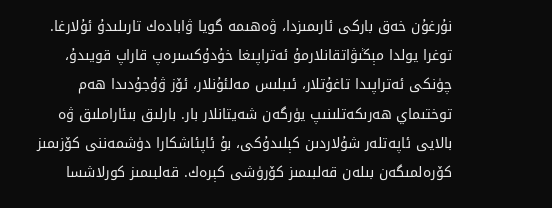نۇرغۇن خەق باركى ئارىمىزدا، ۋەھىمە گويا ۋابادەك تارىلىدۇ ئۇلارغا. توغرا يولدا مېڭىۋاتقانلارمۇ ئەتراپىغا خۇدۇكسىرەپ قاراپ قويىدۇ، چۈنكى ئەتراپىدا تاغۇتلار، ئىبلىس مەلئۇنلار، ئۆز ۋۇجۇدىدا ھەم توختىماي ھەرىكەتلىنىپ يۈرگەن شەيتانلار بار. بارلىق بىئاراملىق ۋە بالايى ئاپەتلەر شۇلاردىن كېلىدۇكى، بۇ ئاپئاشكارا دۈشمەننى كۆزىمىز كۆرەلمىگەن بىلەن قەلبىمىز كۆرۈشى كېرەك. قەلبىمىز كورلاشسا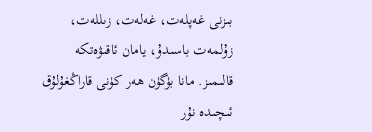بىزنى غەپلەت، غەلەت، زىللەت، زۇلمەت باسىدۇ، يامان ئاقىۋەتكە قالىمىز. مانا بۈگۈن ھەر كۈنى قاراڭغۇلۇق ئىچىدە نۇر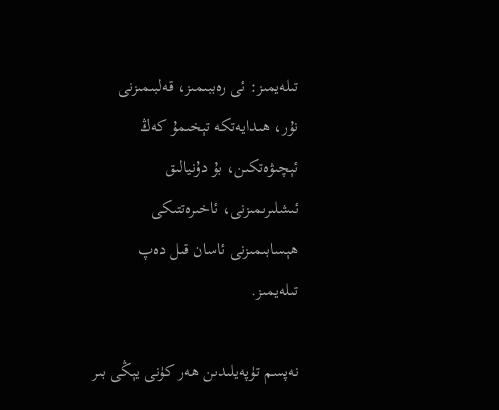تىلەيمىز: ئى رەببىمىز، قەلبىمىزنى نۇر، ھىدايەتكە تېخىمۇ كەڭ ئېچىۋەتكىن، بۇ دۇنيالىق ئىشلىرىمىزنى، ئاخىرەتتىكى ھېسابىمىزنى ئاسان قىل دەپ تىلەيمىز.

نەپسم تۈپەيلىدىن ھەر كۈنى يېڭى بىر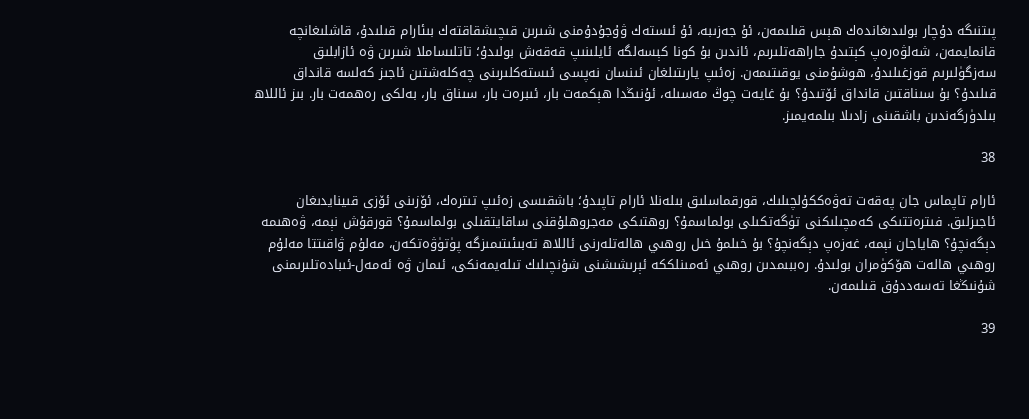پىتنىگە دۇچار بولىدىغاندەك ھېس قىلىمەن، ئۇ جەزىبە، ئۇ ئىستەك ۋۇجۇدۇمنى شىرىن قىچىشقاقتەك بىئارام قىلىدۇ، قاشلىغانچە قانمايمەن، شەلۋەرەپ كېتىدۇ جاراھەتلىرىم، ئاندىن بۇ كونا كېسەلگە ئايلىنىپ قەقەش بولىدۇ؛ تاتلىساملا شىرىن ۋە ئازابلىق سەزگۈلىرىم قوزغىلىدۇ، ھوشۇمنى يوقىتىمەن. زەئىپ يارىتىلغان ئىنسان نەپسى ئىستەكلىرىنى چەكلەشتىن ئاجىز كەلسە قانداق قىلىدۇ؟ بۇ سىناقتىن قانداق ئۆتىدۇ؟ بۇ غايەت چوڭ مەسىلە، ئۇنىڭدا ھېكمەت بار، ئىبرەت بار، سىناق بار، بەلكى رەھمەت بار. بىز ئاللاھ بىلدۈرگەندىن باشقىنى زادىلا بىلمەيمىز.

38

ئارام تاپماس جان پەقەت تەۋەككۇلچىلىك، قورقماسلىق بىلەنلا ئارام تاپىدۇ؛ باشقىسى زەئىپ تىترەك، ئۆزىنى ئۆزى قىينايدىغان ئاجىزلىق. فىترەتتىكى كەمچىلىكنى تۈگەتكىلى بولماسمۇ؟ روھتىكى مەجروھلۇقنى ساقايتقىلى بولماسمۇ؟ قورقۇش نېمە، ۋەھىمە دېگەنچۇ؟ ھاياجان نېمە، غەزەپ دېگەنچۇ؟ بۇ خىلمۇ خىل روھىي ھالەتلەرنى ئاللاھ تەبىئىتىمىزگە پۈتۈۋەتكەن، مەلۇم ۋاقىتتا مەلۇم روھىي ھالەت ھۆكۈمران بولىدۇ. رەببىمدىن روھىي ئەمىنلككە ئېرىشىشنى شۇنچىلىك تىلەيمەنكى، ئىمان ۋە ئەمەل-ئىبادەتلىرىمنى شۇنىڭغا تەسەددۇق قىلىمەن.

39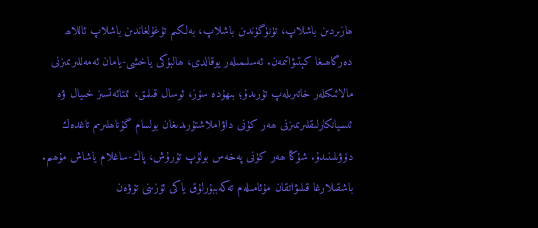ھازىردىن باشلاپ، تۈنۈگۈندىن باشلاپ، بەلكىم تۇغۇلغاندىن باشلاپ ئاللاھ دەرگاھىغا كېتىۋاتىمەن. ئەسلىمىلەر يوقالدى، ھالبۇكى ياخشى-يامان ئەمەللىرىمىزنى مالائىكىلەر خاتىرىلەپ تۇرىدۇ؛ بىھۇدە سۆز، ئوسال قىلىق، ئىتائەتسىز خىيال ۋە ئىسيانكارلىقلىرىمىزنى ھەر كۈنى داۋاملاشتۇرىدىغان بولسام گۇناھلىرىم تاغدەك دۆۋىلىنىدۇ. شۇڭا ھەر كۈنى پەخەس بولۇپ تۇرۇش، پاك-ساغلام ياشاش مۇھىم. باشقىلارغا قىلىۋاتقان مۇئامىلەم تەكەببۇرلۇق ياكى ئۆزىنى تۆۋەن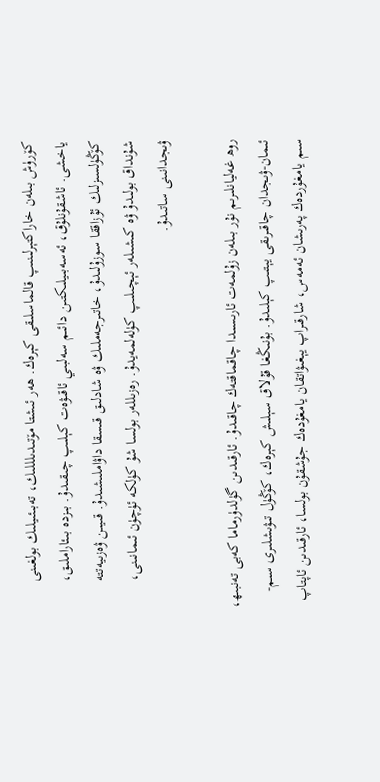كۆرۈش بىلەن خاراكتېرلىنىپ قالماسلىقى كېرەك. ھەر ئىشتا مۆتىدىلللىك، تەبىئىيلىك بولغىنى ياخشى. ئاشقۇنلۇق، ئەسەبىيلىكتىن دائىم سەلبىي ئاقىۋەت كېلىپ چىقىدۇ. بىزدە بىئاراملىق، كۆڭۈلسىزلىك ئۇزاققا سوزۇلىدۇ، خاتىرجەملىك ۋە شادلىق قىسقا داۋاملىشىدۇ. قىيىن ۋەزىيەتتە شۇنداق بولىدۇ ۋە كىشىلەر ئېچىلىپ كۈلەلمەيدۇ. رەزىللەر بولسا شۇ كۈلكە ئۈچۈن ئىمانىنى، ۋىجدانىنى ساتىدۇ.

روھ غەليانلىرىم نۇر بىلەن زۇلمەت ئارىسىدا چاقماقتەك چاقىدۇ. ئارقىدىن گۈلدۈرماما كەبى تەنبىھ، ئىمان-ۋىجدان چاقىرىقى يېتىپ كېلىدۇ. بۇنىڭغا قۇلاق سېلىش كېرەك، كۆڭۈل تىۋىشلىرى سىم-سىم يامغۇردەك پەرىشان ئەمەس، شارقىراپ يېغىۋاتقان يامغۇدەك جۇشقۇن بولسا، ئارقىدىن ئاپتاپ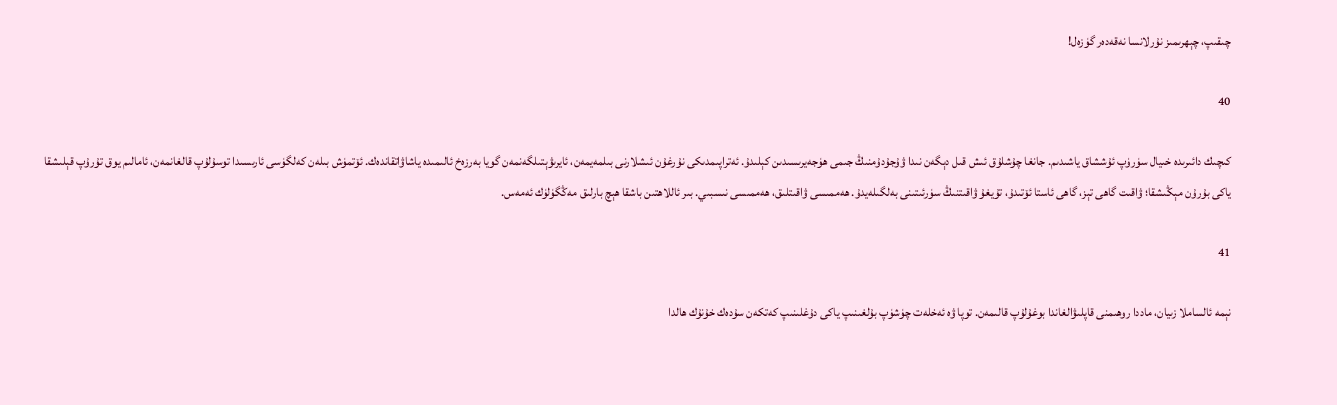چىقىپ، چېھرىمىز نۇرلانسا نەقەدەر گۈزەل!

40

كىچىك دائىرىدە خىيال سۈرۈپ ئۇششاق ياشىدىم. جانغا چۇشلۇق ئىش قىل دېگەن نىدا ۋۇجۇدۇمنىڭ جىمى ھۈجەيرىسىدىن كېلىدۇ. ئەتراپىمدىكى نۇرغۇن ئىشلارنى بىلمەيمەن، ئايرىۋېتىلگەنمەن گويا بەرزەخ ئالىمىدە ياشاۋاتقاندەك. ئۆتمۈش بىلەن كەلگۈسى ئارىسىدا توسۇلۇپ قالغانمەن، ئامالىم يوق تۇرۇپ قېلىشقا ياكى بۇرۇن مېڭىشقا؛ ۋاقىت گاھى تېز، گاھى ئاستا ئۆتىدۇ، تۇيغۇ ۋاقىتنىڭ سۈرئىتىنى بەلگىلەيدۇ. ھەممىسى ۋاقىتلىق، ھەممىسى نىسبىي. بىر ئاللاھتىن باشقا ھېچ بارلىق مەڭگۈلۈك ئەمەس.

41

نېمە ئالساملا زىيان، ماددا روھىمنى قاپلىۋالغاندا بوغۇلۇپ قالىمەن. توپا ۋە ئەخلەت چۈشۈپ بۇلغىنىپ ياكى دۇغلىنىپ كەتكەن سۇدەك خۇنۇك ھالدا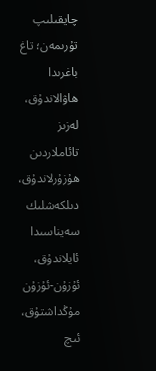چايقىلىپ تۇرىمەن؛ تاغ باغرىدا ھاۋالاندۇق، لەزىز تائاملاردىن ھۇزۇرلاندۇق، دىلكەشلىك سەيناسىدا ئايلاندۇق، ئۇزۇن-ئۇزۇن مۇڭداشتۇق، ئىچ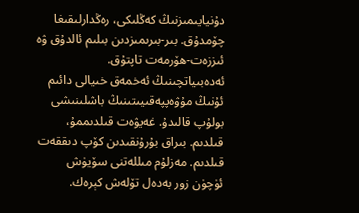دۇنيايىمىزنىڭ كەڭلىكى، رەڭدارلىقىغا چۆمدۇق. بىر-بىرىمىزدىن بىلىم ئالدۇق ۋە ئىززەت-ھۆرمەت تاپتۇق. ئەدەبىياتچىنىڭ ئەخمەق خىيالى دائىم ئۇنىڭ مۇۋەپپەقىيىتىنىڭ باشلىنىشى بولۇپ قالىدۇ. غەيۋەت قىلدىممۇ، قىلدىم. بىراق بۇرۇنقىدىن كۆپ دىققەت قىلدىم. مەزلۇم مىللەتنى سۆيۈش ئۈچۈن زور بەدەل تۆلەش كېرەك.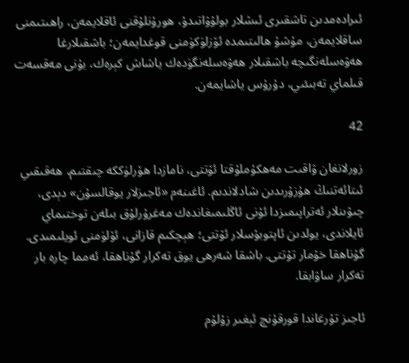ئىرادەمدىن تاشقىرى ئىشلار بولۇۋاتىدۇ، ھورۇنلۇقنى ئاقلايمەن، راھىتىمنى ساقلايمەن، مۇشۇ ھالىتىمدە ئۆزلۈكۈمنى قوغدايمەن؛ باشقىلارغا ھەۋەسلەنگىچە باشقىلار ھەۋەسلەنگۈدەك ياشاش كېرەك، بۇنى مەقسەت قىلماي تەبىئىي، دۇرۇس ياشايمەن.

42

زورلانغان ۋاقىت مەھكۇملۇقتا ئۆتتى، نامازدا ھۆرلۈككە چىقتىم، ھەقىقىي ئىتائەتنىڭ ھۇزۇرىدىن شادلاندىم. ئاغىنەم «ئاجىزلار يوقالسۇن» دېدى، چىۋىنلار ئەتراپىمىزدا ئۇنى ئاڭلىمىغاندەك مەغرۇرلۇق بىلەن توختىماي ئايلاندى، يولدىن ئاپتوبۇسلار ئۆتتى؛ ھېچكىم قازانى، ئۆلۈمنى ئويلىمىدى. گۇناھقا خۇمار تۇتتى. باشقا شەرھى يوق تەكرار گۇناھقا، ئەمما چارە بار تەكرار ساۋابقا.

ئاجىز تۇرغاندا قورقۇنچ ئېغىر زۇلۇم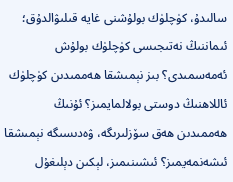سالىدۇ، كۈچلۈك بولۇشنى غايە قىلىۋالدۇق؛ ئىماننىڭ نەتىجىسى كۈچلۈك بولۇش ئەمەسمىدى؟ بىز نېمىشقا ھەممىدىن كۈچلۈك ئاللاھنىڭ دوستى بولالمايمىز؟ ئۇنىڭ ھەممىدىن ھەق سۆزلىرىگە، ۋەدىسىگە نېمىشقا ئىشەنمەيمىز؟ ئىشىنىمىز، لېكىن دېلىغۇل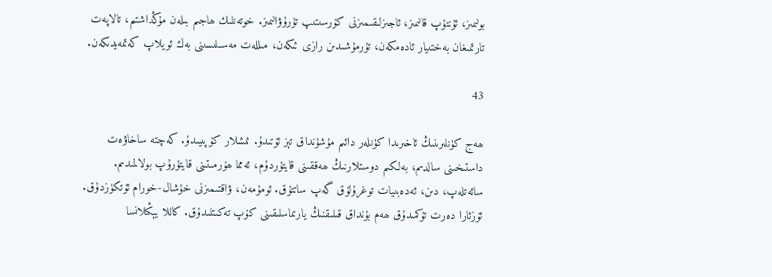بولىمىز، ئۇنتۇپ قالىمىز، ئاجىزلىقىمىزنى كۆرسىتىپ تۇرۇۋالىمىز. خوتەنلىك ھاجىم بىلەن مۇڭداشتىم، تالاپەت تارتمىغان بەختىيار ئادەمكەن، تۇرمۇشىدىن رازى ئىكەن، مىللەت مەسىلىسىنى بەك ئويلاپ كەتمەيدىكەن.

43

ھەج كۈنلىرىنىڭ ئاخىرىدا كۈنلەر دائىم مۇشۇنداق تېز ئۆتىدۇ. ئىشلار كۆپىيىدۇ. كەچتە ساخاۋەت داستىخىنى سالدىم، بەلكىم دوستلارنىڭ ھەققىنى قايتۇردۇم، ئەمما ھۆرمىتىنى قايتۇرۇپ بولالمىدىم. سائەتلەپ، دىن، ئەدەبىيات توغرۇلۇق گەپ ساتتۇق. ئومۇمەن، ۋاقتىمىزنى خۇشال-خورام ئۆتكۈزدۇق. ئۆزئارا دەرت تۆكمىدۇق ھەم بۇنداق قىلىقنىڭ يارىماسلىقىنى كۆپ تەكىتلىدۇق. كاللا يېڭىلانسا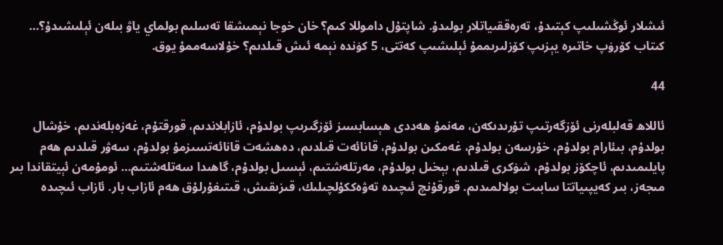ئىشلار ئوڭشىلىپ كېتىدۇ، تەرەققىياتلار بولىدۇ. شاپتۇل داموللا كىم؟ خان خوجا نېمىشقا تەسلىم بولماي ياۋ بىلەن ئېلىشىدۇ؟… كىتاب كۆرۈپ خاتىرە يېزىپ كۆزلىرىممۇ ئېلىشىپ كەتتى، 5 كۈندە نېمە ئىش قىلدىم؟ خۇلاسەممۇ يوق.

44

ئاللاھ قەلبلەرنى ئۆزگەرتىپ تۇرىدىكەن، مەنمۇ ھەددى ھېسابسىز ئۆزگىرىپ بولدۇم، ئازابلاندىم، قورقتۇم، غەزەبلەندىم، خۇشال بولدۇم، بىئارام بولدۇم، خۇرسەن بولدۇم، غەمكىن بولدۇم، قانائەت قىلدىم، دەھشەت قانائەتسىزمۇ بولدۇم، سەۋر قىلدىم ھەم پايلىمىدىم، ئاچكۆز بولدۇم، شۈكرى قىلدىم، بېخىل بولدۇم، مەرتلەشتىم، ئېسىل بولدۇم، گاھىدا سەتلەشتىم… ئومۇمەن ئېيتقاندا بىر مىجەز، بىر كەيپىياتتا سابىت بولالمىدىم. قورقۇنچ ئىچىدە تەۋەككۇلچىلىك، قىزىقىش، قىتىغۇرلۇق ھەم ئازاب بار. ئازاب ئىچىدە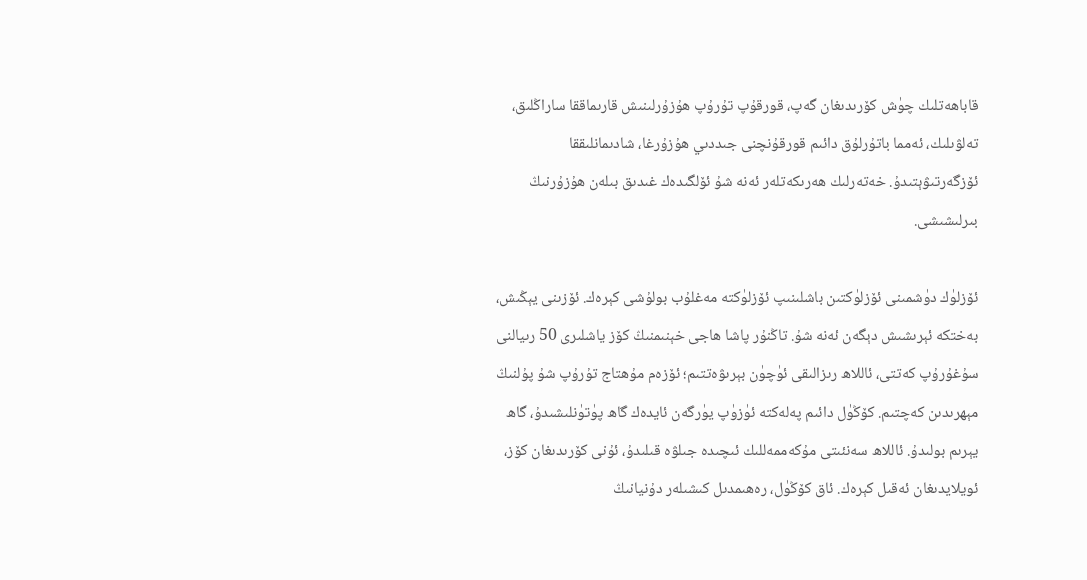قاباھەتلىك چۈش كۆرىدىغان گەپ، قورقۇپ تۇرۇپ ھۇزۇرلىنىش قارىماققا ساراڭلىق، تەلۋىلىك، ئەمما باتۇرلۇق دائىم قورقۇنچنى جىددىي ھۇزۇرغا، شادىمانلىققا ئۆزگەرتىۋېتىدۇ. خەتەرلىك ھەرىكەتلەر ئەنە شۇ ئۆلگىدەك غىدىق بىلەن ھۇزۇرنىڭ بىرلىشىشى.

ئۆزلۈك دۈشمىنى ئۆزلۈكتىن باشلىنىپ ئۆزلۈكتە مەغلۇب بولۇشى كېرەك. ئۆزىنى يېڭىش، بەختكە ئېرىشىش دېگەن ئەنە شۇ. تاڭنۇر پاشا ھاجى خېنىمنىڭ كۆز ياشلىرى 50 رىيالنى سۇغۇرۇپ كەتتى، ئاللاھ رىزالىقى ئۈچۈن بېرىۋەتتىم؛ ئۆزەم مۇھتاج تۇرۇپ شۇ پۇلنىڭ مېھرىدىن كەچتىم. كۆڭۈل دائىم پەلەكتە ئۈزۈپ يۈرگەن ئايدەك گاھ پۈتۈنلىشىدۇ، گاھ يېرىم بولىدۇ. ئاللاھ سەنئىتى مۇكەممەللىك ئىچىدە جىلۋە قىلىدۇ، ئۇنى كۆرىدىغان كۆز، ئويلايدىغان ئەقىل كېرەك. ئاق كۆڭۈل، رەھىمدىل كىشىلەر دۇنيانىڭ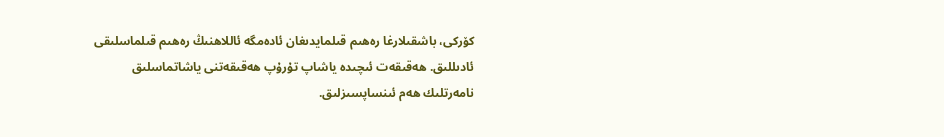كۆركى، باشقىلارغا رەھىم قىلمايدىغان ئادەمگە ئاللاھنىڭ رەھىم قىلماسلىقى ئادىللىق. ھەقىقەت ئىچىدە ياشاپ تۇرۇپ ھەقىقەتنى ياشاتماسلىق نامەرتلىك ھەم ئىنساپسىزلىق.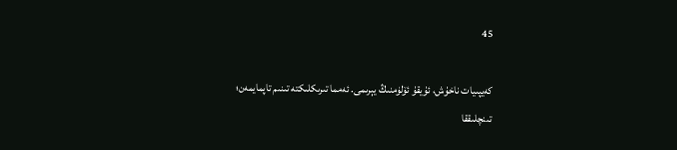45

كەيپىيات ناخۇش، ئۇيقۇ ئۆلۈمنىڭ يېرىمى. ئەمما تىرىكلىكتە تىنىم تاپمايمەن؛ تىنچلىققا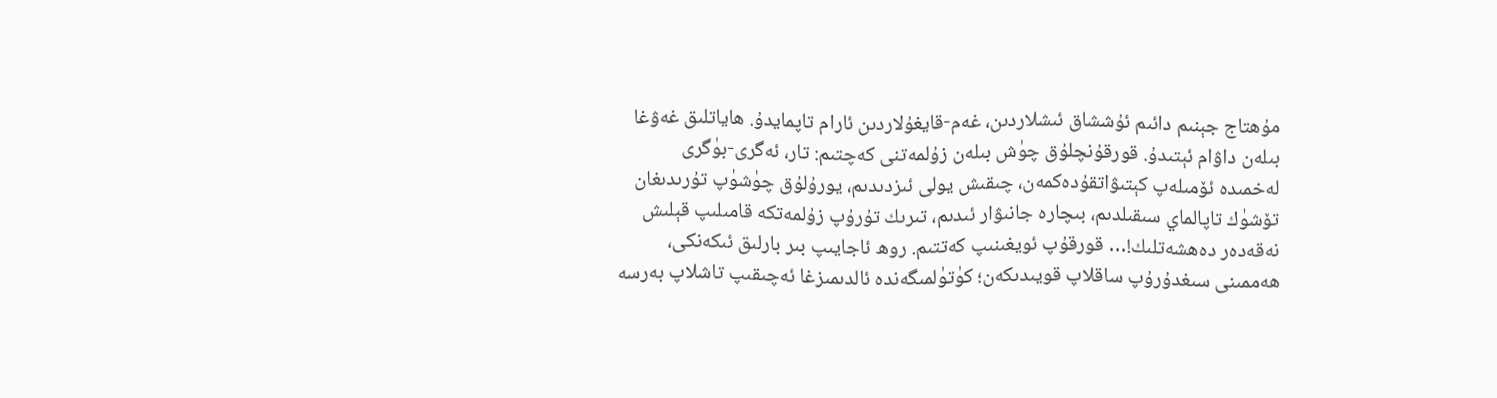مۇھتاج جېنىم دائىم ئۇششاق ئىشلاردىن، غەم-قايغۇلاردىن ئارام تاپمايدۇ. ھاياتلىق غەۋغا بىلەن داۋام ئېتىدۇ. قورقۇنچلۇق چۈش بىلەن زۇلمەتنى كەچتىم: تار، ئەگرى-بۈگرى لەخمىدە ئۆمىلەپ كېتىۋاتقۇدەكمەن، چىقىش يولى ئىزدىدىم، يورۇلۇق چۈشۈپ تۇرىدىغان تۆشۈك تاپالماي سىقىلدىم، بىچارە جانىۋار ئىدىم، تىرىك تۇرۇپ زۇلمەتكە قامىلىپ قېلىش نەقەدەر دەھشەتلىك!… قورقۇپ ئويغىنىپ كەتتىم. روھ ئاجايىپ بىر بارلىق ئىكەنكى، ھەممىنى سىغدۇرۇپ ساقلاپ قويىدىكەن؛ كۈتۈلمىگەندە ئالدىمىزغا ئەچىقىپ تاشلاپ بەرسە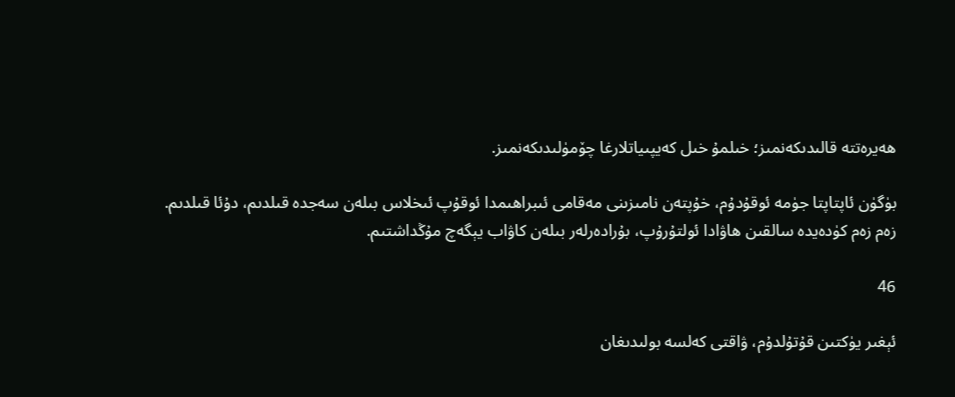ھەيرەتتە قالىدىكەنمىز؛ خىلمۇ خىل كەيپىياتلارغا چۆمۈلىدىكەنمىز.

بۈگۈن ئاپتاپتا جۈمە ئوقۇدۇم، خۇپتەن نامىزىنى مەقامى ئىبراھىمدا ئوقۇپ ئىخلاس بىلەن سەجدە قىلدىم، دۇئا قىلدىم. زەم زەم كۈدەيدە سالقىن ھاۋادا ئولتۇرۇپ، بۇرادەرلەر بىلەن كاۋاب يېگەچ مۇڭداشتىم.

46

ئېغىر يۈكتىن قۇتۇلدۇم، ۋاقتى كەلسە بولىدىغان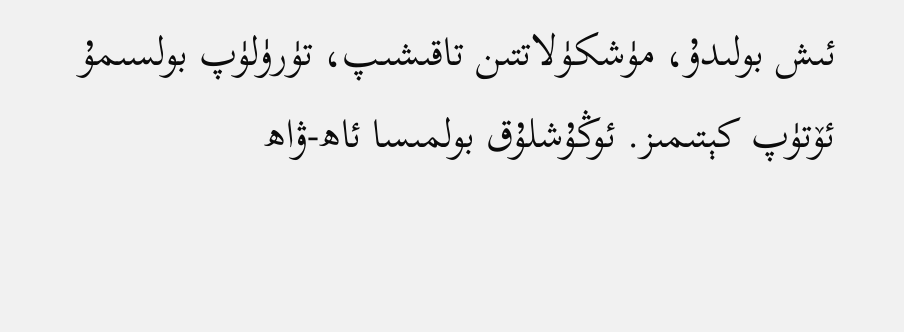ئىش بولىدۇ، مۈشكۈلاتتىن تاقىشىپ، تۈرۈلۈپ بولسىمۇ ئۆتۈپ كېتىمىز. ئوڭۇشلۇق بولمىسا ئاھ-ۋاھ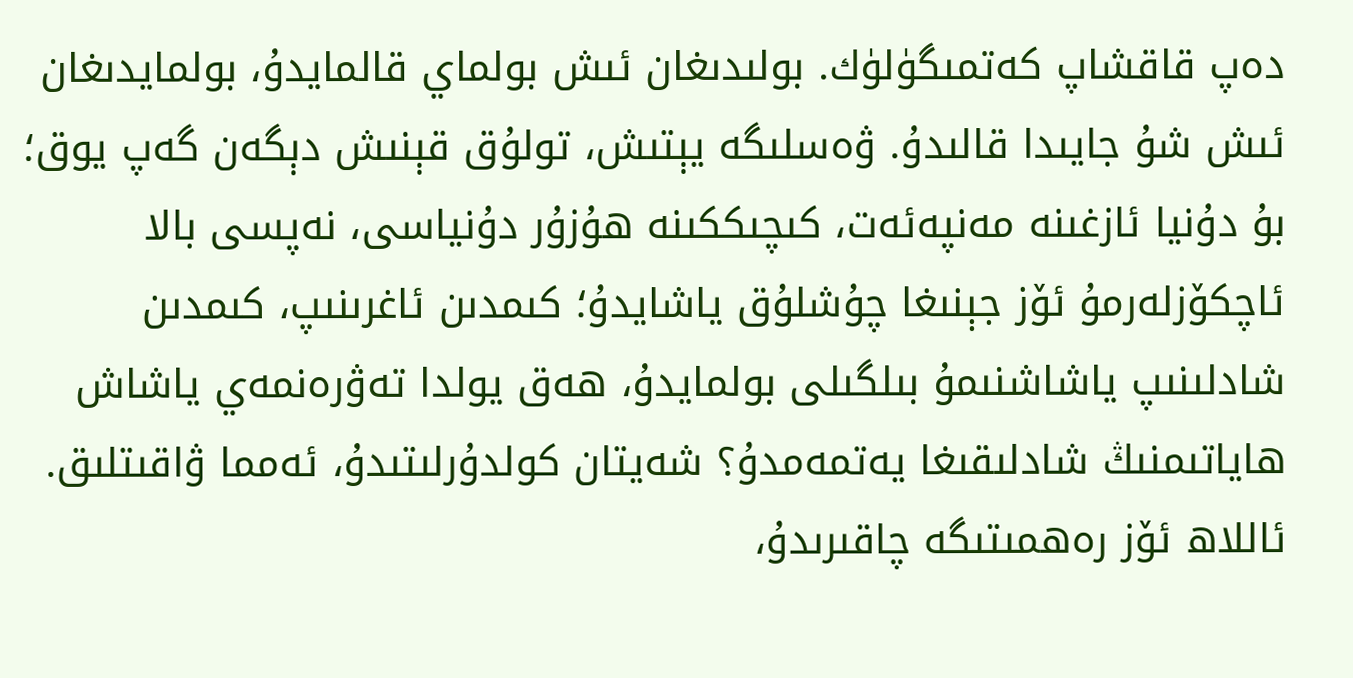دەپ قاقشاپ كەتمىگۈلۈك. بولىدىغان ئىش بولماي قالمايدۇ، بولمايدىغان ئىش شۇ جايىدا قالىدۇ. ۋەسلىگە يېتىش، تولۇق قېنىش دېگەن گەپ يوق؛ بۇ دۇنيا ئازغىنە مەنپەئەت، كىچىككىنە ھۇزۇر دۇنياسى، نەپسى بالا ئاچكۆزلەرمۇ ئۆز جېنىغا چۇشلۇق ياشايدۇ؛ كىمدىن ئاغرىنىپ، كىمدىن شادلىنىپ ياشاشنىمۇ بىلگىلى بولمايدۇ، ھەق يولدا تەۋرەنمەي ياشاش ھاياتىمنىڭ شادلىقىغا يەتمەمدۇ؟ شەيتان كولدۇرلىتىدۇ، ئەمما ۋاقىتلىق. ئاللاھ ئۆز رەھمىتىگە چاقىرىدۇ،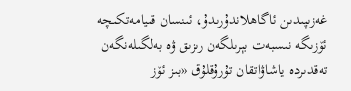غەزىپىدىن ئاگاھلاندۇرىدۇ، ئىنسان قىيامەتكىچە ئۆزىگە نىسبەت بېرىلگەن رىزىق ۋە بەلگىلەنگەن تەقدىردە ياشاۋاتقان تۇرۇقلۇق «بىز ئۆز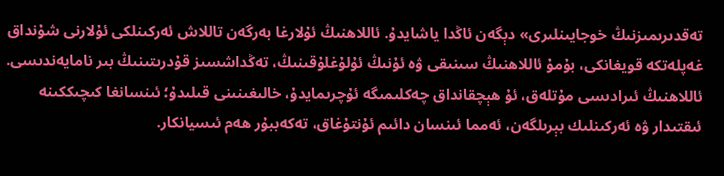تەقدىرىمىزنىڭ خوجايىنلىرى» دېگەن ئاڭدا ياشايدۇ. ئاللاھنىڭ ئۇلارغا بەرگەن تاللاش ئەركىنلكى ئۇلارنى شۇنداق غەپلەتكە قويغانكى، بۇمۇ ئاللاھنىڭ سىنىقى ۋە ئۇنىڭ ئۇلۇغلۇقىنىڭ، تەڭداشسىز قۇدرىتىنىڭ بىر نامايەندىسى. ئاللاھنىڭ ئىرادىسى مۇتلەق، ئۇ ھېچقانداق چەكلىمىگە ئۇچرىمايدۇ، خالىغىنىنى قىلىدۇ؛ ئىنسانغا كىچىككىنە ئىقتىدار ۋە ئەركىنلىك بېرىلگەن، ئەمما ئىنسان دائىم ئۇنتۇغاق، تەكەببۇر ھەم ئىسيانكار.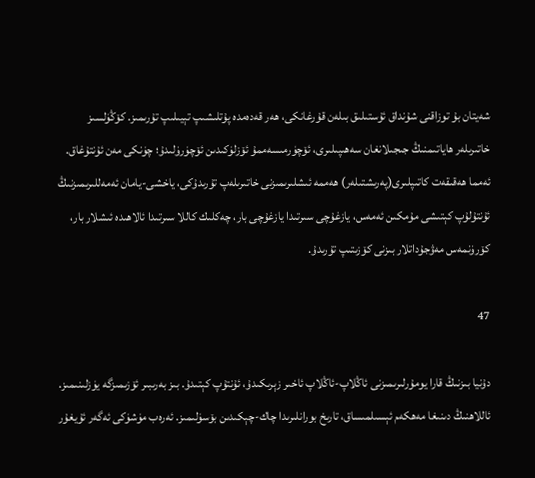شەيتان بۇ توزاقنى شۇنداق ئۇستىلىق بىلەن قۇرغانكى، ھەر قەدەمدە پۇتلىشىپ تېيىلىپ تۇرىمىز. كۆڭۈلسىز خاتىرىلەر ھاياتىمنىڭ جىجىلانغان سەھىپىلىرى، ئۆچۈرمىسەممۇ ئۆزلۈكىدىن ئۆچۈرۈلىدۇ؛ چۈنكى مەن ئۇنتۇغاق. ئەمما ھەقىقەت كاتىپلىرى(پەرىشتىلەر) ھەممە ئىشلىرىمىزنى خاتىرىلەپ تۇرىدۇكى، ياخشى-يامان ئەمەللىرىمىزنىڭ ئۇنتۇلۇپ كېتىشى مۇمكىن ئەمەس، يازغۇچى سىرتىدا يازغۇچى بار، چەكلىك كاللا سىرتىدا ئالاھىدە ئىشلار بار، كۆرۈنمەس مەۋجۇداتلار بىزنى كۆزىتىپ تۇرىدۇ.

47

دۇنيا بىزنىڭ قارا يومۇرلىرىمىزنى ئاڭلاپ-ئاڭلاپ ئاخىر زېرىكىدۇ، ئۇنتۇپ كېتىدۇ. بىز بەرىبىر ئۆزىمىزگە يۈزلىنىمىز. ئاللاھنىڭ دىنىغا مەھكەم ئېسىلمىساق، تارىخ بورانلىرىدا چاك-چېكىدىن بۆسۈلىمىز. ئەرەب مۈشۈكى ئەگەر ئۇيغۇر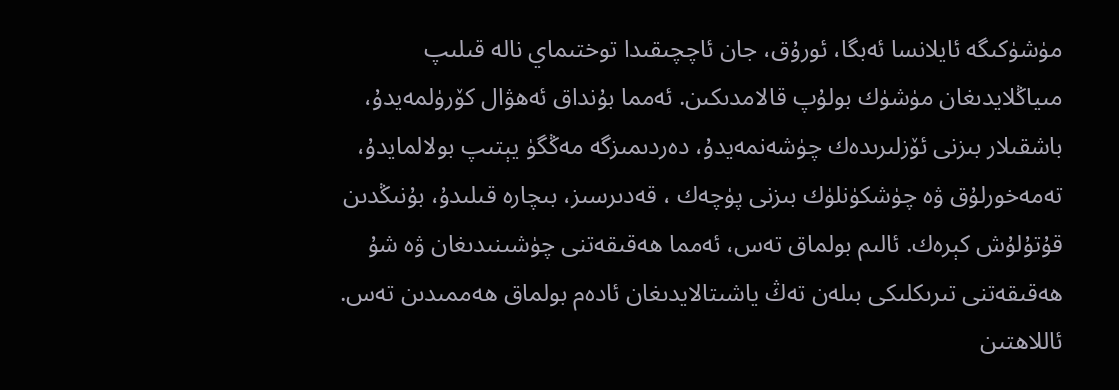مۈشۈكىگە ئايلانسا ئەبگا، ئورۇق، جان ئاچچىقىدا توختىماي نالە قىلىپ مىياڭلايدىغان مۈشۈك بولۇپ قالامدىكىن. ئەمما بۇنداق ئەھۋال كۆرۈلمەيدۇ، باشقىلار بىزنى ئۆزلىرىدەك چۈشەنمەيدۇ، دەردىمىزگە مەڭگۈ يېتىپ بولالمايدۇ، تەمەخورلۇق ۋە چۈشكۈنلۈك بىزنى پۈچەك ، قەدىرسىز، بىچارە قىلىدۇ، بۇنىڭدىن قۇتۇلۇش كېرەك. ئالىم بولماق تەس، ئەمما ھەقىقەتنى چۈشىنىدىغان ۋە شۇ ھەقىقەتنى تىرىكلىكى بىلەن تەڭ ياشىتالايدىغان ئادەم بولماق ھەممىدىن تەس. ئاللاھتىن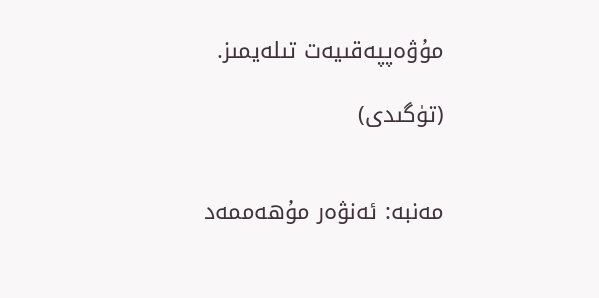مۇۋەپپەقىيەت تىلەيمىز.

(تۈگىدى)


مەنبە: ئەنۋەر مۇھەممەد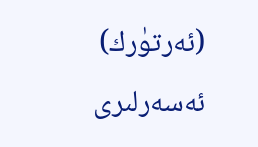(ئەرتۈرك) ئەسەرلىرى